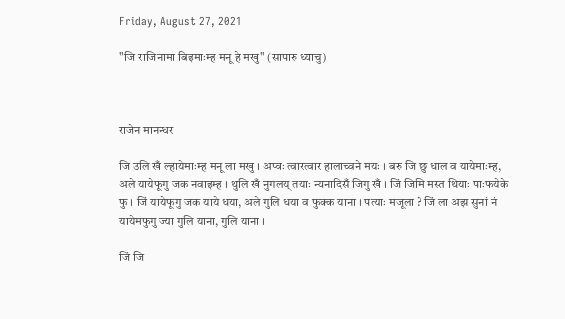Friday, August 27, 2021

"जि राजिनामा बिइमाःम्ह मनू हे मखु" (सापारु ध्याचु)



राजेन मानन्धर

जि उलि खँ ल्हायेमाःम्ह मनू ला मखु । अप्वः त्वारत्वार हालाच्वने मयः । बरु जि छु धाल व यायेमाःम्ह, अले यायेफूगु जक नवाइम्ह । थुलि खँ नुगलय् तयाः न्यनादिसँ जिगु खँ । जिं जिमि मस्त थियाः पाःफयेके फु । जिं यायेफूगु जक याये धया, अले गुलि धया व फुक्क याना । पत्याः मजूला ? जिं ला अझ सुनां नं यायेमफुगु ज्या गुलि याना, गुलि याना ।

जिं जि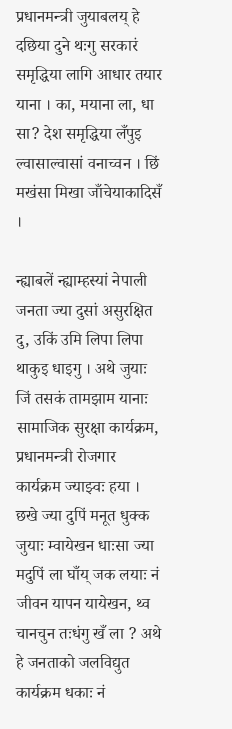प्रधानमन्त्री जुयाबलय् हे दछिया दुने थःगु सरकारं समृद्धिया लागि आधार तयार याना । का, मयाना ला, धा सा? देश समृद्धिया लँपुइ ल्वासाल्वासां वनाच्वन । छिं मखंसा मिखा जाँचेयाकादिसँ ।

न्ह्याबलें न्ह्याम्हस्यां नेपाली जनता ज्या दुसां असुरक्षित दु, उकिं उमि लिपा लिपा थाकुइ धाइगु । अथे जुयाः जिं तसकं तामझाम यानाः सामाजिक सुरक्षा कार्यक्रम, प्रधानमन्त्री रोजगार कार्यक्रम ज्याझ्वः हया । छखे ज्या दुपिं मनूत धुक्क जुयाः म्वायेखन धाःसा ज्या मदुपिं ला घाँय् जक लयाः नं जीवन यापन यायेखन, थ्व चानचुन तःधंगु खँ ला ? अथे हे जनताको जलविद्युत कार्यक्रम धकाः नं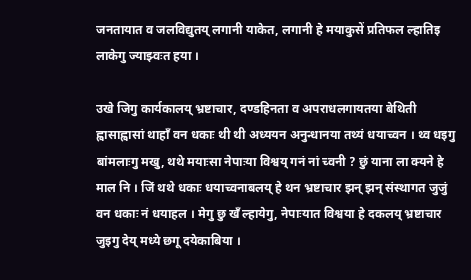जनतायात व जलविद्युतय् लगानी याकेत, लगानी हे मयाकुसें प्रतिफल ल्हातिइ लाकेगु ज्याझ्वःत हया ।

उखे जिगु कार्यकालय् भ्रष्टाचार, दण्डहिनता व अपराधलगायतया बेथिती ह्वासाह्वासां थाहाँ वन धकाः थी थी अध्ययन अनुन्धानया तथ्यं धयाच्वन । थ्व धइगु बांमलाःगु मखु, थथे मयाःसा नेपाःया विश्वय् गनं नां च्वनी ? छुं याना ला क्यने हे माल नि । जिं थथे धकाः धयाच्वनाबलय् हे थन भ्रष्टाचार झन् झन् संस्थागत जुजुं वन धकाः नं धयाहल । मेगु छु खँ ल्हायेगु, नेपाःयात विश्वया हे दकलय् भ्रष्टाचार जुइगु देय् मध्ये छगू दयेकाबिया ।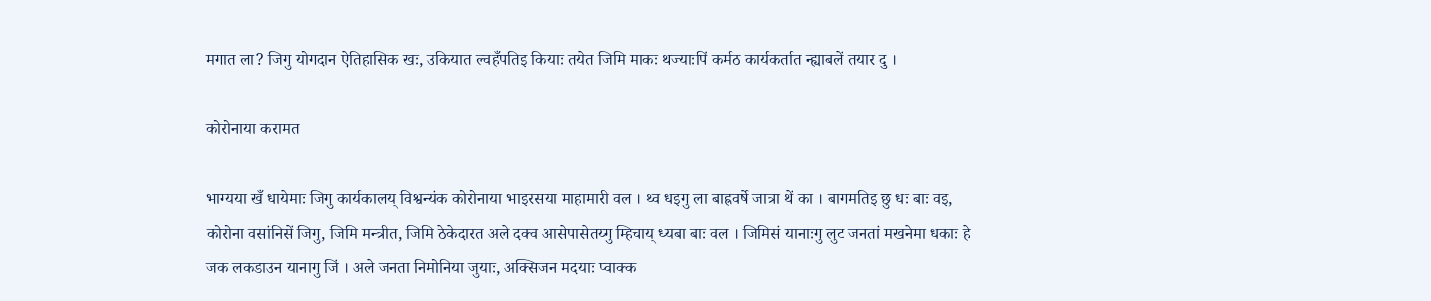मगात ला? जिगु योगदान ऐतिहासिक खः, उकियात ल्वहँपतिइ कियाः तयेत जिमि माकः थज्याःपिं कर्मठ कार्यकर्तात न्ह्याबलें तयार दु ।

कोरोनाया करामत

भाग्यया खँ धायेमाः जिगु कार्यकालय् विश्वन्यंक कोरोनाया भाइरसया माहामारी वल । थ्व धइगु ला बाह्रवर्षे जात्रा थें का । बागमतिइ छु धः बाः वइ, कोरोना वसांनिसें जिगु, जिमि मन्त्रीत, जिमि ठेकेदारत अले दक्व आसेपासेतय्गु म्हिचाय् ध्यबा बाः वल । जिमिसं यानाःगु लुट जनतां मखनेमा धकाः हे जक लकडाउन यानागु जिं । अले जनता निमोनिया जुयाः, अक्सिजन मदयाः प्वाक्क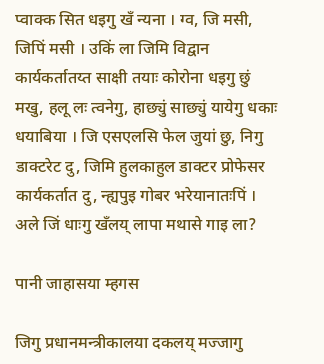प्वाक्क सित धइगु खँ न्यना । ग्व, जि मसी, जिपिं मसी । उकिं ला जिमि विद्वान कार्यकर्तातय्त साक्षी तयाः कोरोना धइगु छुं मखु, हलू लः त्वनेगु, हाछ्युं साछ्युं यायेगु धकाः धयाबिया । जि एसएलसि फेल जुयां छु, निगु डाक्टरेट दु, जिमि हुलकाहुल डाक्टर प्रोफेसर कार्यकर्तात दु, न्ह्यपुइ गोबर भरेयानातःपिं । अले जिं धाःगु खँलय् लापा मथासे गाइ ला?

पानी जाहासया म्हगस

जिगु प्रधानमन्त्रीकालया दकलय् मज्जागु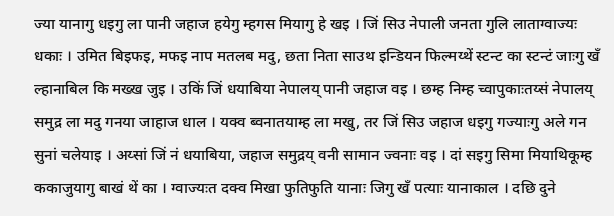ज्या यानागु धइगु ला पानी जहाज हयेगु म्हगस मियागु हे खइ । जिं सिउ नेपाली जनता गुलि लाताग्वाज्यः धकाः । उमित बिइफइ, मफइ नाप मतलब मदु, छता निता साउथ इन्डियन फिल्मय्थें स्टन्ट का स्टन्टं जाःगु खँ ल्हानाबिल कि मख्ख जुइ । उकिं जिं धयाबिया नेपालय् पानी जहाज वइ । छम्ह निम्ह च्वापुकाःतय्सं नेपालय् समुद्र ला मदु गनया जाहाज धाल । यक्व ब्वनातयाम्ह ला मखु, तर जिं सिउ जहाज धइगु गज्याःगु अले गन सुनां चलेयाइ । अय्सां जिं नं धयाबिया, जहाज समुद्रय् वनी सामान ज्वनाः वइ । दां सइगु सिमा मियाथिकूम्ह ककाजुयागु बाखं थें का । ग्वाज्यःत दक्व मिखा फुतिफुति यानाः जिगु खँ पत्याः यानाकाल । दछि दुने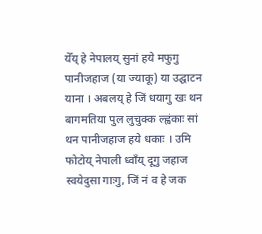येँय् हे नेपालय् सुनां हये मफुगु पानीजहाज (या ज्याकू) या उद्घाटन याना । अबलय् हे जिं धयागु खः थन बागमतिया पुल लुचुक्क ल्ह्वंकाः सां थन पानीजहाज हये धकाः । उमि फोटोय् नेपाली ध्वाँय् दूगु जहाज स्वयेदुसा गाःगु, जिं नं व हे जक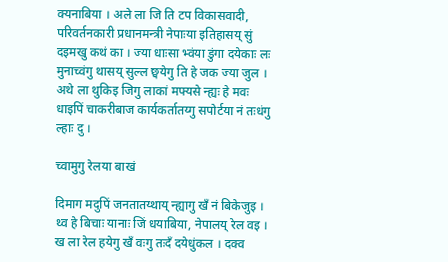क्यनाबिया । अले ला जि ति टप विकासवादी, परिवर्तनकारी प्रधानमन्त्री नेपाःया इतिहासय् सुं दइमखु कथं का । ज्या धाःसा भ्वंया डुंगा दयेकाः लः मुनाच्वंगु थासय् सुल्ल छ्वयेगु ति हे जक ज्या जुल । अथे ला थुकिइ जिगु लाकां मफ्यसे न्ह्यः हे मवः धाइपिं चाकरीबाज कार्यकर्तातय्गु सपोर्टया नं तःधंगु ल्हाः दु ।

च्वामुगु रेलया बाखं

दिमाग मदुपिं जनतातय्थाय् न्ह्यागु खँ नं बिकेजुइ । थ्व हे बिचाः यानाः जिं धयाबिया, नेपालय् रेल वइ । ख ला रेल हयेगु खँ वःगु तःदँ दयेधुंकल । दक्व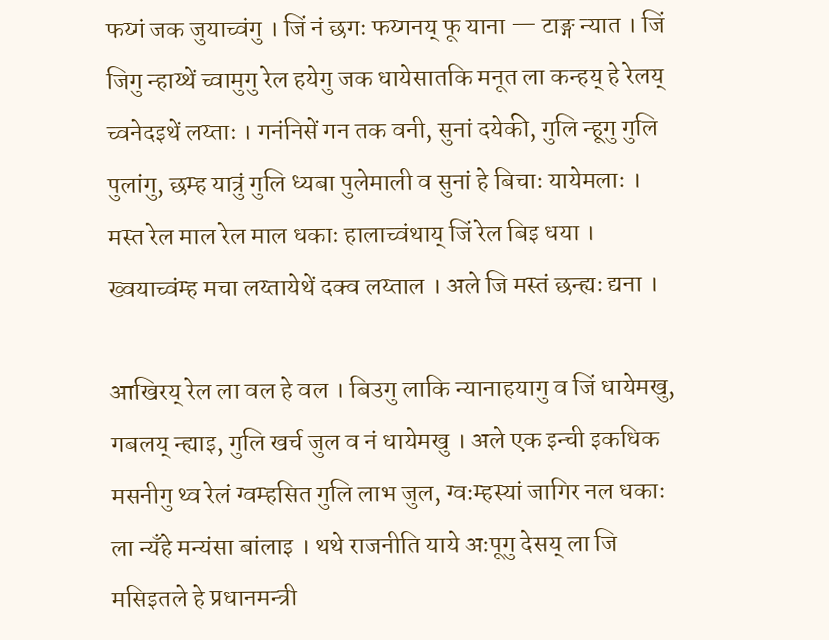फय्गं जक जुयाच्वंगु । जिं नं छगः फय्गनय् फू याना — टाङ्ग न्यात । जिं जिगु न्हाय्थें च्वामुगु रेल हयेगु जक धायेसातकि मनूत ला कन्हय् हे रेलय् च्वनेदइथें लय्ताः । गनंनिसें गन तक वनी, सुनां दयेकी, गुलि न्हूगु गुलि पुलांगु, छम्ह यात्रुं गुलि ध्यबा पुलेमाली व सुनां हे बिचाः यायेमलाः । मस्त रेल माल रेल माल धकाः हालाच्वंथाय् जिं रेल बिइ धया । ख्वयाच्वंम्ह मचा लय्तायेथें दक्व लय्ताल । अले जि मस्तं छन्ह्यः द्यना ।

आखिरय् रेल ला वल हे वल । बिउगु लाकि न्यानाहयागु व जिं धायेमखु, गबलय् न्ह्याइ, गुलि खर्च जुल व नं धायेमखु । अले एक इन्ची इकधिक मसनीगु थ्व रेलं ग्वम्हसित गुलि लाभ जुल, ग्वःम्हस्यां जागिर नल धकाः ला न्यँहे मन्यंसा बांलाइ । थथे राजनीति याये अःपूगु देसय् ला जि मसिइतले हे प्रधानमन्त्री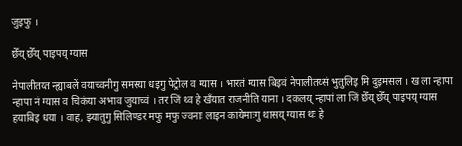जुइफु ।

छेँय् छेँय् पाइपय् ग्यास

नेपालीतय्त न्ह्याबलें वयाच्वनीगु समस्या धइगु पेट्रोल व ग्यास । भारतं ग्यास बिइवं नेपालीतय्सं भुतुलिइ मि दुइमसल । ख ला न्हापा न्हापा नं ग्यास व चिकंया अभाव जुयाच्वं । तर जिं थ्व हे खँयात राजनीति याना । दकलय् न्हापां ला जिं छेँय् छेँय् पाइपय् ग्यास हयाबिइ धया । वाह, झ्यातुगु सिलिण्डर मफु मफु ज्वनाः लाइन कायेमाःगु थासय् ग्यास थः हे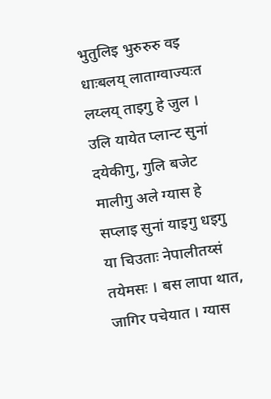भुतुलिइ भुरुरुरु वइ धाःबलय् लाताग्वाज्यःत लय्लय् ताइगु हे जुल । उलि यायेत प्लान्ट सुनां दयेकीगु, गुलि बजेट मालीगु अले ग्यास हे सप्लाइ सुनां याइगु धइगु या चिउताः नेपालीतय्सं तयेमसः । बस लापा थात, जागिर पचेयात । ग्यास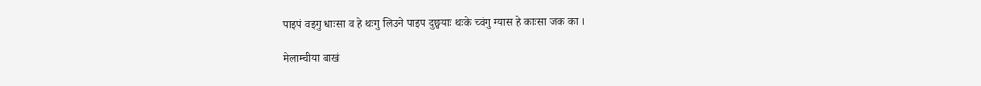पाइपं वइगु धाःसा व हे थःगु लिउने पाइप दुछ्वयाः थःके च्वंगु ग्यास हे काःसा जक का ।

मेलाम्चीया बाखं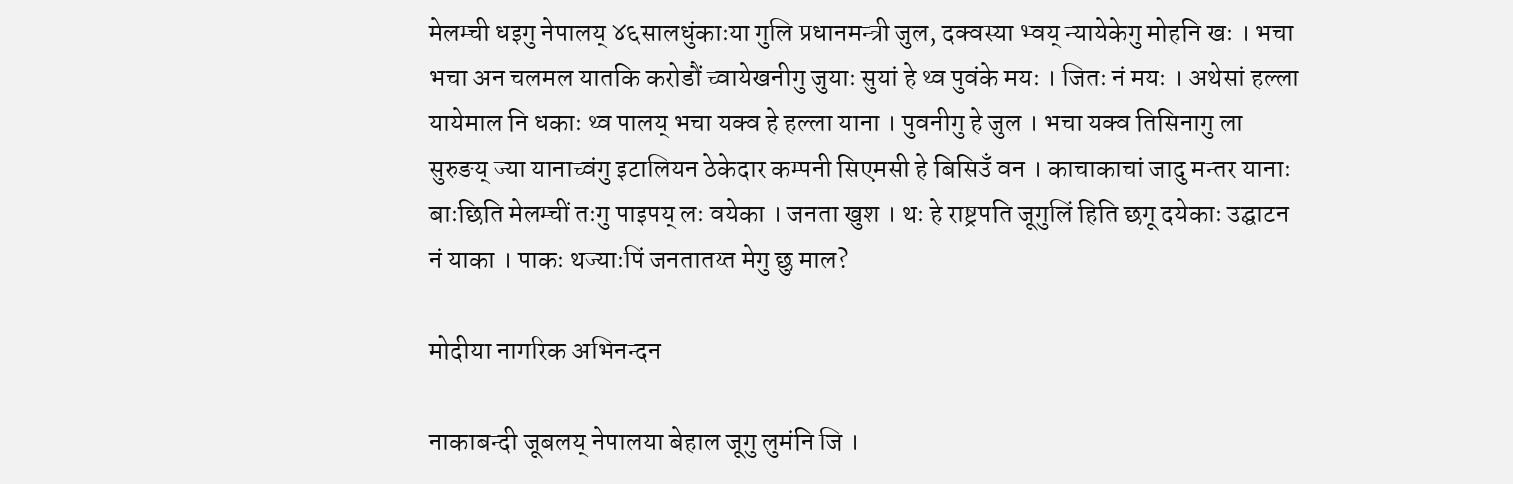मेलम्ची धइगु नेपालय् ४६सालधुंकाःया गुलि प्रधानमन्त्री जुल, दक्वस्या भ्वय् न्यायेकेगु मोहनि खः । भचा भचा अन चलमल यातकि करोडौं च्वायेखनीगु जुयाः सुयां हे थ्व पुवंके मयः । जितः नं मयः । अथेसां हल्ला यायेमाल नि धकाः थ्व पालय् भचा यक्व हे हल्ला याना । पुवनीगु हे जुल । भचा यक्व तिसिनागु ला सुरुङय् ज्या यानाच्वंगु इटालियन ठेकेदार कम्पनी सिएमसी हे बिसिउँ वन । काचाकाचां जादु मन्तर यानाः बाःछिति मेलम्चीं तःगु पाइपय् लः वयेका । जनता खुश । थः हे राष्ट्रपति जूगुलिं हिति छगू दयेकाः उद्घाटन नं याका । पाकः थज्याःपिं जनतातय्त मेगु छु माल?

मोदीया नागरिक अभिनन्दन

नाकाबन्दी जूबलय् नेपालया बेहाल जूगु लुमंनि जि ।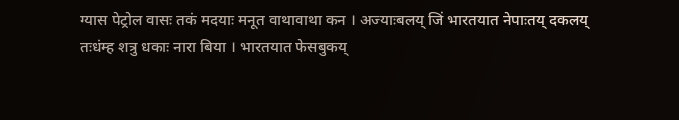ग्यास पेट्रोल वासः तकं मदयाः मनूत वाथावाथा कन । अज्याःबलय् जिं भारतयात नेपाःतय् दकलय् तःधंम्ह शत्रु धकाः नारा बिया । भारतयात फेसबुकय्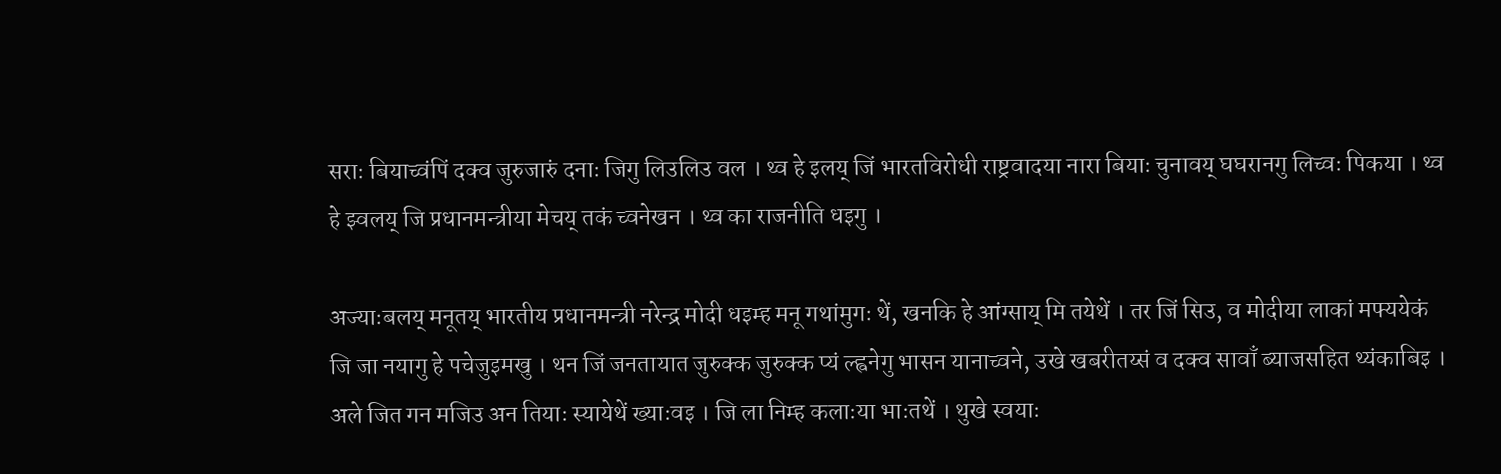सराः बियाच्वंपिं दक्व जुरुजारुं दनाः जिगु लिउलिउ वल । थ्व हे इलय् जिं भारतविरोधी राष्ट्रवादया नारा बियाः चुनावय् घघरानगु लिच्वः पिकया । थ्व हे झ्वलय् जि प्रधानमन्त्रीया मेचय् तकं च्वनेखन । थ्व का राजनीति धइगु ।

अज्याःबलय् मनूतय् भारतीय प्रधानमन्त्री नरेन्द्र मोदी धइम्ह मनू गथांमुगः थें, खनकि हे आंग्साय् मि तयेथें । तर जिं सिउ, व मोदीया लाकां मफ्ययेकं जि जा नयागु हे पचेजुइमखु । थन जिं जनतायात जुरुक्क जुरुक्क प्यं ल्ह्वनेगु भासन यानाच्वने, उखे खबरीतय्सं व दक्व सावाँ ब्याजसहित थ्यंकाबिइ । अले जित गन मजिउ अन तियाः स्यायेथें ख्याःवइ । जि ला निम्ह कलाःया भाःतथें । थुखे स्वयाः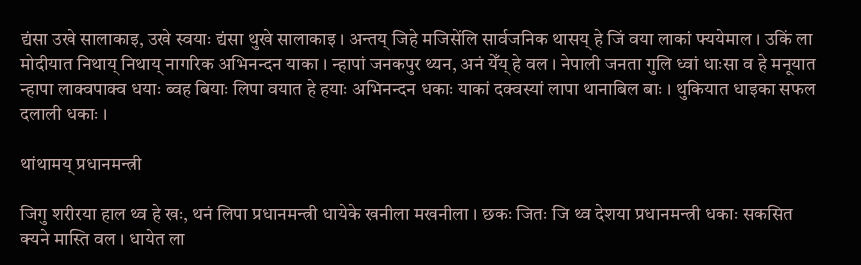द्यंसा उखे सालाकाइ, उखे स्वयाः द्यंसा थुखे सालाकाइ । अन्तय् जिहे मजिसेंलि सार्वजनिक थासय् हे जिं वया लाकां फ्ययेमाल । उकिं ला मोदीयात निथाय् निथाय् नागरिक अभिनन्दन याका । न्हापां जनकपुर थ्यन, अनं येँय् हे वल । नेपाली जनता गुलि ध्वां धाःसा व हे मनूयात न्हापा लाक्वपाक्व धयाः ब्वह बियाः लिपा वयात हे हयाः अभिनन्दन धकाः याकां दक्वस्यां लापा थानाबिल बाः । थुकियात धाइका सफल दलाली धकाः ।

थांथामय् प्रधानमन्त्री

जिगु शरीरया हाल थ्व हे खः, थनं लिपा प्रधानमन्त्री धायेके खनीला मखनीला । छकः जितः जि थ्व देशया प्रधानमन्त्री धकाः सकसित क्यने मास्ति वल । धायेत ला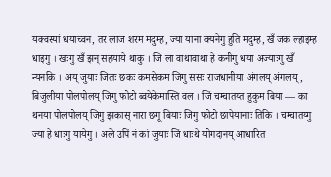यक्वस्यां धयाच्वन, तर लाज शरम मदुम्ह, ज्या याना क्यनेगु हुति मदुम्ह, खँ जक ल्हाइम्ह धाइगु । खःगु खँ झन् सहयाये थाकु । जि ला वाथावाथा हे कनीगु धया अज्याःगु खँ न्यनकि । अय् जुयाः जितः छकः कमसेकम जिगु ससः राजधानीया अंगलय् अंगलय्, बिजुलीया पोलपोलय् जिगु फोटो ब्वयेकेमास्ति वल । जिं चम्चातय्त हुकुम बिया — का थनया पोलपोलय् जिगु झकास् नारा छगू बियाः जिगु फोटो छापेयानाः तिकि । चम्चातय्गु ज्या हे धाःगु यायेगु । अले उपिं नं कां जुयाः जिं धाःथे योगदानय् आधारित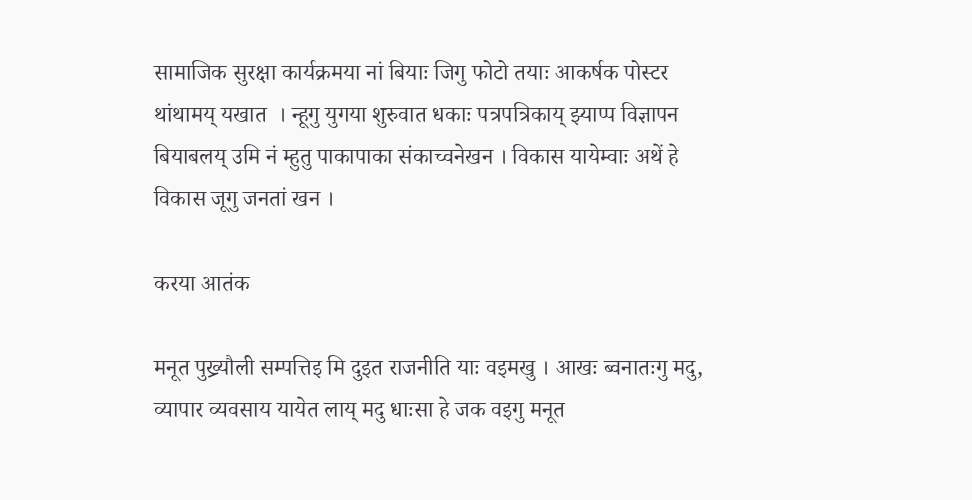सामाजिक सुरक्षा कार्यक्रमया नां बियाः जिगु फोटो तयाः आकर्षक पोस्टर थांथामय् यखात  । न्हूगु युगया शुरुवात धकाः पत्रपत्रिकाय् झ्याप्प विज्ञापन बियाबलय् उमि नं म्हुतु पाकापाका संकाच्वनेखन । विकास यायेम्वाः अथें हे विकास जूगु जनतां खन ।

करया आतंक

मनूत पुख्र्यौली सम्पत्तिइ मि दुइत राजनीति याः वइमखु । आखः ब्वनातःगु मदु, व्यापार व्यवसाय यायेत लाय् मदु धाःसा हे जक वइगु मनूत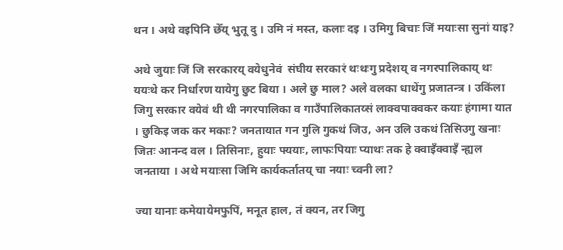थन । अथे वइपिनि छेँय् भुतू दु । उमि नं मस्त, कलाः दइ । उमिगु बिचाः जिं मयाःसा सुनां याइ?

अथे जुयाः जिं जि सरकारय् वयेधुनेवं  संघीय सरकारं थःथःगु प्रदेशय् व नगरपालिकाय् थः ययःथे कर निर्धारण यायेगु छुट बिया । अले छु माल? अले वलका धाथेंगु प्रजातन्त्र । उकिंला जिगु सरकार वयेवं थी थी नगरपालिका व गाउँपालिकातय्सं लाक्वपाक्वकर कयाः हंगामा यात । छुकिइ जक कर मकाः? जनतायात गन गुलि गुकथं जिउ, अन उलि उकथं तिसिउगु खनाः जितः आनन्द वल । तिसिनाः, हुयाः फ्ययाः, लाफःपियाः प्याथः तक हे क्वाइँक्वाइँ न्ह्यल जनताया । अथे मयाःसा जिमि कार्यकर्तातय् चा नयाः च्वनी ला?

ज्या यानाः कमेयायेमफुपिं, मनूत हाल, तं क्यन, तर जिगु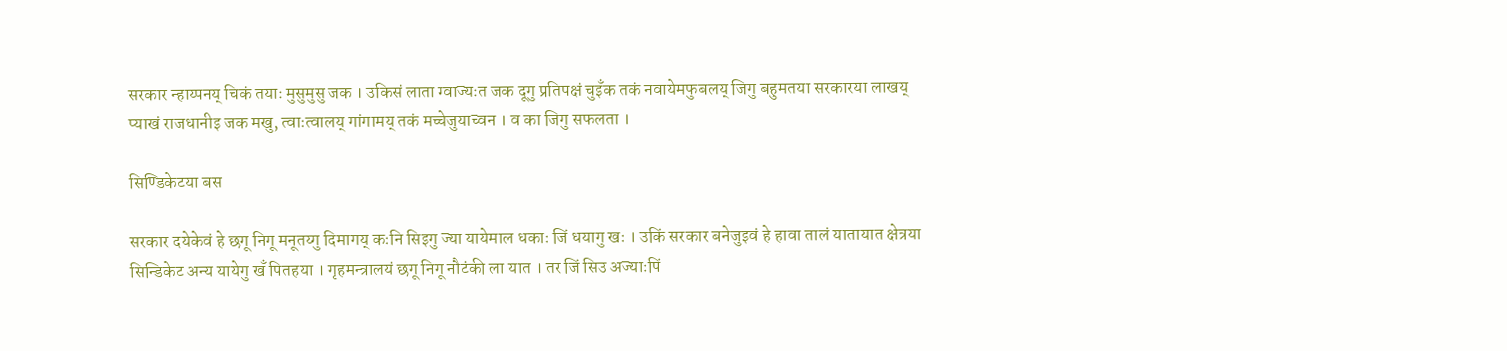सरकार न्हाय्पनय् चिकं तयाः मुसुमुसु जक । उकिसं लाता ग्वाज्यःत जक दूगु प्रतिपक्षं चुइँक तकं नवायेमफुबलय् जिगु बहुमतया सरकारया लाखय् प्याखं राजधानीइ जक मखु, त्वाःत्वालय् गांगामय् तकं मच्चेजुयाच्वन । व का जिगु सफलता ।

सिण्डिकेटया बस

सरकार दयेकेवं हे छगू निगू मनूतय्गु दिमागय् कःनि सिइगु ज्या यायेमाल धकाः जिं धयागु खः । उकिं सरकार बनेजुइवं हे हावा तालं यातायात क्षेत्रया सिन्डिकेट अन्य यायेगु खँ पितहया । गृहमन्त्रालयं छगू निगू नौटंकी ला यात । तर जिं सिउ अज्याःपिं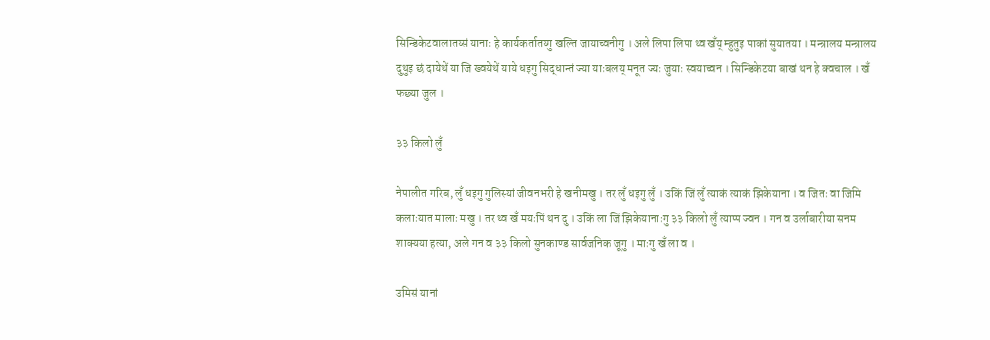सिन्डिकेटवालातय्सं यानाः हे कार्यकर्तातय्गु खल्ति जायाच्वनीगु । अले लिपा लिपा थ्व खँय् म्हुतुइ पाकां सुयातया । मन्त्रालय मन्त्रालय दुथुइ छं दायेथें या जि ख्वयेथें याये धइगु सिद्धान्तं ज्या याःबलय् मनूत ज्यः जुयाः स्वयाच्वन । सिन्डिकेटया बाखं थन हे क्वचाल । खँ फछ्या जुल ।

३३ किलो लुँ

नेपालीत गरिब, लुँ धइगु गुलिस्यां जीवनभरी हे खनीमखु । तर लुँ धइगु लुँ । उकिं जिं लुँ त्याकं त्याकं झिकेयाना । व जितः वा जिमि कलाःयात मालाः मखु । तर थ्व खँ मयःपिं थन दु । उकिं ला जिं झिकेयानाःगु ३३ किलो लुँ त्याप्प ज्वन । गन व उर्लाबारीया सनम शाक्यया हत्या, अले गन व ३३ किलो सुनकाण्ड सार्वजनिक जूगु । माःगु खँ ला व ।

उमिसं यानां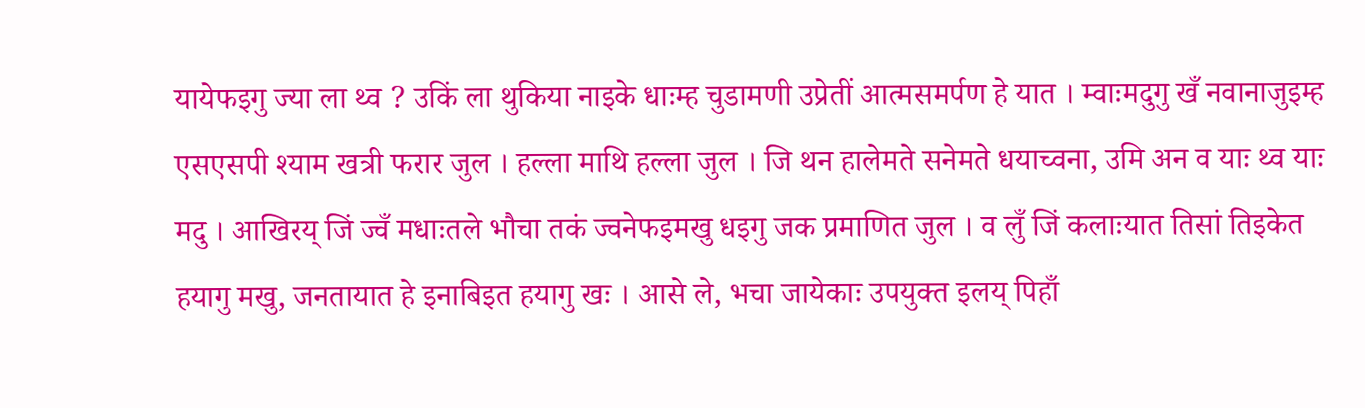यायेफइगु ज्या ला थ्व ? उकिं ला थुकिया नाइके धाःम्ह चुडामणी उप्रेतीं आत्मसमर्पण हे यात । म्वाःमदुगु खँ नवानाजुइम्ह एसएसपी श्याम खत्री फरार जुल । हल्ला माथि हल्ला जुल । जि थन हालेमते सनेमते धयाच्वना, उमि अन व याः थ्व याः मदु । आखिरय् जिं ज्वँ मधाःतले भौचा तकं ज्वनेफइमखु धइगु जक प्रमाणित जुल । व लुँ जिं कलाःयात तिसां तिइकेत हयागु मखु, जनतायात हे इनाबिइत हयागु खः । आसे ले, भचा जायेकाः उपयुक्त इलय् पिहाँ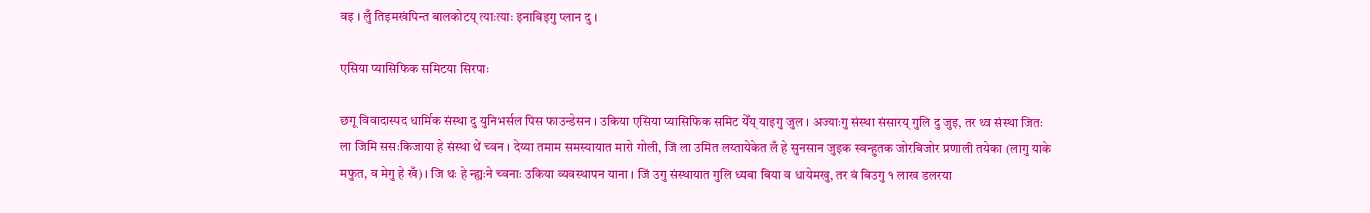वइ । लुँ तिइमखंपिन्त बालकोटय् त्याःत्याः इनाबिइगु प्लान दु ।

एसिया प्यासिफिक समिटया सिरपाः

छगू विवादास्पद धार्मिक संस्था दु युनिभर्सल पिस फाउन्डेसन । उकिया एसिया प्यासिफिक समिट येँय् याइगु जुल । अज्याःगु संस्था संसारय् गुलि दु जुइ, तर थ्व संस्था जितः ला जिमि ससःकिजाया हे संस्था थें च्वन । देय्या तमाम समस्यायात मारो गोली, जिं ला उमित लय्तायेकेत लँ हे सुनसान जुइक स्वन्हुतक जोरबिजोर प्रणाली तयेका (लागु याके मफुत, व मेगु हे खँ) । जि थः हे न्ह्यःने च्वनाः उकिया व्यवस्थापन याना । जिं उगु संस्थायात गुलि ध्यबा बिया व धायेमखु, तर वं बिउगु १ लाख डलरया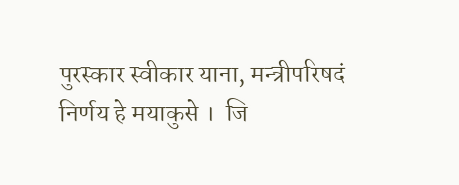पुरस्कार स्वीकार याना, मन्त्रीपरिषदं निर्णय हे मयाकुसे ।  जि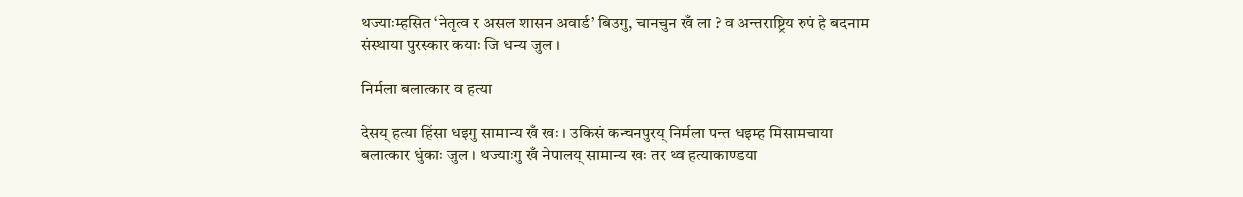थज्याःम्हसित ‘नेतृत्व र असल शासन अवार्ड’ बिउगु, चानचुन खँ ला ? व अन्तराष्ट्रिय रुपं हे बदनाम संस्थाया पुरस्कार कयाः जि धन्य जुल ।

निर्मला बलात्कार व हत्या

देसय् हत्या हिंसा धइगु सामान्य खँ खः । उकिसं कन्चनपुरय् निर्मला पन्त धइम्ह मिसामचाया बलात्कार धुंकाः जुल । थज्याःगु खँ नेपालय् सामान्य खः तर थ्व हत्याकाण्डया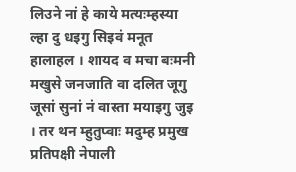लिउने नां हे काये मत्यःम्हस्या ल्हा दु धइगु सिइवं मनूत हालाहल । शायद व मचा बःमनी मखुसे जनजाति वा दलित जूगु जूसां सुनां नं वास्ता मयाइगु जुइ । तर थन म्हुतुप्वाः मदुम्ह प्रमुख प्रतिपक्षी नेपाली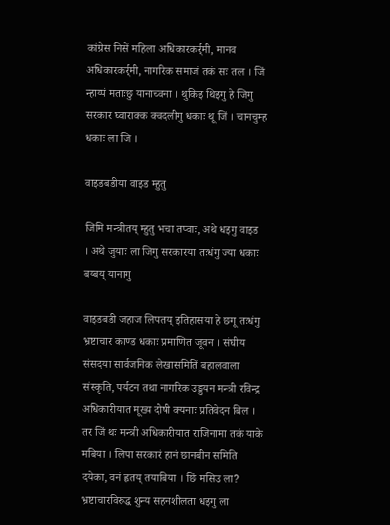कांग्रेस निसें महिला अधिकारकर्र्मी, मानव अधिकारकर्र्मी, नागरिक समाजं तकं सः तल । जिं न्हाय्पं मताःछु यानाच्वना । थुकिइ थिइगु हे जिगु सरकार घ्वाराक्क क्वदलीगु धकाः थू जिं । चानचुम्ह धकाः ला जि ।

वाइडबडीया वाइड म्हुतु

जिमि मन्त्रीतय् म्हुतु भचा तप्वाः, अथे धइगु वाइड । अथे जुयाः ला जिगु सरकारया तःधंगु ज्या धकाः बय्बय् यानागु

वाइडबडी जहाज लिपतय् इतिहासया हे छगू तःधंगु भ्रष्टाचार काण्ड धकाः प्रमाणित जूवन । संघीय संसदया सार्वजनिक लेखासमितिं बहालवाला संस्कृति, पर्यटन तथा नागरिक उड्डयन मन्त्री रविन्द्र अधिकारीयात मूख्य दोषी क्यनाः प्रतिवेदन बिल । तर जिं थः मन्त्री अधिकारीयात राजिनामा तकं याके मबिया । लिपा सरकारं हानं छानबीन समिति दयेका, वनं ह्वतय् तयाबिया । छिं मसिउ ला? भ्रष्टाचारविरुद्ध शुन्य सहनशीलता धइगु ला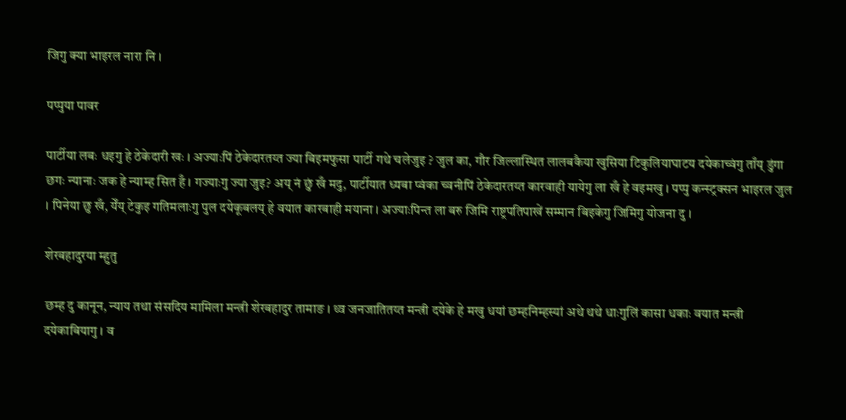जिगु क्या भाइरल नारा नि ।

पप्पुया पावर

पार्टीया लबः धइगु हे ठेकेदारी खः । अज्याःपिं ठेकेदारतय्त ज्या बिइमफुसा पार्टी गथे चलेजुइ ? जुल का, गौर जिल्लास्थित लालबकैया खुसिया टिकुलियाघाटय दयेकाच्वंगु ताँय् डुंगा छगः न्यानाः जक हे न्याम्ह सित हँ । गज्याःगु ज्या जुइ? अय् नं छुं खँ मदु, पार्टीयात ध्यबा प्वंका च्वनीपिं ठेकेदारतय्त कारवाही यायेगु ला खँ हे वइमखु । पप्पु कन्स्ट्रक्सन भाइरल जुल । पिनेया छु खँ, येँय् टेकुइ गतिमलाःगु पुल दयेकूबलय् हे वयात कारबाही मयाना । अज्याःपिन्त ला बरु जिमि राष्ट्रपतिपाखें सम्मान बिइकेगु जिमिगु योजना दु ।

शेरबहादुरया म्हुतु

छम्ह दु कानून, न्याय तथा संसदिय मामिला मन्त्री शेरबहादुर तामाङ । थ्व जनजातितय्त मन्त्री दयेके हे मखु धयां छम्हनिम्हस्यां अथे थथे धाःगुलिं कासा धकाः वयात मन्त्री दयेकाबियागु । व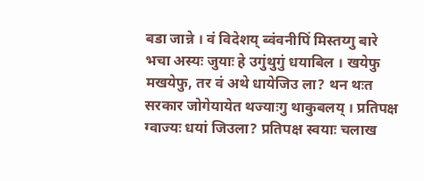बडा जान्ने । वं विदेशय् ब्वंवनीपिं मिस्तय्गु बारे भचा अस्यः जुयाः हे उगुंथुगुं धयाबिल । खयेफु मखयेफु, तर वं अथे धायेजिउ ला? थन थःत सरकार जोगेयायेत थज्याःगु थाकुबलय् । प्रतिपक्ष ग्वाज्यः धयां जिउला? प्रतिपक्ष स्वयाः चलाख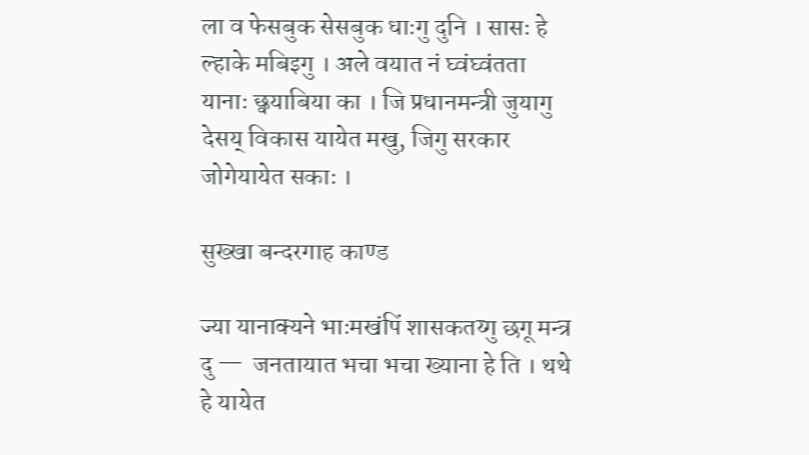ला व फेसबुक सेसबुक धाःगु दुनि । सासः हे ल्हाके मबिइगु । अले वयात नं घ्वंघ्वंतता यानाः छ्वयाबिया का । जि प्रधानमन्त्री जुयागु देसय् विकास यायेत मखु, जिगु सरकार जोगेयायेत सकाः ।

सुख्खा बन्दरगाह काण्ड

ज्या यानाक्यने भाःमखंपिं शासकतय्गु छगू मन्त्र दु —  जनतायात भचा भचा ख्याना हे ति । थथे हे यायेत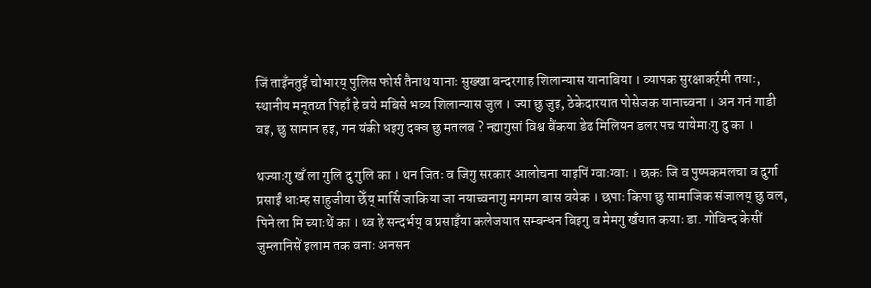जिं ताइँनतुइँ चोभारय् पुलिस फोर्स तैनाथ यानाः सुख्खा बन्दरगाह शिलान्यास यानाबिया । व्यापक सुरक्षाकर्र्मी तयाः, स्थानीय मनूतय्त पिहाँ हे वये मबिसे भव्य शिलान्यास जुल । ज्या छु जुइ, ठेकेदारयात पोसेजक यानाच्वना । अन गनं गाडी वइ, छु सामान हइ, गन यंकी धइगु दक्व छु मतलब ? न्ह्यागुसां विश्व बैंकया डेढ मिलियन डलर पच यायेमाःगु दु का ।

थज्याःगु खँ ला गुलि दु गुलि का । थन जितः व जिगु सरकार आलोचना याइपिं ग्वाःग्वाः । छकः जि व पुष्पकमलचा व दुर्गा प्रसाईं धाःम्ह साहुजीया छेँय् मार्सि जाकिया जा नयाच्वनागु मगमग बास वयेक । छपाः किपा छु सामाजिक संजालय् छु वल, पिने ला मि च्याःथें का । थ्व हे सन्दर्भय् व प्रसाइँया कलेजयात सम्बन्धन बिइगु व मेमगु खँयात कयाः डा. गोविन्द केसीं जुम्लानिसें इलाम तक वनाः अनसन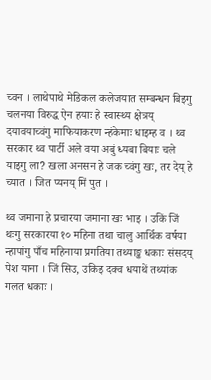च्वन । लाथेपाथे मेडिकल कलेजयात सम्बन्धन बिइगु चलनया विरुद्ध ऐन हयाः हे स्वास्थ्य क्षेत्रय् दयावयाच्वंगु माफियाकरण न्हंकेमाः धाइम्ह व । थ्व सरकार थ्व पार्टी अले वया अबुं ध्यबा बियाः चले याइगु ला? खला अनसन हे जक च्वंगु खः, तर देय् हे च्यात । जित प्यनय् मिं पुत ।

थ्व जमाना हे प्रचारया जमाना खः भाइ । उकिं जिं थःगु सरकारया १० महिना तथा चालु आर्थिक वर्षया न्हापांगु पाँच महिनाया प्रगतिया तथ्याङ्क धकाः संसदय् पेश याना । जिं सिउ, उकिइ दक्व धयाथें तथ्यांक गलत धकाः ।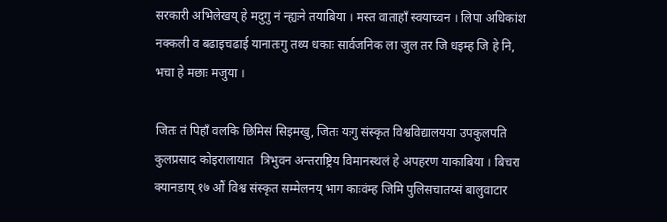सरकारी अभिलेखय् हे मदुगु नं न्ह्यःने तयाबिया । मस्त वाताहाँ स्वयाच्वन । लिपा अधिकांश नक्कली व बढाइचढाई यानातःगु तथ्य धकाः सार्वजनिक ला जुल तर जि धइम्ह जि हे नि, भचा हे मछाः मजुया ।

जितः तं पिहाँ वलकि छिमिसं सिइमखु, जितः यःगु संस्कृत विश्वविद्यालयया उपकुलपति कुलप्रसाद कोइरालायात  त्रिभुवन अन्तराष्ट्रिय विमानस्थलं हे अपहरण याकाबिया । बिचरा क्यानडाय् १७ औं विश्व संस्कृत सम्मेलनय् भाग काःवंम्ह जिमि पुलिसचातय्सं बालुवाटार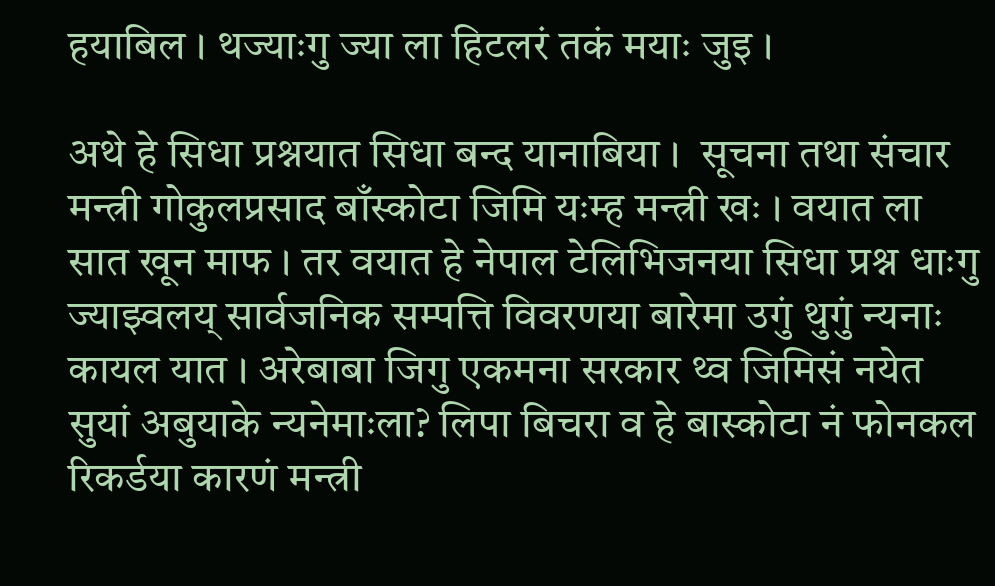हयाबिल । थज्याःगु ज्या ला हिटलरं तकं मयाः जुइ ।

अथे हे सिधा प्रश्नयात सिधा बन्द यानाबिया ।  सूचना तथा संचार मन्त्री गोकुलप्रसाद बाँस्कोटा जिमि यःम्ह मन्त्री खः । वयात ला सात खून माफ । तर वयात हे नेपाल टेलिभिजनया सिधा प्रश्न धाःगु ज्याझ्वलय् सार्वजनिक सम्पत्ति विवरणया बारेमा उगुं थुगुं न्यनाः कायल यात । अरेबाबा जिगु एकमना सरकार थ्व जिमिसं नयेत सुयां अबुयाके न्यनेमाःला? लिपा बिचरा व हे बास्कोटा नं फोनकल रिकर्डया कारणं मन्त्री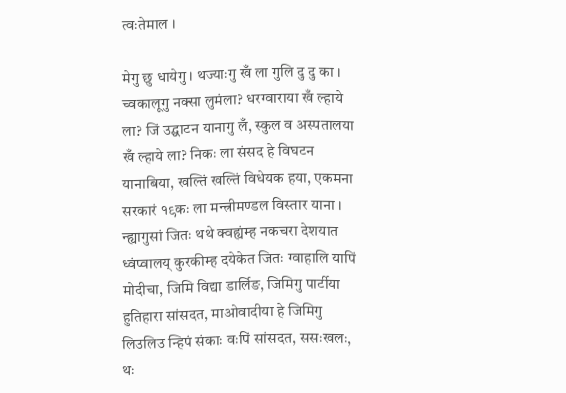त्वःतेमाल ।

मेगु छु धायेगु । थज्याःगु खँ ला गुलि दु दु का । च्वकालूगु नक्सा लुमंला? धरग्वाराया खँ ल्हाये ला? जिं उद्घाटन यानागु लँ, स्कुल व अस्पतालया खँ ल्हाये ला? निकः ला संसद हे विघटन यानाबिया, खल्तिं खल्तिं विधेयक हया, एकमना सरकारं १९कः ला मन्त्रीमण्डल विस्तार याना । न्ह्यागुसां जितः थथे क्वह्यंम्ह नकचरा देशयात ध्वंप्वालय् कुरकीम्ह दयेकेत जितः ग्वाहालि यापिं मोदीचा, जिमि विद्या डार्लिङ, जिमिगु पार्टीया हुतिहारा सांसदत, माओवादीया हे जिमिगु लिउलिउ न्हिपं संकाः वःपिं सांसदत, ससःखलः, थः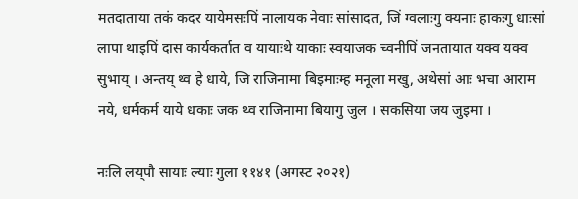मतदाताया तकं कदर यायेमसःपिं नालायक नेवाः सांसादत, जिं ग्वलाःगु क्यनाः हाकःगु धाःसां लापा थाइपिं दास कार्यकर्तात व यायाःथे याकाः स्वयाजक च्वनीपिं जनतायात यक्व यक्व सुभाय् । अन्तय् थ्व हे धाये, जि राजिनामा बिइमाःम्ह मनूला मखु, अथेसां आः भचा आराम नये, धर्मकर्म याये धकाः जक थ्व राजिनामा बियागु जुल । सकसिया जय जुइमा ।

नःलि लय्‌पौ सायाः ल्याः गु‌ला ११४१ (अगस्ट २०२१)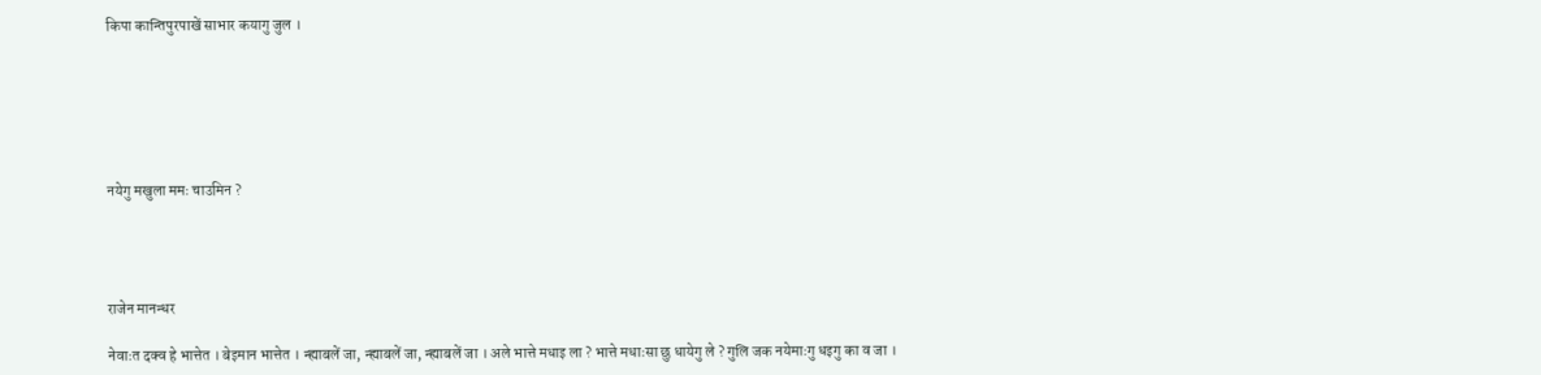किपा कान्तिपुरपाखें साभार कयागु जुल ।






नयेगु मखुला ममः चाउमिन ?




राजेन मानन्धर

नेवाःत दक्व हे भात्तेत । बेइमान भात्तेत । न्ह्याबलें जा, न्ह्याबलें जा, न्ह्याबलें जा । अले भात्ते मधाइ ला ? भात्ते मधाःसा छु धायेगु ले ? गुलि जक नयेमाःगु धइगु का व जा ।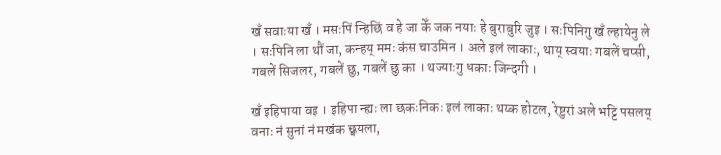खँ सवाःया खँ । मसःपिं न्हिछिं व हे जा केँ जक नयाः हे बुराबुरि जुइ । सःपिनिगु खँ ल्हायेनु ले । सःपिनि ला थौं जा, कन्हय् ममः कंस चाउमिन । अले इलं लाकाः, थाय् स्वयाः गबलें चप्सी, गबलें सिजलर, गबलें छु, गबलें छु का । थज्याःगु धकाः जिन्दगी ।

खँ इहिपाया वइ । इहिपा न्ह्यः ला छकःनिकः इलं लाकाः थय्क होटल, रेष्टुरां अले भट्टि पसलय् वनाः नं सुनां नं मखंक छ्वयला,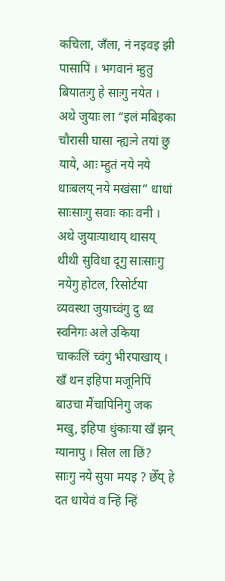कचिला, जँला, नं नइवइ झी पासापिं । भगवानं म्हुतु बियातःगु हे साःगु नयेत । अथे जुयाः ला “इलं मबिइका चौरासी घासा न्ह्यःने तयां छु याये, आः म्हुतं नये नये धाःबलय् नये मखंसा” धाधां साःसाःगु सवाः काः वनी । अथे जुयाःयाथाय् थासय् थीथी सुविधा दूगु साःसाःगु नयेगु होटल, रिसोर्टया व्यवस्था जुयाच्वंगु दु थ्व स्वनिगः अले उकिया चाकःलिं च्वंगु भीरपाखाय् ।
खँ थन इहिपा मजूनिपिं बाउचा मैंचापिनिगु जक मखु, इहिपा धुंकाःया खँ झन् ग्यानापु । सिल ला छिं?
साःगु नये सुया मयइ ? छेँय् हे दत धायेवं व न्हिं न्हिं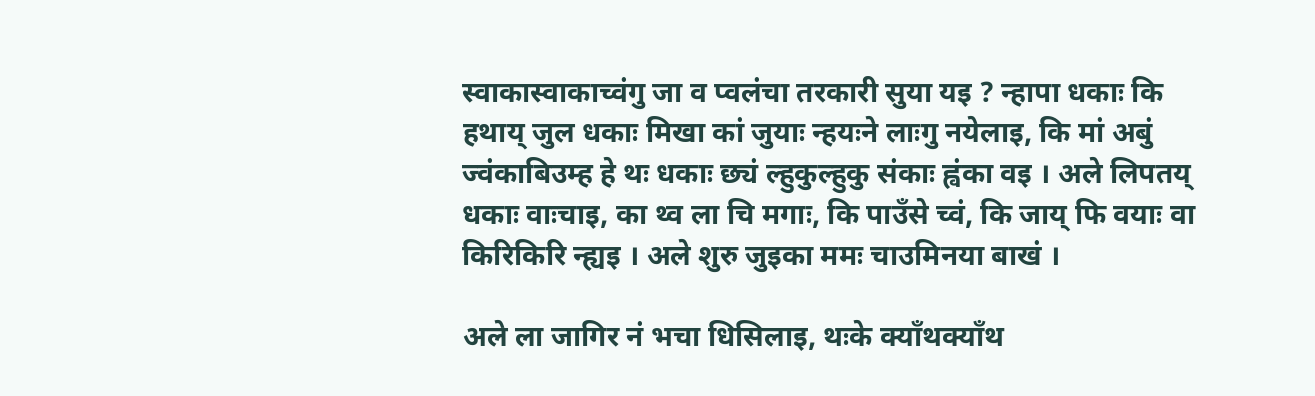स्वाकास्वाकाच्वंगु जा व प्वलंचा तरकारी सुया यइ ? न्हापा धकाः कि हथाय् जुल धकाः मिखा कां जुयाः न्हयःने लाःगु नयेलाइ, कि मां अबुं ज्वंकाबिउम्ह हे थः धकाः छ्यं ल्हुकुल्हुकु संकाः ह्वंका वइ । अले लिपतय् धकाः वाःचाइ, का थ्व ला चि मगाः, कि पाउँसे च्वं, कि जाय् फि वयाः वा किरिकिरि न्ह्यइ । अले शुरु जुइका ममः चाउमिनया बाखं ।

अले ला जागिर नं भचा धिसिलाइ, थःके क्याँथक्याँथ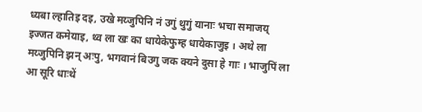ध्यबा ल्हातिइ दइ, उखे मय्जुपिनि नं उगुं थुगुं यानाः भचा समाजय् इज्जत कमेयाइ, थ्व ला खः का धायेकेफुम्ह धायेकाजुइ । अथे ला मय्जुपिनि झन् अःपु, भगवानं बिउगु जक क्यने दुसा हे गाः । भाजुपिं ला आ सूरि धाःथें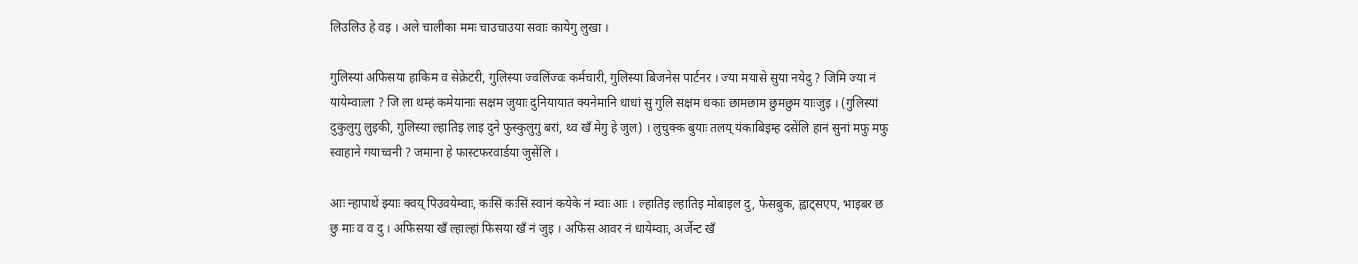लिउलिउ हे वइ । अले चालीका ममः चाउचाउया सवाः कायेगु लुखा ।

गुलिस्यां अफिसया हाकिम व सेक्रेटरी, गुलिस्या ज्वलिंज्वः कर्मचारी, गुलिस्या बिजनेस पार्टनर । ज्या मयासे सुया नयेदु ? जिमि ज्या नं यायेम्वाःला ? जि ला थम्हं कमेयानाः सक्षम जुयाः दुनियायात क्यनेमानि धाधां सु गुलि सक्षम धकाः छामछाम छुमछुम याःजुइ । (गुलिस्यां दुकुलुगु लुइकी, गुलिस्या ल्हातिइ लाइ दुने फुस्कुलुगु बरां, थ्व खँ मेगु हे जुल) । लुचुक्क बुयाः तलय् यंकाबिइम्ह दसेंलि हानं सुनां मफु मफु स्वाहाने गयाच्वनी ? जमाना हे फास्टफरवार्डया जुसेंलि ।

आः न्हापाथें झ्याः क्वय् पिउवयेम्वाः, कःसिं कःसिं स्वानं कयेके नं म्वाः आः । ल्हातिइ ल्हातिइ मोबाइल दु, फेसबुक, ह्वाट्सएप, भाइबर छ छु माः व व दु । अफिसया खँ ल्हाल्हां फिसया खँ नं जुइ । अफिस आवर नं धायेम्वाः, अर्जेन्ट खँ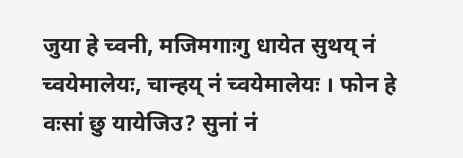जुया हे च्वनी, मजिमगाःगु धायेत सुथय् नं च्वयेमालेयः, चान्हय् नं च्वयेमालेयः । फोन हे वःसां छु यायेजिउ? सुनां नं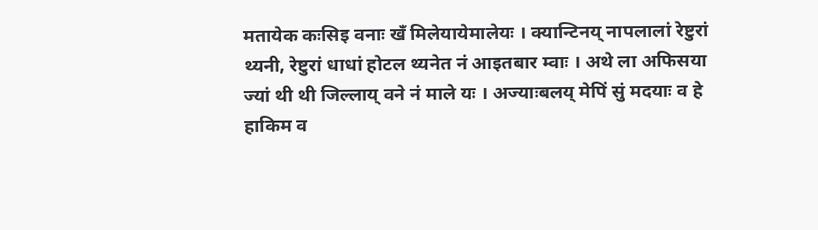मतायेक कःसिइ वनाः खँ मिलेयायेमालेयः । क्यान्टिनय् नापलालां रेष्टुरां थ्यनी, रेष्टुरां धाधां होटल थ्यनेत नं आइतबार म्वाः । अथे ला अफिसया ज्यां थी थी जिल्लाय् वने नं माले यः । अज्याःबलय् मेपिं सुं मदयाः व हे हाकिम व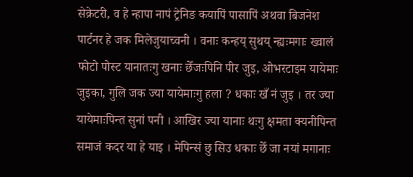सेक्रेटरी, व हे न्हापा नापं ट्रेनिङ कयापिं पासापिं अथवा बिजनेश पार्टनर हे जक मिलेजुयाच्वनी । वनाः कन्हय् सुथय् न्ह्यःमगाः ख्वालं फोटो पोस्ट यानातःगु खनाः छेँजःपिनि पीर जुइ, ओभरटाइम यायेमाः जुइका, गुलि जक ज्या यायेमाःगु हला ? धकाः खँ नं जुइ । तर ज्या यायेमाःपिन्त सुनां पनी । आखिर ज्या यानाः थःगु क्षमता क्यनीपिन्त समाजं कदर या हे याइ । मेपिन्सं छु सिउ धकाः छेँ जा नयां मगानाः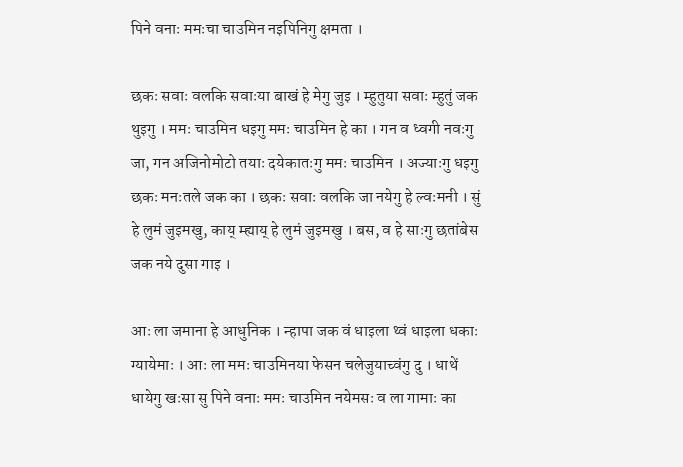पिने वनाः ममःचा चाउमिन नइपिनिगु क्षमता ।

छकः सवाः वलकि सवाःया बाखं हे मेगु जुइ । म्हुतुया सवाः म्हुतुं जक थुइगु । ममः चाउमिन धइगु ममः चाउमिन हे का । गन व ध्वगी नवःगु जा, गन अजिनोमोटो तयाः दयेकातःगु ममः चाउमिन । अज्याःगु धइगु छकः मनःतले जक का । छकः सवाः वलकि जा नयेगु हे ल्वःमनी । सुं हे लुमं जुइमखु, काय् म्ह्याय् हे लुमं जुइमखु । बस, व हे साःगु छतांबेस जक नये दुसा गाइ ।

आः ला जमाना हे आधुनिक । न्हापा जक वं धाइला थ्वं धाइला धकाः ग्यायेमाः । आः ला ममः चाउमिनया फेसन चलेजुयाच्वंगु दु । धाथें धायेगु खःसा सु पिने वनाः ममः चाउमिन नयेमसः व ला गामाः का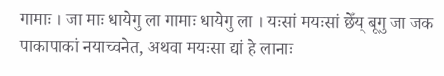गामाः । जा माः धायेगु ला गामाः धायेगु ला । यःसां मयःसां छेँय् बूगु जा जक पाकापाकां नयाच्वनेत, अथवा मयःसा द्यां हे लानाः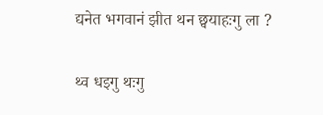द्यनेत भगवानं झीत थन छ्वयाहःगु ला ?

थ्व धइगु थःगु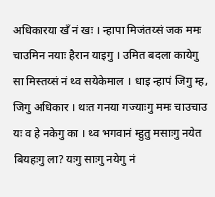अधिकारया खँ नं खः । न्हापा मिजंतय्सं जक ममः चाउमिन नयाः हैरान याइगु । उमित बदला कायेगु सा मिस्तय्सं नं थ्व सयेकेमाल । धाइ न्हापं जिगु म्ह, जिगु अधिकार । थःत गनया गज्याःगु ममः चाउचाउ यः व हे नकेगु का । थ्व भगवानं म्हुतु मसाःगु नयेत बियहःगु ला? यःगु साःगु नयेगु नं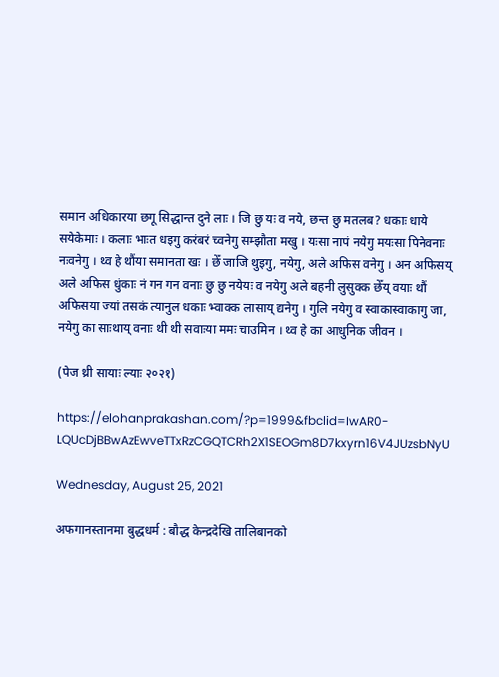समान अधिकारया छगू सिद्धान्त दुने लाः । जि छु यः व नये, छन्त छु मतलब? धकाः धाये सयेकेमाः । कलाः भाःत धइगु करंबरं च्वनेगु सम्झौता मखु । यःसा नापं नयेगु मयःसा पिनेवनाः नःवनेगु । थ्व हे थौंया समानता खः । छेँ जाजि थुइगु, नयेगु, अले अफिस वनेगु । अन अफिसय् अले अफिस धुंकाः नं गन गन वनाः छु छु नयेयः व नयेगु अले बहनी लुसुक्क छेँय् वयाः थौं अफिसया ज्यां तसकं त्यानुल धकाः भ्वाक्क लासाय् द्यनेगु । गुलि नयेगु व स्वाकास्वाकागु जा, नयेगु का साःथाय् वनाः थी थी सवाःया ममः चाउमिन । थ्व हे का आधुनिक जीवन ।

(पेज थ्री सायाः ल्याः २०२१)

https://elohanprakashan.com/?p=1999&fbclid=IwAR0-LQUcDjBBwAzEwveTTxRzCGQTCRh2X1SEOGm8D7kxyrn16V4JUzsbNyU

Wednesday, August 25, 2021

अफगानस्तानमा बुद्धधर्म : बौद्ध केन्द्रदेखि तालिबानको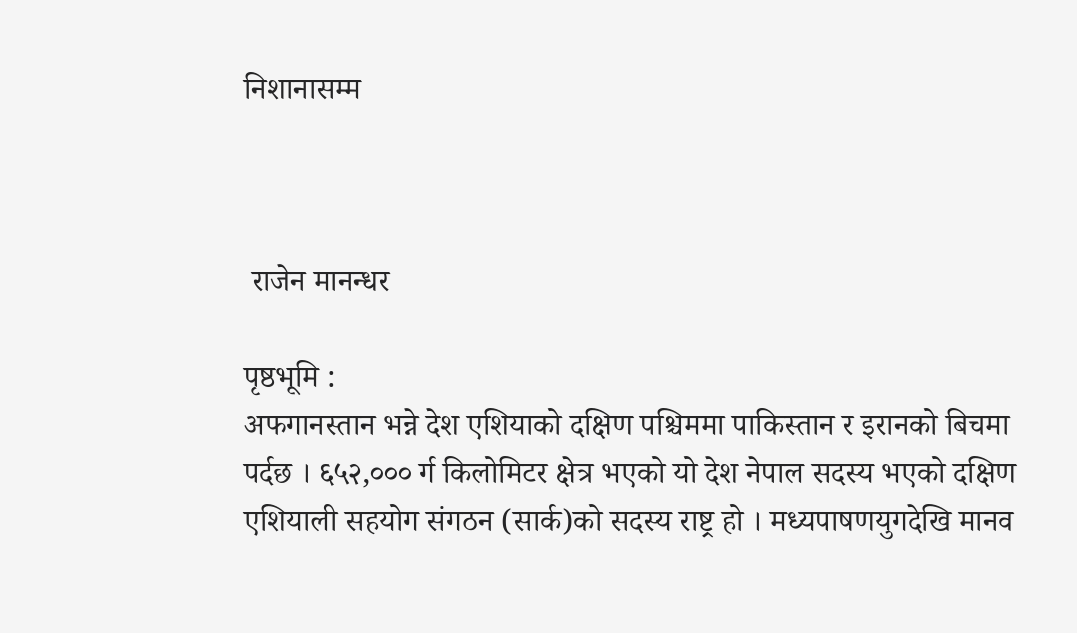निशानासम्म



 राजेन मानन्धर

पृष्ठभूमि :
अफगानस्तान भन्ने देश एशियाको दक्षिण पश्चिममा पाकिस्तान र इरानको बिचमा पर्दछ । ६५२,००० र्ग किलोमिटर क्षेत्र भएको यो देश नेपाल सदस्य भएको दक्षिण एशियाली सहयोग संगठन (सार्क)को सदस्य राष्ट्र हो । मध्यपाषणयुगदेखि मानव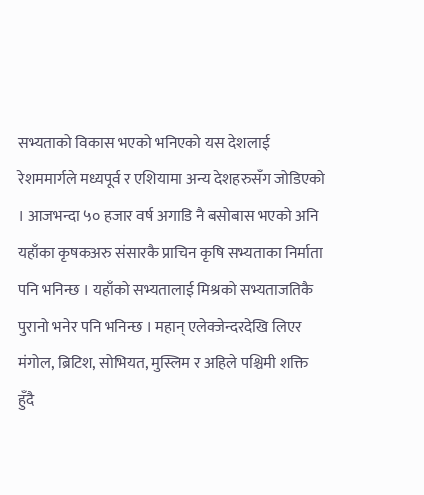सभ्यताको विकास भएको भनिएको यस देशलाई रेशममार्गले मध्यपूर्व र एशियामा अन्य देशहरुसँग जोडिएको । आजभन्दा ५० हजार वर्ष अगाडि नै बसोबास भएको अनि यहाँका कृषकअरु संसारकै प्राचिन कृषि सभ्यताका निर्माता पनि भनिन्छ । यहाँको सभ्यतालाई मिश्रको सभ्यताजतिकै पुरानो भनेर पनि भनिन्छ । महान् एलेक्जेन्दरदेखि लिएर मंगोल, ब्रिटिश, सोभियत, मुस्लिम र अहिले पश्चिमी शक्ति हुँदै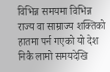विभिन्न समयमा विभिन्न राज्य वा साम्राज्य शक्तिको हातमा पर्न गएको यो देश निकै लामो समयदेखि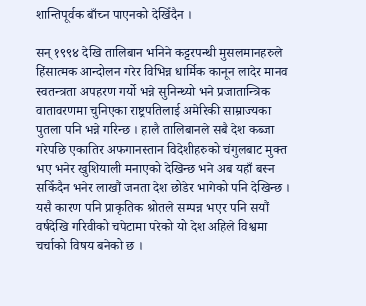शान्तिपूर्वक बाँच्न पाएनको देखिँदैन ।

सन् १९९४ देखि तालिबान भनिने कट्टरपन्थी मुसलमानहरुले हिंसात्मक आन्दोलन गरेर विभिन्न धार्मिक कानून लादेर मानव स्वतन्त्रता अपहरण गर्यो भन्ने सुनिन्थ्यो भने प्रजातान्त्रिक वातावरणमा चुनिएका राष्ट्रपतिलाई अमेरिकी साम्राज्यका पुतला पनि भन्ने गरिन्छ । हालै तालिबानले सबै देश कब्जा गरेपछि एकातिर अफगानस्तान विदेशीहरुको चंगुलबाट मुक्त भए भनेर खुशियाली मनाएको देखिन्छ भने अब यहाँ बस्न सकिँदैन भनेर लाखौं जनता देश छोडेर भागेको पनि देखिन्छ । यसै कारण पनि प्राकृतिक श्रोतले सम्पन्न भएर पनि सयौं वर्षदेखि गरिवीको चपेटामा परेको यो देश अहिले विश्वमा चर्चाको विषय बनेको छ ।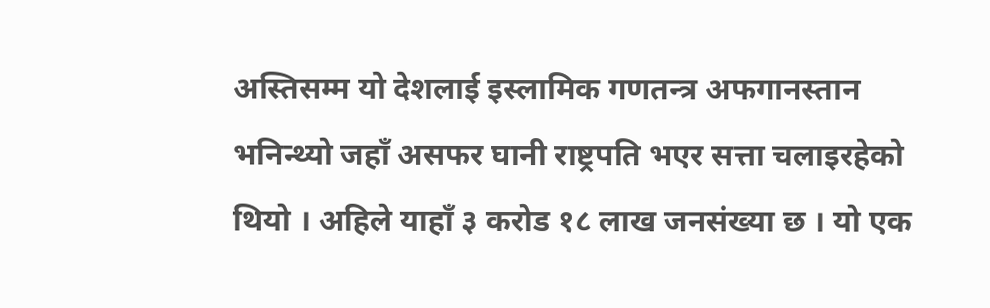अस्तिसम्म यो देशलाई इस्लामिक गणतन्त्र अफगानस्तान भनिन्थ्यो जहाँ असफर घानी राष्ट्रपति भएर सत्ता चलाइरहेको थियो । अहिले याहाँ ३ करोड १८ लाख जनसंख्या छ । यो एक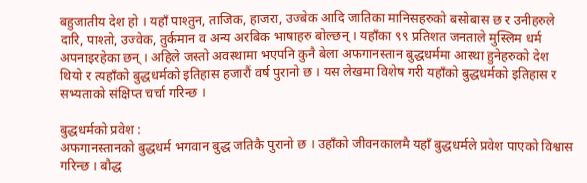बहुजातीय देश हो । यहाँ पाश्तुन, ताजिक, हाजरा, उज्बेक आदि जातिका मानिसहरुको बसोबास छ र उनीहरुले दारि, पाश्तो, उज्वेक, तुर्कमान व अन्य अरबिक भाषाहरु बोल्छन् । यहाँका ९९ प्रतिशत जनताले मुस्लिम धर्म अपनाइरहेका छन् । अहिले जस्तो अवस्थामा भएपनि कुनै बेला अफगानस्तान बुद्धधर्ममा आस्था हुनेहरुको देश थियो र त्यहाँको बुद्धधर्मको इतिहास हजारौं वर्ष पुरानो छ । यस लेखमा विशेष गरी यहाँको बुद्धधर्मको इतिहास र सभ्यताको संक्षिप्त चर्चा गरिन्छ ।

बुद्धधर्मको प्रवेश :
अफगानस्तानको बुद्धधर्म भगवान बुद्ध जतिकै पुरानो छ । उहाँको जीवनकालमै यहाँ बुद्धधर्मले प्रवेश पाएको विश्वास गरिन्छ । बौद्ध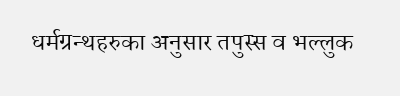धर्मग्रन्थहरुका अनुसार तपुस्स व भल्लुक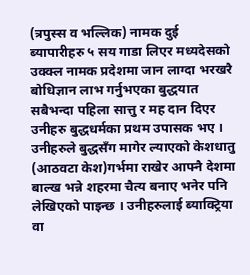(त्रपुस्स व भल्लिक) नामक दुई ब्यापारीहरु ५ सय गाडा लिएर मध्यदेसको उक्क्ल नामक प्रदेशमा जान लाग्दा भरखरै बोधिज्ञान लाभ गर्नुभएका बुद्धयात सबैभन्दा पहिला सात्तु र मह दान दिएर उनीहरु बुद्धधर्मका प्रथम उपासक भए । उनीहरुले बुद्धसँग मागेर ल्याएको केशधातु (आठवटा केश)गर्भमा राखेर आफ्नै देशमा बाल्ख भन्ने शहरमा चैत्य बनाए भनेर पनि लेखिएको पाइन्छ । उनीहरुलाई ब्याक्ट्रिया वा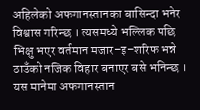अहिलेको अफगानस्तानका बासिन्दा भनेर विश्वास गरिन्छ । त्यसमध्ये भल्लिक पछि भिक्षु भएर वर्तमान मजार–इ–शरिफ भन्ने ठाउँको नजिक विहार बनाएर बसे भनिन्छ । यस मानेमा अफगानस्तान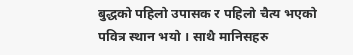बुद्धको पहिलो उपासक र पहिलो चैत्य भएको पवित्र स्थान भयो । साथै मानिसहरु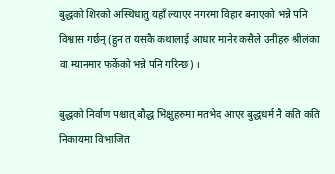बुद्धको शिरको अस्थिधातु यहाँ ल्याएर नगरमा विहार बनाएको भन्ने पनि विश्वास गर्छन् (हुन त यसकै कथालाई आधार मानेर कसैले उनीहरु श्रीलंका वा म्यानमार फर्केको भन्ने पनि गरिन्छ) ।

बुद्धको निर्वाण पश्चात् बौद्ध भिक्षुहरुमा मतभेद आएर बुद्धधर्म नै कति कति निकायमा विभाजित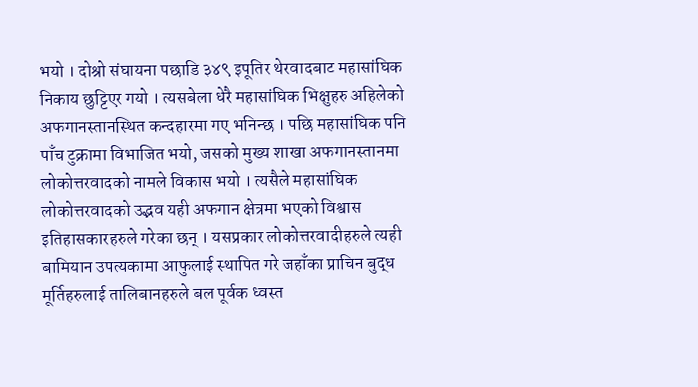भयो । दोश्रो संघायना पछाडि ३४९ इपूतिर थेरवादबाट महासांघिक निकाय छुट्टिएर गयो । त्यसबेला धेरै महासांघिक भिक्षुहरु अहिलेको अफगानस्तानस्थित कन्दहारमा गए भनिन्छ । पछि महासांघिक पनि पाँच टुक्रामा विभाजित भयो, जसको मुख्य शाखा अफगानस्तानमा लोकोत्तरवादको नामले विकास भयो । त्यसैले महासांघिक लोकोत्तरवादको उद्भव यही अफगान क्षेत्रमा भएको विश्वास इतिहासकारहरुले गरेका छन् । यसप्रकार लोकोत्तरवादीहरुले त्यही बामियान उपत्यकामा आफुलाई स्थापित गरे जहाँका प्राचिन बुद्ध मूर्तिहरुलाई तालिबानहरुले बल पूर्वक ध्वस्त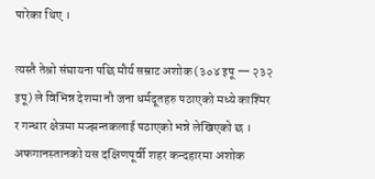पारेका थिए ।

त्यस्तै तेश्रो संघायना पछि मौर्य सम्राट अशोक (३०४ इपू — २३२ इपू) ले विभिन्न देशमा नौ जना धर्मदूतहरु पठाएको मध्ये काश्मिर र गन्धार क्षेत्रमा मज्झन्तकलाई पठाएको भन्ने लेखिएको छ । अफगानस्तानको यस दक्षिणपूर्वी शहर कन्दहारमा अशोक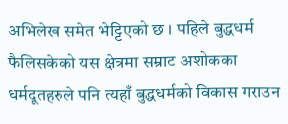अभिलेख समेत भेट्टिएको छ । पहिले बुद्धधर्म फैलिसकेको यस क्षेत्रमा सम्राट अशोकका धर्मदूतहरुले पनि त्यहाँ बुद्धधर्मको विकास गराउन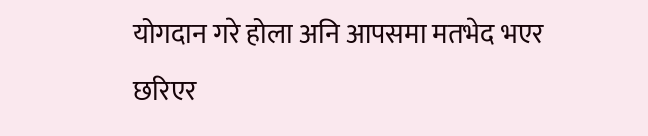योगदान गरे होला अनि आपसमा मतभेद भएर छरिएर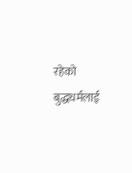रहेको बुद्धधर्मलाई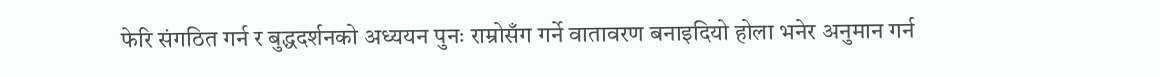फेरि संगठित गर्न र बुद्धदर्शनको अध्ययन पुनः राम्रोसँग गर्ने वातावरण बनाइदियो होला भनेर अनुमान गर्न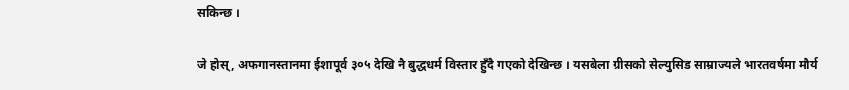सकिन्छ ।

जे होस्, अफगानस्तानमा ईशापूर्व ३०५ देखि नै बुद्धधर्म विस्तार हुँदै गएको देखिन्छ । यसबेला ग्रीसको सेल्युसिड साम्राज्यले भारतवर्षमा मौर्य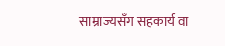साम्राज्यसँग सहकार्य वा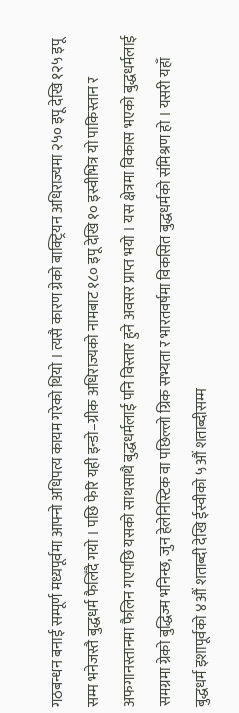गठबन्धन बनाई सम्पूर्ण मध्यपूर्वमा आफ्नो अधिपत्य कायम गरेको थियो । त्यसै कारण ग्रेको बाक्ट्रियन अधिराज्यमा २५० इपू देखि १२५ इपू सम्म भनेजस्तै बुद्धधर्म फैलिँदै गयो । पछि फेरि यही इन्डो–ग्रीक अधिराज्यको नामबाट १८० इपू देखि १० इस्वीभित्र यो पाकिस्तान र अफगानस्तानमा फैलिन गएपछि यसको साथसाथै बुद्धधर्मलाई पनि विस्तार हुने अवसर प्राप्त भयो । यस क्षेत्रमा विकास भएको बुद्धधर्मलाई समग्रमा ग्रेको बुद्धिज्म भनिन्छ, जुन हेलेनिस्टिक वा पछिल्लो ग्रिक सभ्यता र भारतवर्षमा विकसित बुद्धधर्मको संमिश्रण हो । यसरी यहाँ बुद्धधर्म इशापूर्वको ४औं शताब्दी देखि ईस्वीको ५औं शताब्दीसम्म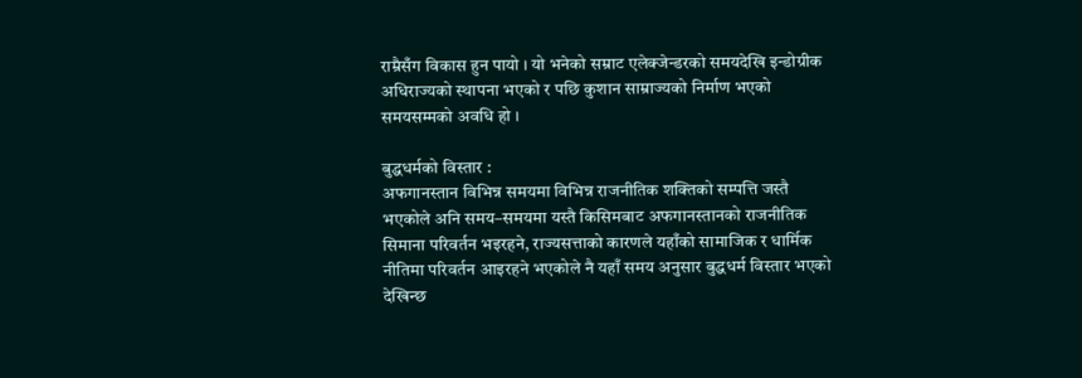राम्रैसँग विकास हुन पायो । यो भनेको सम्राट एलेक्जेन्डरको समयदेखि इन्डोग्रीक अधिराज्यको स्थापना भएको र पछि कुशान साम्राज्यको निर्माण भएको समयसम्मको अवधि हो ।

बुद्धधर्मको विस्तार :
अफगानस्तान विभिन्न समयमा विभिन्न राजनीतिक शक्तिको सम्पत्ति जस्तै भएकोले अनि समय–समयमा यस्तै किसिमबाट अफगानस्तानको राजनीतिक सिमाना परिवर्तन भइरहने, राज्यसत्ताको कारणले यहाँको सामाजिक र धार्मिक नीतिमा परिवर्तन आइरहने भएकोले नै यहाँ समय अनुसार बुद्धधर्म विस्तार भएको देखिन्छ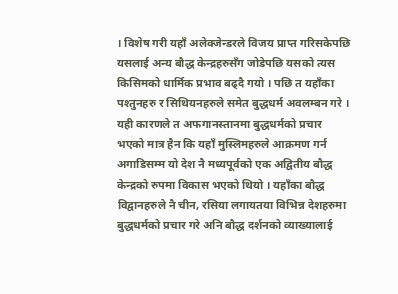। विशेष गरी यहाँ अलेक्जेन्डरले विजय प्राप्त गरिसकेपछि यसलाई अन्य बौद्ध केन्द्रहरुसँग जोडेपछि यसको त्यस किसिमको धार्मिक प्रभाव बढ्दै गयो । पछि त यहाँका पश्तुनहरु र सिथियनहरुले समेत बुद्धधर्म अवलम्बन गरे । यही कारणले त अफगानस्तानमा बुद्धधर्मको प्रचार भएको मात्र हैन कि यहाँ मुस्लिमहरुले आक्रमण गर्न अगाडिसम्म यो देश नै मध्यपूर्वको एक अद्वितीय बौद्ध केन्द्रको रुपमा विकास भएको थियो । यहाँका बौद्ध विद्वानहरुले नै चीन, रसिया लगायतया विभिन्न देशहरुमा बुद्धधर्मको प्रचार गरे अनि बौद्ध दर्शनको व्याख्यालाई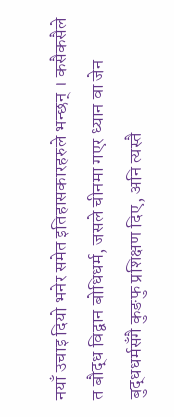नयाँ उचाइ दियो भनेर समेत इतिहासकारहरुले भन्छन् । कसैकसैले त बौद्ध विद्वान बोधिधर्म, जसले चीनमा गएर ध्यान वा जेन बुद्धधर्मसँगै कुङफु प्रशिक्षण दिए, अनि त्यस्तै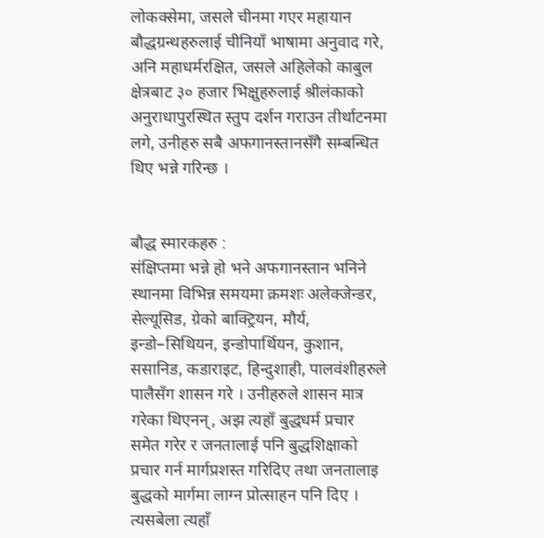लोकक्सेमा, जसले चीनमा गएर महायान बौद्धग्रन्थहरुलाई चीनियाँ भाषामा अनुवाद गरे, अनि महाधर्मरक्षित, जसले अहिलेको काबुल क्षेत्रबाट ३० हजार भिक्षुहरुलाई श्रीलंकाको अनुराधापुरस्थित स्तुप दर्शन गराउन तीर्थाटनमा लगे, उनीहरु सबै अफगानस्तानसँगै सम्बन्धित थिए भन्ने गरिन्छ ।


बौद्ध स्मारकहरु :
संक्षिप्तमा भन्ने हो भने अफगानस्तान भनिने स्थानमा विभिन्न समयमा क्रमशः अलेक्जेन्डर, सेल्यूसिड, ग्रेको बाक्ट्रियन, मौर्य, इन्डो–सिथियन, इन्डोपार्थियन, कुशान, ससानिड, कडाराइट, हिन्दुशाही, पालवंशीहरुले पालैसँग शासन गरे । उनीहरुले शासन मात्र गरेका थिएनन्, अझ त्यहाँ बुद्धधर्म प्रचार समेत गरेर र जनतालाई पनि बुद्धशिक्षाको प्रचार गर्न मार्गप्रशस्त गरिदिए तथा जनतालाइ बुद्धको मार्गमा लाग्न प्रोत्साहन पनि दिए । त्यसबेला त्यहाँ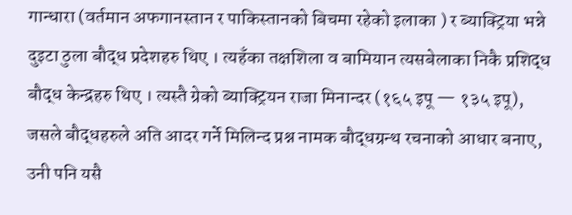गान्धारा (वर्तमान अफगानस्तान र पाकिस्तानको बिचमा रहेको इलाका ) र ब्याक्ट्रिया भन्ने दुइटा ठुला बौद्ध प्रदेशहरु थिए । त्यहँका तक्षशिला व बामियान त्यसबेलाका निकै प्रशिद्ध बौद्ध केन्द्रहरु थिए । त्यस्तै ग्रेको ब्याक्ट्रियन राजा मिनान्दर (१६५ इपू — १३५ इपू), जसले बौद्धहरुले अति आदर गर्ने मिलिन्द प्रश्न नामक बौद्धग्रन्थ रचनाको आधार बनाए, उनी पनि यसै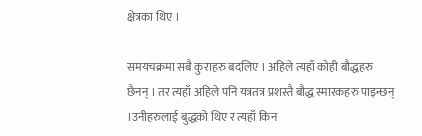क्षेत्रका थिए ।

समयचक्रमा सबै कुराहरु बदलिए । अहिले त्यहाँ कोही बौद्धहरु छैनन् । तर त्यहाँ अहिले पनि यत्रतत्र प्रशस्तै बौद्ध स्मारकहरु पाइन्छन् ।उनीहरुलाई बुद्धको थिए र त्यहाँ किन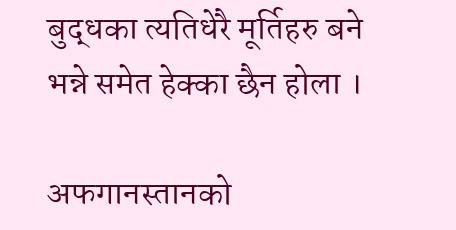बुद्धका त्यतिधेरै मूर्तिहरु बने भन्ने समेत हेक्का छैन होला ।

अफगानस्तानको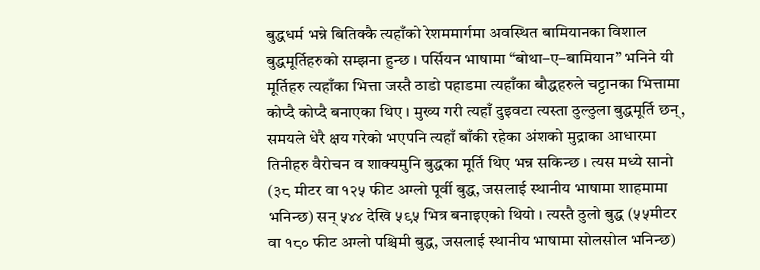बुद्धधर्म भन्ने बितिक्कै त्यहाँको रेशममार्गमा अवस्थित बामियानका विशाल बुद्धमूर्तिहरुको सम्झना हुन्छ । पर्सियन भाषामा “बोथा–ए–बामियान” भनिने यी मूर्तिहरु त्यहाँका भित्ता जस्तै ठाडो पहाडमा त्यहाँका बौद्धहरुले चट्टानका भित्तामा कोप्दै कोप्दै बनाएका थिए । मुख्य गरी त्यहाँ दुइवटा त्यस्ता ठुल्ठुला बुद्धमूर्ति छन्, समयले धेरै क्षय गरेको भएपनि त्यहाँ बाँकी रहेका अंशको मुद्राका आधारमा तिनीहरु वैरोचन व शाक्यमुनि बुद्धका मूर्ति थिए भन्न सकिन्छ । त्यस मध्ये सानो (३८ मीटर वा १२५ फीट अग्लो पूर्वी बुद्ध, जसलाई स्थानीय भाषामा शाहमामा भनिन्छ) सन् ५४४ देखि ५९५ भित्र बनाइएको थियो । त्यस्तै ठुलो बुद्ध (५५मीटर वा १८० फीट अग्लो पश्चिमी बुद्ध, जसलाई स्थानीय भाषामा सोलसोल भनिन्छ)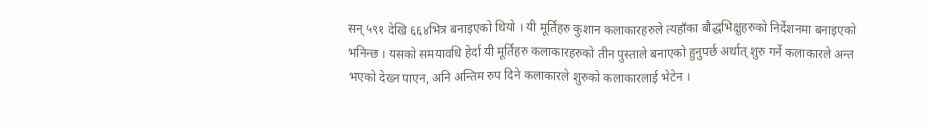सन् ५९१ देखि ६६४भित्र बनाइएको थियो । यी मूर्तिहरु कुशान कलाकारहरुले त्यहाँका बौद्धभिक्षुहरुको निर्देशनमा बनाइएको भनिन्छ । यसको समयावधि हेर्दा यी मूर्तिहरु कलाकारहरुको तीन पुस्ताले बनाएको हुनुपर्छ अर्थात् शुरु गर्ने कलाकारले अन्त भएको देख्न पाएन, अनि अन्तिम रुप दिने कलाकारले शुरुको कलाकारलाई भेटेन ।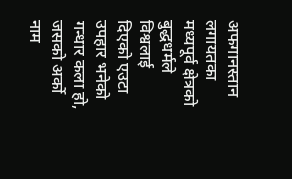अफगानस्तान लगायतका मध्यपूर्व क्षेत्रको बुद्धधर्मले विश्वलाई दिएको एउटा उपहार भनेको गन्धार कला हो, जसको अर्को नाम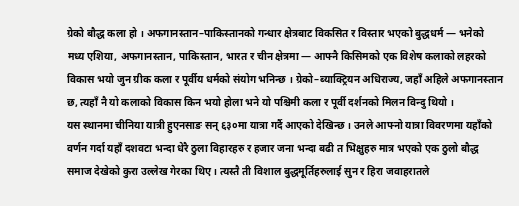ग्रेको बौद्ध कला हो । अफगानस्तान–पाकिस्तानको गन्धार क्षेत्रबाट विकसित र विस्तार भएको बुद्धधर्म — भनेको मध्य एशिया, अफगानस्तान, पाकिस्तान, भारत र चीन क्षेत्रमा — आफ्नै किसिमको एक विशेष कलाको लहरको विकास भयो जुन ग्रीक कला र पूर्वीय धर्मको संयोग भनिन्छ । ग्रेको–ब्याक्ट्रियन अधिराज्य, जहाँ अहिले अफगानस्तान छ, त्यहाँ नै यो कलाको विकास किन भयो होला भने यो पश्चिमी कला र पूर्वी दर्शनको मिलन विन्दु थियो ।
यस स्थानमा चीनिया यात्री हुएनसाङ सन् ६३०मा यात्रा गर्दै आएको देखिन्छ । उनले आफ्नो यात्रा विवरणमा यहाँको वर्णन गर्दा यहाँ दशवटा भन्दा धेरै ठुला विहारहरु र हजार जना भन्दा बढी त भिक्षुहरु मात्र भएको एक ठुलो बौद्ध समाज देखेको कुरा उल्लेख गेरका थिए । त्यस्तै ती विशाल बुद्धमूर्तिहरुलाई सुन र हिरा जवाहरातले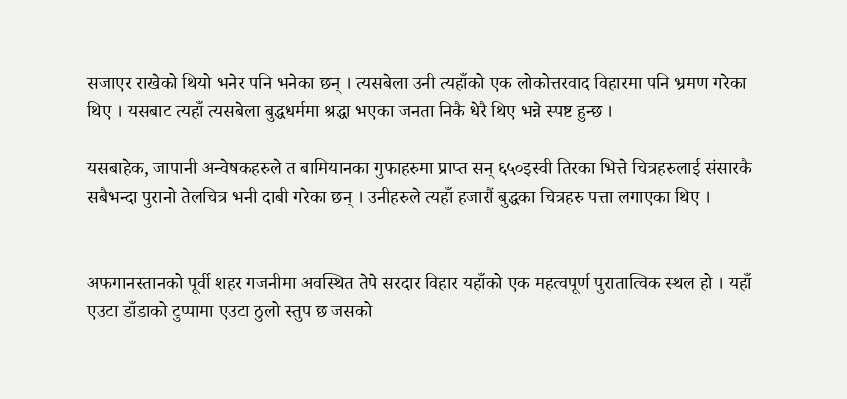सजाएर राखेको थियो भनेर पनि भनेका छन् । त्यसबेला उनी त्यहाँको एक लोकोत्तरवाद विहारमा पनि भ्रमण गरेका थिए । यसबाट त्यहाँ त्यसबेला बुद्धधर्ममा श्रद्धा भएका जनता निकै धेरै थिए भन्ने स्पष्ट हुन्छ ।

यसबाहेक, जापानी अन्वेषकहरुले त बामियानका गुफाहरुमा प्राप्त सन् ६५०इस्वी तिरका भित्ते चित्रहरुलाई संसारकै सबैभन्दा पुरानो तेलचित्र भनी दाबी गरेका छन् । उनीहरुले त्यहाँ हजारौं बुद्धका चित्रहरु पत्ता लगाएका थिए ।


अफगानस्तानको पूर्वी शहर गजनीमा अवस्थित तेपे सरदार विहार यहाँको एक महत्वपूर्ण पुरातात्विक स्थल हो । यहाँ एउटा डाँडाको टुप्पामा एउटा ठुलो स्तुप छ जसको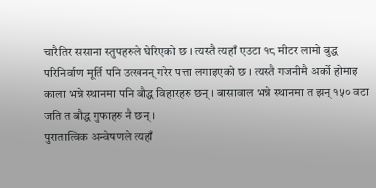चारैतिर ससाना स्तुपहरुले घेरिएको छ । त्यस्तै त्यहाँ एउटा १८ मीटर लामो बुद्ध परिनिर्वाण मूर्ति पनि उत्खनन् गरेर पत्ता लगाइएको छ । त्यस्तै गजनीमै अर्को होमाइ काला भन्ने स्थानमा पनि बौद्ध विहारहरु छन् । बासावाल भन्ने स्थानमा त झन् १५० वटा जति त बौद्ध गुफाहरु नै छन् ।
पुरातात्विक अन्वेषणले त्यहाँ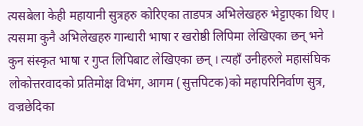त्यसबेला केही महायानी सुत्रहरु कोरिएका ताडपत्र अभिलेखहरु भेट्टाएका थिए । त्यसमा कुनै अभिलेखहरु गान्धारी भाषा र खरोष्ठी लिपिमा लेखिएका छन् भने कुन संस्कृत भाषा र गुप्त लिपिबाट लेखिएका छन् । त्यहाँ उनीहरुले महासंघिक लोकोत्तरवादको प्रतिमोक्ष विभंग, आगम (सुत्तपिटक)को महापरिनिर्वाण सुत्र, वज्रछेदिका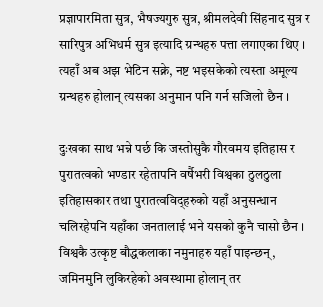प्रज्ञापारमिता सुत्र, भैषज्यगुरु सुत्र, श्रीमलदेवी सिंहनाद सुत्र र सारिपुत्र अभिधर्म सुत्र इत्यादि ग्रन्थहरु पत्ता लगाएका थिए । त्यहाँ अब अझ भेटिन सक्ने, नष्ट भइसकेको त्यस्ता अमूल्य ग्रन्थहरु होलान् त्यसका अनुमान पनि गर्न सजिलो छैन ।

दुःखका साथ भन्ने पर्छ कि जस्तोसुकै गौरवमय इतिहास र पुरातत्वको भण्डार रहेतापनि वर्षैभरी विश्वका ठुलठुला इतिहासकार तथा पुरातत्वविद्हरुको यहाँ अनुसन्धान चलिरहेपनि यहाँका जनतालाई भने यसको कुनै चासो छैन । विश्वकै उत्कृष्ट बौद्धकलाका नमुनाहरु यहाँ पाइन्छन्, जमिनमुनि लुकिरहेको अवस्थामा होलान् तर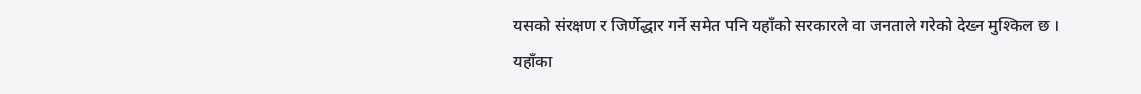यसको संरक्षण र जिर्णेद्धार गर्ने समेत पनि यहाँको सरकारले वा जनताले गरेको देख्न मुश्किल छ । यहाँका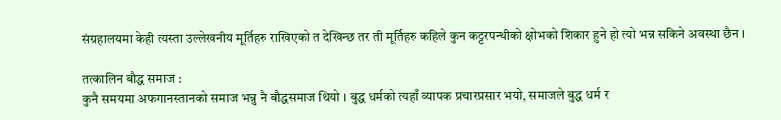संग्रहालयमा केही त्यस्ता उल्लेखनीय मूर्तिहरु राखिएको त देखिन्छ तर ती मूर्तिहरु कहिले कुन कट्टरपन्थीको क्षोभको शिकार हुने हो त्यो भन्न सकिने अवस्था छैन ।

तत्कालिन बौद्ध समाज :
कुनै समयमा अफगानस्तानको समाज भन्नु नै बौद्धसमाज थियो । बुद्ध धर्मको त्यहाँ व्यापक प्रचारप्रसार भयो, समाजले बुद्ध धर्म र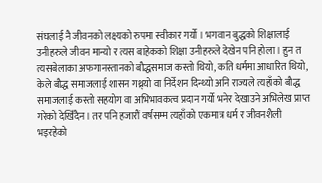संघलाई नै जीवनको लक्ष्यको रुपमा स्वीकार गर्यो । भगवान बुद्धको शिक्षालाई उनीहरुले जीवन मान्यो र त्यस बाहेकको शिक्षा उनीहरुले देखेन पनि होला । हुन त त्यसबेलाका अफगानस्तानको बौद्धसमाज कस्तो थियो, कति धर्ममा आधारित थियो, केले बौद्ध समाजलाई शासन गथ्र्यो वा निर्देशन दिन्थ्यो अनि राज्यले त्यहाँको बौद्ध समाजलाई कस्तो सहयोग वा अभिभावकत्व प्रदान गर्यो भनेर देखाउने अभिलेख प्राप्त गरेको देखिँदैन । तर पनि हजारौं वर्षसम्म त्यहाँको एकमात्र धर्म र जीवनशैली भइरहेको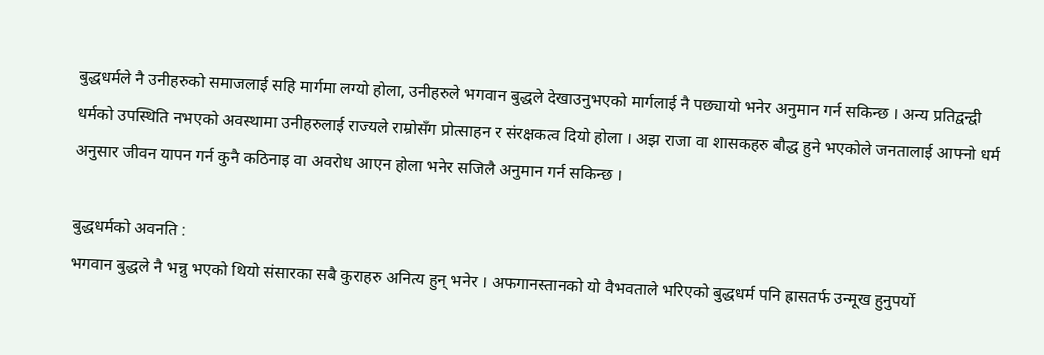बुद्धधर्मले नै उनीहरुको समाजलाई सहि मार्गमा लग्यो होला, उनीहरुले भगवान बुद्धले देखाउनुभएको मार्गलाई नै पछ्यायो भनेर अनुमान गर्न सकिन्छ । अन्य प्रतिद्वन्द्वी धर्मको उपस्थिति नभएको अवस्थामा उनीहरुलाई राज्यले राम्रोसँग प्रोत्साहन र संरक्षकत्व दियो होला । अझ राजा वा शासकहरु बौद्ध हुने भएकोले जनतालाई आफ्नो धर्म अनुसार जीवन यापन गर्न कुनै कठिनाइ वा अवरोध आएन होला भनेर सजिलै अनुमान गर्न सकिन्छ ।

बुद्धधर्मको अवनति :
भगवान बुद्धले नै भन्नु भएको थियो संसारका सबै कुराहरु अनित्य हुन् भनेर । अफगानस्तानको यो वैभवताले भरिएको बुद्धधर्म पनि ह्रासतर्फ उन्मूख हुनुपर्यो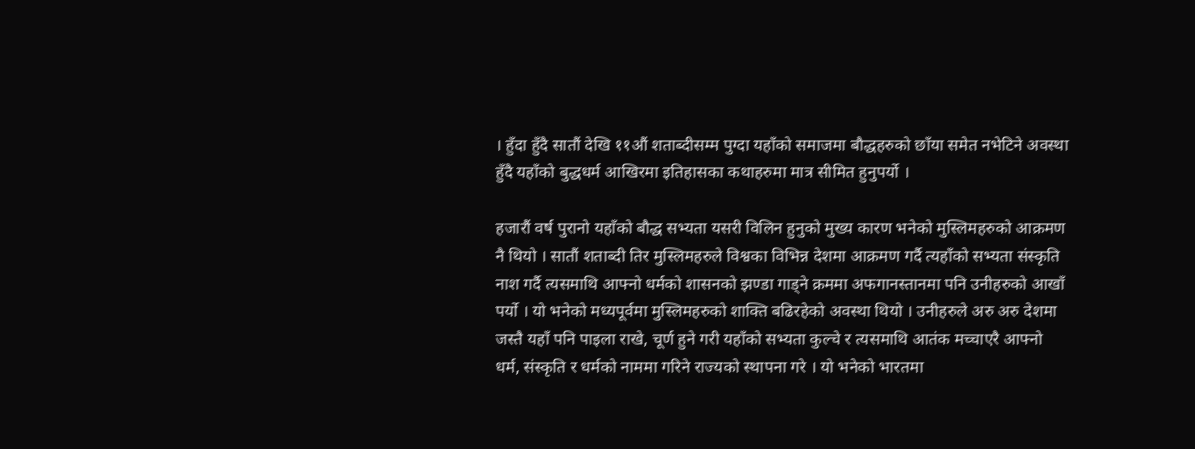। हुँदा हुँदै सातौं देखि ११औं शताब्दीसम्म पुग्दा यहाँको समाजमा बौद्धहरुको छाँया समेत नभेटिने अवस्था हुँदै यहाँको बुद्धधर्म आखिरमा इतिहासका कथाहरुमा मात्र सीमित हुनुपर्यो ।

हजारौं वर्ष पुरानो यहाँको बौद्ध सभ्यता यसरी विलिन हुनुको मुख्य कारण भनेको मुस्लिमहरुको आक्रमण नै थियो । सातौं शताब्दी तिर मुस्लिमहरुले विश्वका विभिन्न देशमा आक्रमण गर्दै त्यहाँको सभ्यता संस्कृति नाश गर्दै त्यसमाथि आफ्नो धर्मको शासनको झण्डा गाड्ने क्रममा अफगानस्तानमा पनि उनीहरुको आखाँ पर्यो । यो भनेको मध्यपूर्वमा मुस्लिमहरुको शाक्ति बढिरहेको अवस्था थियो । उनीहरुले अरु अरु देशमा जस्तै यहाँ पनि पाइला राखे, चूर्ण हुने गरी यहाँको सभ्यता कुल्चे र त्यसमाथि आतंक मच्चाएरै आफ्नो धर्म, संस्कृति र धर्मको नाममा गरिने राज्यको स्थापना गरे । यो भनेको भारतमा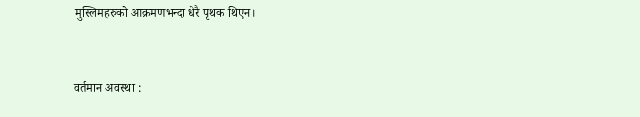मुस्लिमहरुको आक्रमणभन्दा धेरै पृथक थिएन।


वर्तमान अवस्था :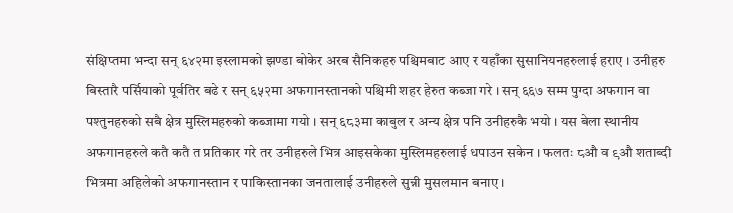संक्षिप्तमा भन्दा सन् ६४२मा इस्लामको झण्डा बोकेर अरब सैनिकहरु पश्चिमबाट आए र यहाँका सुसानियनहरुलाई हराए । उनीहरु बिस्तारै पर्सियाको पूर्वतिर बढे र सन् ६५२मा अफगानस्तानको पश्चिमी शहर हेरुत कब्जा गरे । सन् ६६७ सम्म पुग्दा अफगान वा पश्तुनहरुको सबै क्षेत्र मुस्लिमहरुको कब्जामा गयो । सन् ६८३मा काबुल र अन्य क्षेत्र पनि उनीहरुकै भयो । यस बेला स्थानीय अफगानहरुले कतै कतै त प्रतिकार गरे तर उनीहरुले भित्र आइसकेका मुस्लिमहरुलाई धपाउन सकेन । फलतः ८औ व ९औ शताब्दी भित्रमा अहिलेको अफगानस्तान र पाकिस्तानका जनतालाई उनीहरुले सुन्नी मुसलमान बनाए ।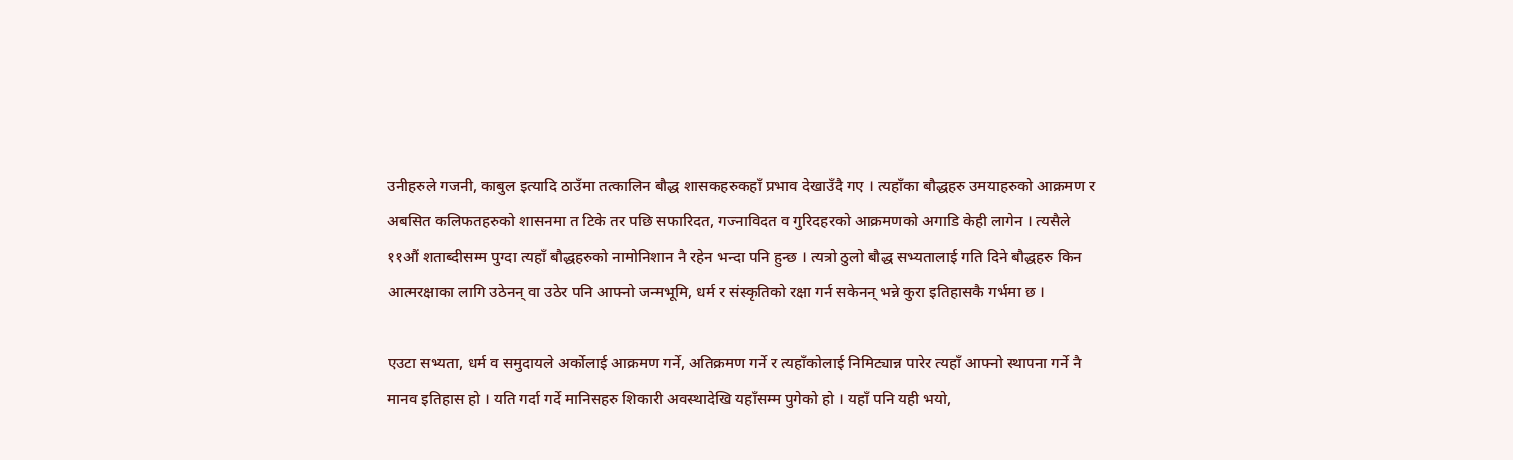उनीहरुले गजनी, काबुल इत्यादि ठाउँमा तत्कालिन बौद्ध शासकहरुकहाँ प्रभाव देखाउँदै गए । त्यहाँका बौद्धहरु उमयाहरुको आक्रमण र अबसित कलिफतहरुको शासनमा त टिके तर पछि सफारिदत, गज्नाविदत व गुरिदहरको आक्रमणको अगाडि केही लागेन । त्यसैले ११औं शताब्दीसम्म पुग्दा त्यहाँ बौद्धहरुको नामोनिशान नै रहेन भन्दा पनि हुन्छ । त्यत्रो ठुलो बौद्ध सभ्यतालाई गति दिने बौद्धहरु किन आत्मरक्षाका लागि उठेनन् वा उठेर पनि आफ्नो जन्मभूमि, धर्म र संस्कृतिको रक्षा गर्न सकेनन् भन्ने कुरा इतिहासकै गर्भमा छ ।

एउटा सभ्यता, धर्म व समुदायले अर्कोलाई आक्रमण गर्ने, अतिक्रमण गर्ने र त्यहाँकोलाई निमिट्यान्न पारेर त्यहाँ आफ्नो स्थापना गर्ने नै मानव इतिहास हो । यति गर्दा गर्दे मानिसहरु शिकारी अवस्थादेखि यहाँसम्म पुगेको हो । यहाँ पनि यही भयो,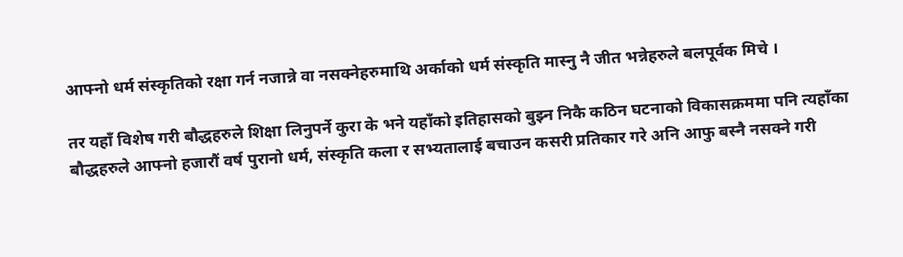आफ्नो धर्म संस्कृतिको रक्षा गर्न नजान्ने वा नसक्नेहरुमाथि अर्काको धर्म संस्कृति मास्नु नै जीत भन्नेहरुले बलपूर्वक मिचे ।

तर यहाँ विशेष गरी बौद्धहरुले शिक्षा लिनुपर्ने कुरा के भने यहाँको इतिहासको बुझ्न निकै कठिन घटनाको विकासक्रममा पनि त्यहाँका बौद्धहरुले आफ्नो हजारौं वर्ष पुरानो धर्म, संस्कृति कला र सभ्यतालाई बचाउन कसरी प्रतिकार गरे अनि आफु बस्नै नसक्ने गरी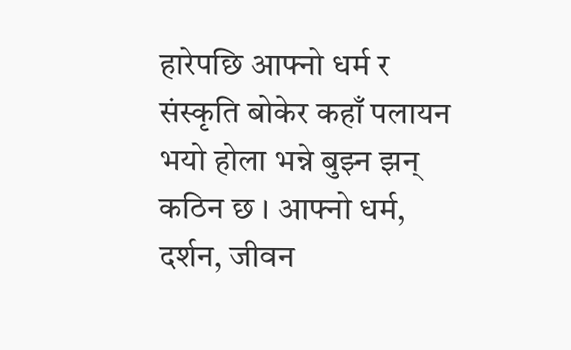हारेपछि आफ्नो धर्म र संस्कृति बोकेर कहाँ पलायन भयो होला भन्ने बुझ्न झन् कठिन छ । आफ्नो धर्म, दर्शन, जीवन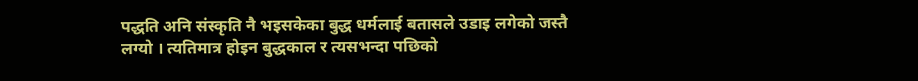पद्धति अनि संस्कृति नै भइसकेका बुद्ध धर्मलाई बतासले उडाइ लगेको जस्तै लग्यो । त्यतिमात्र होइन बुद्धकाल र त्यसभन्दा पछिको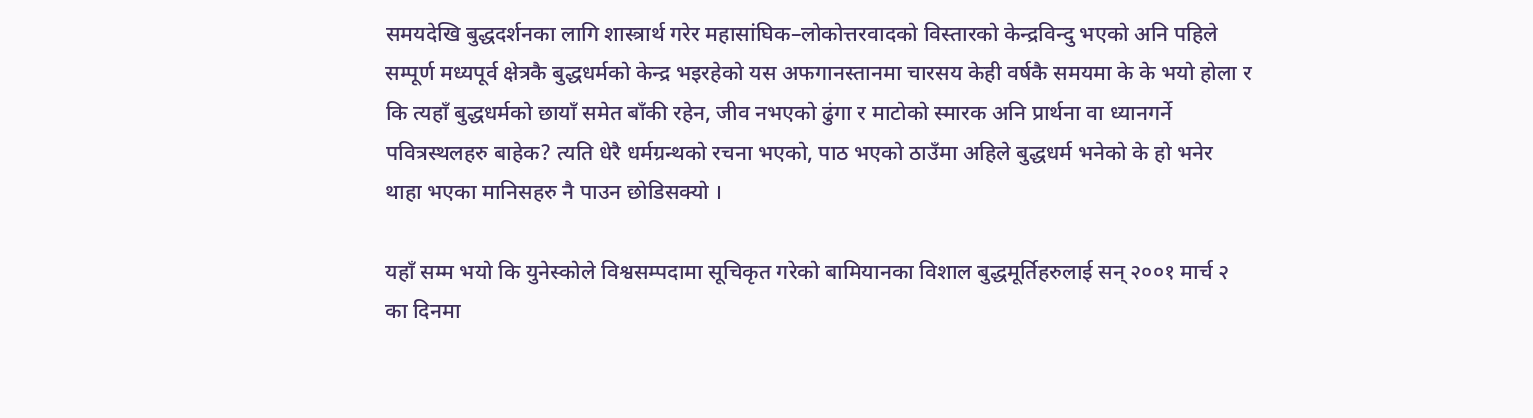समयदेखि बुद्धदर्शनका लागि शास्त्रार्थ गरेर महासांघिक–लोकोत्तरवादको विस्तारको केन्द्रविन्दु भएको अनि पहिले सम्पूर्ण मध्यपूर्व क्षेत्रकै बुद्धधर्मको केन्द्र भइरहेको यस अफगानस्तानमा चारसय केही वर्षकै समयमा के के भयो होला र कि त्यहाँ बुद्धधर्मको छायाँ समेत बाँकी रहेन, जीव नभएको ढुंगा र माटोको स्मारक अनि प्रार्थना वा ध्यानगर्ने पवित्रस्थलहरु बाहेक? त्यति धेरै धर्मग्रन्थको रचना भएको, पाठ भएको ठाउँमा अहिले बुद्धधर्म भनेको के हो भनेर थाहा भएका मानिसहरु नै पाउन छोडिसक्यो ।

यहाँ सम्म भयो कि युनेस्कोले विश्वसम्पदामा सूचिकृत गरेको बामियानका विशाल बुद्धमूर्तिहरुलाई सन् २००१ मार्च २ का दिनमा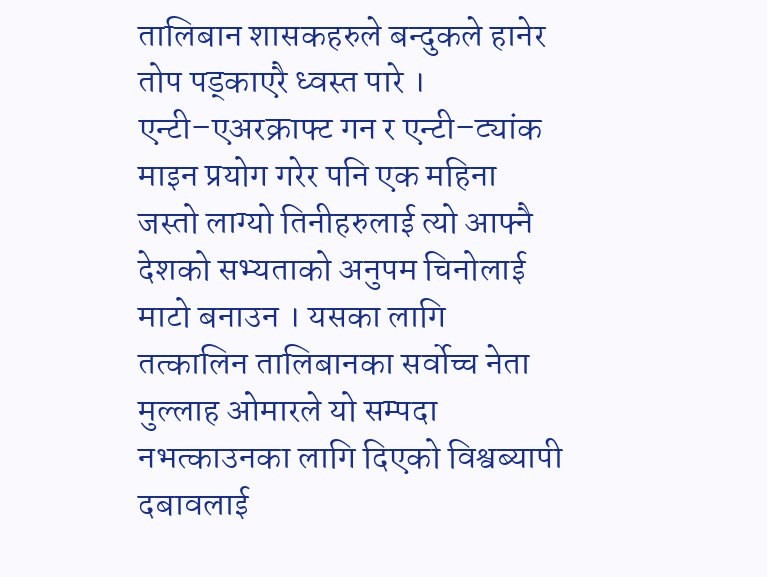तालिबान शासकहरुले बन्दुकले हानेर तोप पड्काएरै ध्वस्त पारे । एन्टी–एअरक्राफ्ट गन र एन्टी–ट्यांक माइन प्रयोग गरेर पनि एक महिना जस्तो लाग्यो तिनीहरुलाई त्यो आफ्नै देशको सभ्यताको अनुपम चिनोलाई माटो बनाउन । यसका लागि तत्कालिन तालिबानका सर्वोच्च नेता मुल्लाह ओमारले यो सम्पदा नभत्काउनका लागि दिएको विश्वब्यापी दबावलाई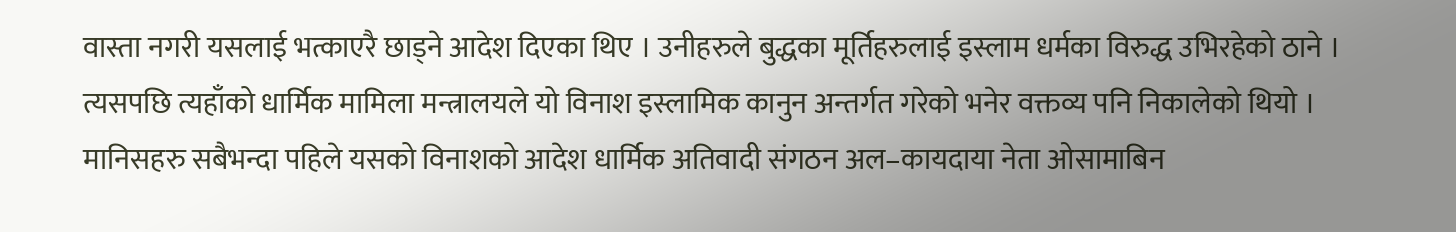वास्ता नगरी यसलाई भत्काएरै छाड्ने आदेश दिएका थिए । उनीहरुले बुद्धका मूर्तिहरुलाई इस्लाम धर्मका विरुद्ध उभिरहेको ठाने । त्यसपछि त्यहाँको धार्मिक मामिला मन्त्रालयले यो विनाश इस्लामिक कानुन अन्तर्गत गरेको भनेर वक्तव्य पनि निकालेको थियो । मानिसहरु सबैभन्दा पहिले यसको विनाशको आदेश धार्मिक अतिवादी संगठन अल–कायदाया नेता ओसामाबिन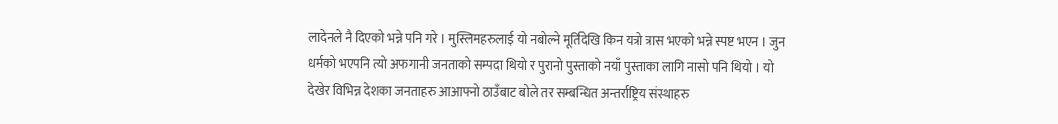लादेनले नै दिएको भन्ने पनि गरे । मुस्लिमहरुलाई यो नबोल्ने मूर्तिदेखि किन यत्रो त्रास भएको भन्ने स्पष्ट भएन । जुन धर्मको भएपनि त्यो अफगानी जनताको सम्पदा थियो र पुरानो पुस्ताको नयाँ पुस्ताका लागि नासो पनि थियो । यो देखेर विभिन्न देशका जनताहरु आआफ्नो ठाउँबाट बोले तर सम्बन्धित अन्तर्राष्ट्रिय संस्थाहरु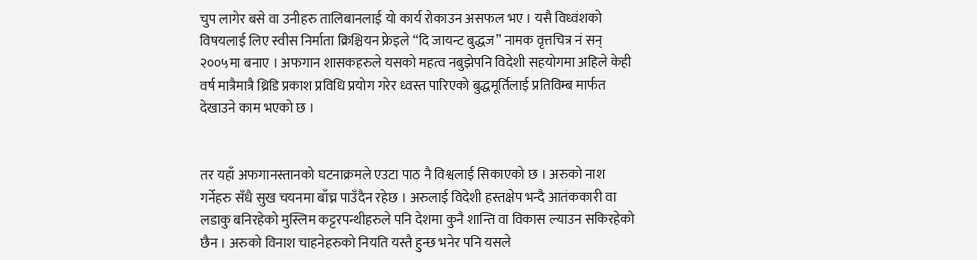चुप लागेर बसे वा उनीहरु तालिबानलाई यो कार्य रोकाउन असफल भए । यसै विध्वंशको विषयलाई लिए स्वीस निर्माता क्रिश्चियन फ्रेइले “दि जायन्ट बुद्धज” नामक वृत्तचित्र नं सन् २००५मा बनाए । अफगान शासकहरुले यसको महत्व नबुझेपनि विदेशी सहयोगमा अहिले केही वर्ष मात्रैमात्रै थ्रिडि प्रकाश प्रविधि प्रयोग गरेर ध्वस्त पारिएको बुद्धमूर्तिलाई प्रतिविम्ब मार्फत देखाउने काम भएको छ ।


तर यहाँ अफगानस्तानको घटनाक्रमले एउटा पाठ नै विश्वलाई सिकाएको छ । अरुको नाश गर्नेहरु सँधै सुख चयनमा बाँच्न पाउँदैन रहेछ । अरुलाई विदेशी हस्तक्षेप भन्दै आतंककारी वा लडाकु बनिरहेको मुस्लिम कट्टरपन्थीहरुले पनि देशमा कुनै शान्ति वा विकास ल्याउन सकिरहेको छैन । अरुको विनाश चाहनेहरुको नियति यस्तै हुन्छ भनेर पनि यसले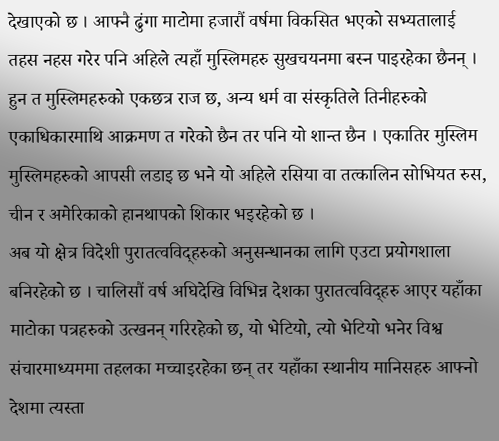देखाएको छ । आफ्नै ढुंगा माटोमा हजारौं वर्षमा विकसित भएको सभ्यतालाई तहस नहस गरेर पनि अहिले त्यहाँ मुस्लिमहरु सुखचयनमा बस्न पाइरहेका छैनन् । हुन त मुस्लिमहरुको एकछत्र राज छ, अन्य धर्म वा संस्कृतिले तिनीहरुको एकाधिकारमाथि आक्रमण त गरेको छैन तर पनि यो शान्त छैन । एकातिर मुस्लिम मुस्लिमहरुको आपसी लडाइ छ भने यो अहिले रसिया वा तत्कालिन सोभियत रुस, चीन र अमेरिकाको हानथापको शिकार भइरहेको छ ।
अब यो क्षेत्र विदेशी पुरातत्वविद्हरुको अनुसन्धानका लागि एउटा प्रयोगशाला बनिरहेको छ । चालिसौं वर्ष अघिदेखि विभिन्न देशका पुरातत्वविद्हरु आएर यहाँका माटोका पत्रहरुको उत्खनन् गरिरहेको छ, यो भेटियो, त्यो भेटियो भनेर विश्व संचारमाध्यममा तहलका मच्चाइरहेका छन् तर यहाँका स्थानीय मानिसहरु आफ्नो देशमा त्यस्ता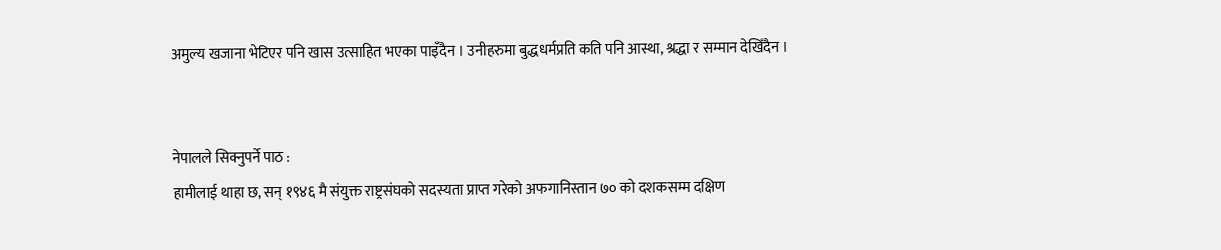अमुल्य खजाना भेटिएर पनि खास उत्साहित भएका पाइँदैन । उनीहरुमा बुद्धधर्मप्रति कति पनि आस्था, श्रद्धा र सम्मान देखिँदैन ।


नेपालले सिक्नुपर्ने पाठ :
हामीलाई थाहा छ, सन् १९४६ मै संयुक्त राष्ट्रसंघको सदस्यता प्राप्त गरेको अफगानिस्तान ७० को दशकसम्म दक्षिण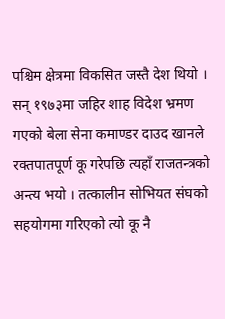पश्चिम क्षेत्रमा विकसित जस्तै देश थियो । सन् १९७३मा जहिर शाह विदेश भ्रमण गएको बेला सेना कमाण्डर दाउद खानले रक्तपातपूर्ण कू गरेपछि त्यहाँ राजतन्त्रको अन्त्य भयो । तत्कालीन सोभियत संघको सहयोगमा गरिएको त्यो कू नै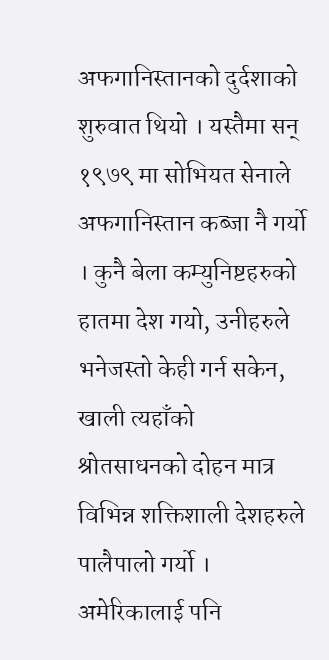अफगानिस्तानको दुर्दशाको शुरुवात थियो । यस्तैमा सन् १९७९ मा सोभियत सेनाले अफगानिस्तान कब्जा नै गर्यो । कुनै बेला कम्युनिष्टहरुको हातमा देश गयो, उनीहरुले भनेजस्तो केही गर्न सकेन, खाली त्यहाँको श्रोतसाधनको दोहन मात्र विभिन्न शक्तिशाली देशहरुले पालैपालो गर्यो । अमेरिकालाई पनि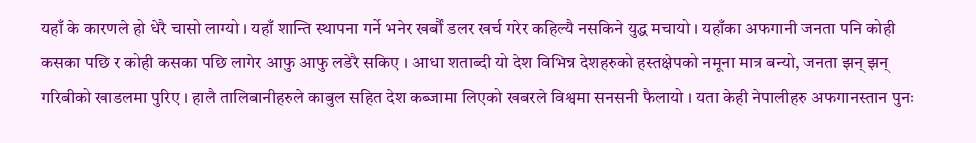यहाँ के कारणले हो धेरै चासो लाग्यो । यहाँ शान्ति स्थापना गर्ने भनेर खर्बौं डलर खर्च गरेर कहिल्यै नसकिने युद्ध मचायो । यहाँका अफगानी जनता पनि कोही कसका पछि र कोही कसका पछि लागेर आफु आफु लडेरै सकिए । आधा शताब्दी यो देश विभिन्न देशहरुको हस्तक्षेपको नमूना मात्र बन्यो, जनता झन् झन् गरिबीको खाडलमा पुरिए । हालै तालिबानीहरुले काबुल सहित देश कब्जामा लिएको खबरले विश्वमा सनसनी फैलायो । यता केही नेपालीहरु अफगानस्तान पुनः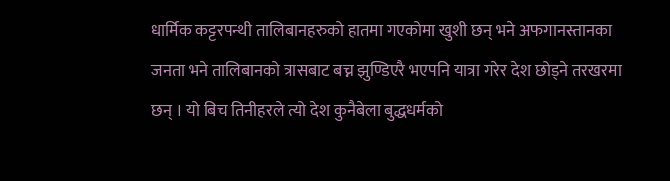धार्मिक कट्टरपन्थी तालिबानहरुको हातमा गएकोमा खुशी छन् भने अफगानस्तानका जनता भने तालिबानको त्रासबाट बच्न झुण्डिएरै भएपनि यात्रा गरेर देश छोड्ने तरखरमा छन् । यो बिच तिनीहरले त्यो देश कुनैबेला बुद्धधर्मको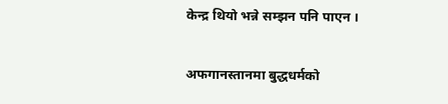केन्द्र थियो भन्ने सम्झन पनि पाएन ।

अफगानस्तानमा बुद्धधर्मको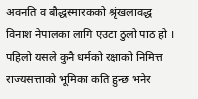अवनति व बौद्धस्मारकको श्रृंखलावद्ध विनाश नेपालका लागि एउटा ठुलो पाठ हो । पहिलो यसले कुनै धर्मको रक्षाको निमित्त राज्यसत्ताको भूमिका कति हुन्छ भनेर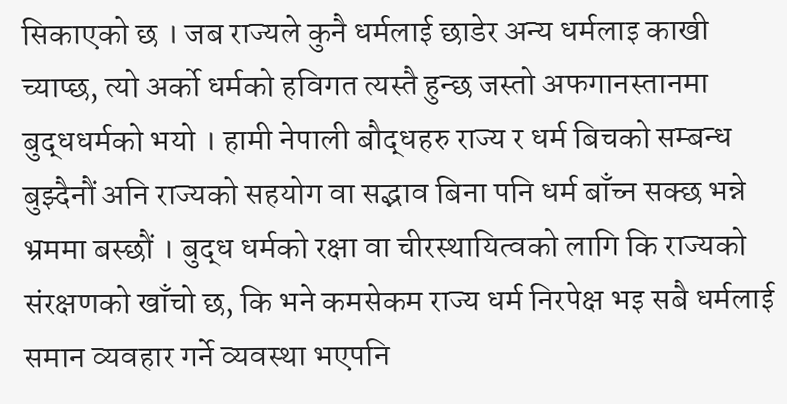सिकाएको छ । जब राज्यले कुनै धर्मलाई छाडेर अन्य धर्मलाइ काखी च्याप्छ, त्यो अर्को धर्मको हविगत त्यस्तै हुन्छ जस्तो अफगानस्तानमा बुद्धधर्मको भयो । हामी नेपाली बौद्धहरु राज्य र धर्म बिचको सम्बन्ध बुझ्दैनौं अनि राज्यको सहयोग वा सद्भाव बिना पनि धर्म बाँच्न सक्छ भन्ने भ्रममा बस्छौं । बुद्ध धर्मको रक्षा वा चीरस्थायित्वको लागि कि राज्यको संरक्षणको खाँचो छ, कि भने कमसेकम राज्य धर्म निरपेक्ष भइ सबै धर्मलाई समान व्यवहार गर्ने व्यवस्था भएपनि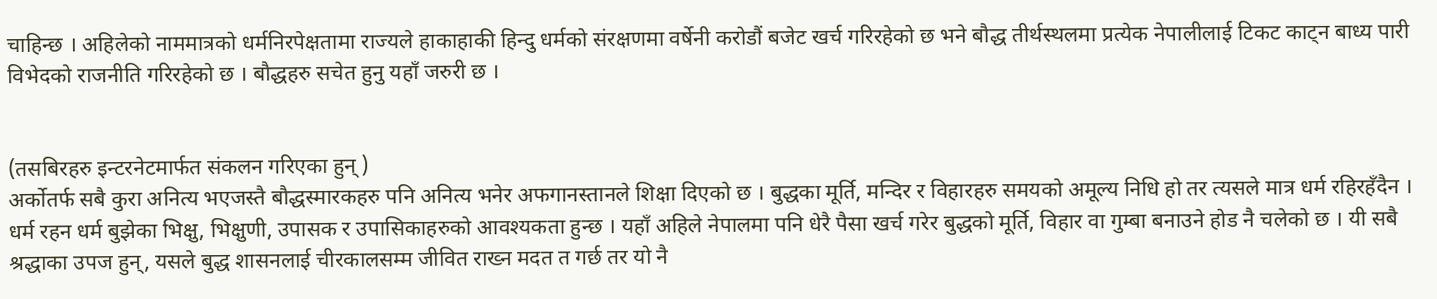चाहिन्छ । अहिलेको नाममात्रको धर्मनिरपेक्षतामा राज्यले हाकाहाकी हिन्दु धर्मको संरक्षणमा वर्षेनी करोडौं बजेट खर्च गरिरहेको छ भने बौद्ध तीर्थस्थलमा प्रत्येक नेपालीलाई टिकट काट्न बाध्य पारी विभेदको राजनीति गरिरहेको छ । बौद्धहरु सचेत हुनु यहाँ जरुरी छ ।


(तसबिरहरु इन्टरनेटमार्फत संकलन गरिएका हुन् )
अर्कोतर्फ सबै कुरा अनित्य भएजस्तै बौद्धस्मारकहरु पनि अनित्य भनेर अफगानस्तानले शिक्षा दिएको छ । बुद्धका मूर्ति, मन्दिर र विहारहरु समयको अमूल्य निधि हो तर त्यसले मात्र धर्म रहिरहँदैन । धर्म रहन धर्म बुझेका भिक्षु, भिक्षुणी, उपासक र उपासिकाहरुको आवश्यकता हुन्छ । यहाँ अहिले नेपालमा पनि धेरै पैसा खर्च गरेर बुद्धको मूर्ति, विहार वा गुम्बा बनाउने होड नै चलेको छ । यी सबै श्रद्धाका उपज हुन्, यसले बुद्ध शासनलाई चीरकालसम्म जीवित राख्न मदत त गर्छ तर यो नै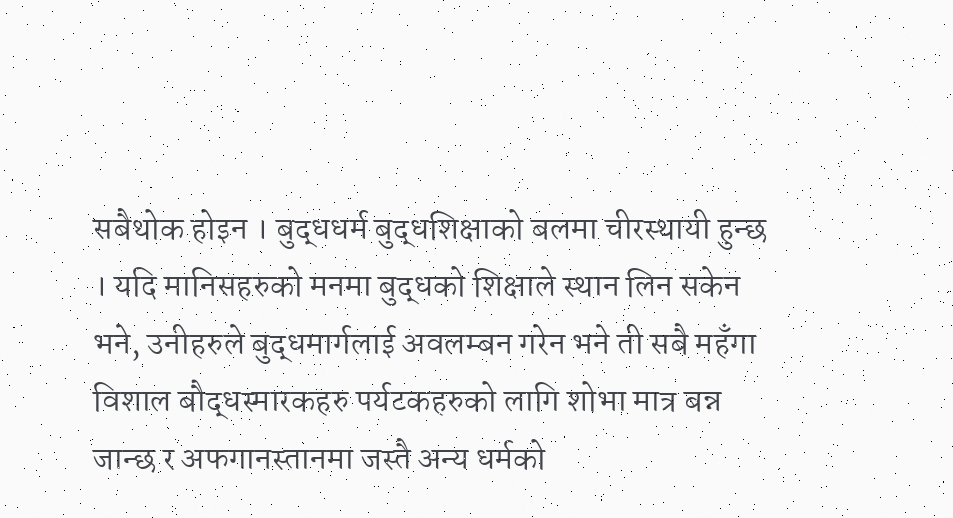सबैथोक होइन । बुद्धधर्म बुद्धशिक्षाको बलमा चीरस्थायी हुन्छ । यदि मानिसहरुको मनमा बुद्धको शिक्षाले स्थान लिन सकेन भने, उनीहरुले बुद्धमार्गलाई अवलम्बन गरेन भने ती सबै महँगा विशाल बौद्धस्मारकहरु पर्यटकहरुको लागि शोभा मात्र बन्न जान्छ र अफगानस्तानमा जस्तै अन्य धर्मको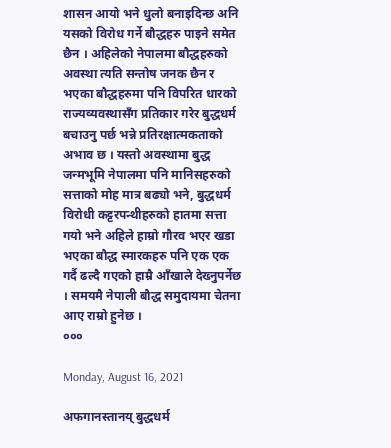शासन आयो भने धुलो बनाइदिन्छ अनि यसको विरोध गर्ने बौद्धहरु पाइने समेत छैन । अहिलेको नेपालमा बौद्धहरुको अवस्था त्यति सन्तोष जनक छैन र भएका बौद्धहरुमा पनि विपरित धारको राज्यव्यवस्थासँग प्रतिकार गरेर बुद्धधर्म बचाउनु पर्छ भन्ने प्रतिरक्षात्मकताको अभाव छ । यस्तो अवस्थामा बुद्ध जन्मभूमि नेपालमा पनि मानिसहरुको सत्ताको मोह मात्र बढ्यो भने, बुद्धधर्म विरोधी कट्टरपन्थीहरुको हातमा सत्ता गयो भने अहिले हाम्रो गौरव भएर खडा भएका बौद्ध स्मारकहरु पनि एक एक गर्दै ढल्दै गएको हाम्रै आँखाले देख्नुपर्नेछ । समयमै नेपाली बौद्ध समुदायमा चेतना आए राम्रो हुनेछ ।
०००

Monday, August 16, 2021

अफगानस्तानय् बुद्धधर्म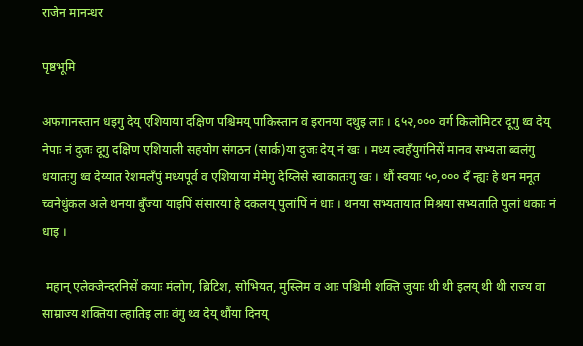राजेन मानन्धर

पृष्ठभूमि

अफगानस्तान धइगु देय् एशियाया दक्षिण पश्चिमय् पाकिस्तान व इरानया दथुइ लाः । ६५२,००० वर्ग किलोमिटर दूगु थ्व देय् नेपाः नं दुजः दूगु दक्षिण एशियाली सहयोग संगठन (सार्क)या दुजः देय् नं खः । मध्य ल्वहँयुगंनिसें मानव सभ्यता ब्वलंगु धयातःगु थ्व देय्यात रेशमलँपुं मध्यपूर्व व एशियाया मेमेगु देय्लिसे स्वाकातःगु खः । थौं स्वयाः ५०,००० दँ न्ह्यः हे थन मनूत च्वनेधुंकल अले थनया बुँज्या याइपिं संसारया हे दकलय् पुलांपिं नं धाः । थनया सभ्यतायात मिश्रया सभ्यताति पुलां धकाः नं धाइ ।

 महान् एलेक्जेन्दरनिसें कयाः मंलोग, ब्रिटिश, सोभियत, मुस्लिम व आः पश्चिमी शक्ति जुयाः थी थी इलय् थी थी राज्य वा साम्राज्य शक्तिया ल्हातिइ लाः वंगु थ्व देय् थौंया दिनय्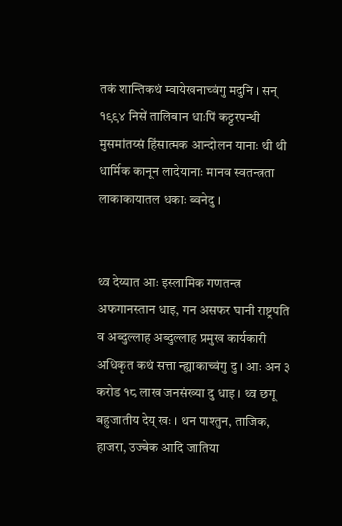तकं शान्तिकथं म्वायेखनाच्वंगु मदुनि । सन् १९९४ निसें तालिबान धाःपिं कट्टरपन्थी मुसमांतय्सं हिंसात्मक आन्दोलन यानाः थी थी धार्मिक कानून लादेयानाः मानव स्वतन्त्रता लाकाकायातल धकाः ब्वनेदु ।


थ्व देय्यात आः इस्लामिक गणतन्त्र अफगानस्तान धाइ, गन असफर घानी राष्ट्रपति व अब्दुल्लाह अब्दुल्लाह प्रमुख कार्यकारी अधिकृत कथं सत्ता न्ह्याकाच्वंगु दु । आः अन ३ करोड १८ लाख जनसंख्या दु धाइ । थ्व छगू बहुजातीय देय् खः । थन पाश्तुन, ताजिक, हाजरा, उज्बेक आदि जातिया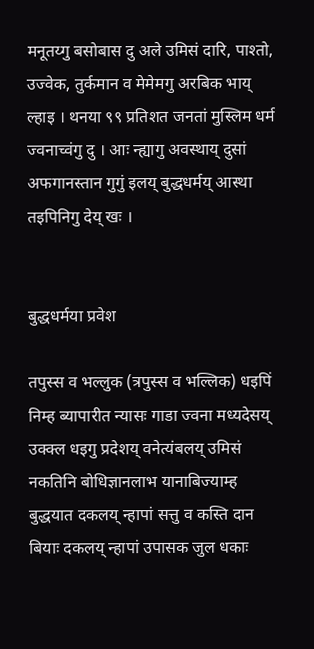मनूतय्गु बसोबास दु अले उमिसं दारि, पाश्तो, उज्वेक, तुर्कमान व मेमेमगु अरबिक भाय् ल्हाइ । थनया ९९ प्रतिशत जनतां मुस्लिम धर्म ज्वनाच्वंगु दु । आः न्ह्यागु अवस्थाय् दुसां अफगानस्तान गुगुं इलय् बुद्धधर्मय् आस्था तइपिनिगु देय् खः ।


बुद्धधर्मया प्रवेश

तपुस्स व भल्लुक (त्रपुस्स व भल्लिक) धइपिं निम्ह ब्यापारीत न्यासः गाडा ज्वना मध्यदेसय् उक्क्ल धइगु प्रदेशय् वनेत्यंबलय् उमिसं नकतिनि बोधिज्ञानलाभ यानाबिज्याम्ह बुद्धयात दकलय् न्हापां सत्तु व कस्ति दान बियाः दकलय् न्हापां उपासक जुल धकाः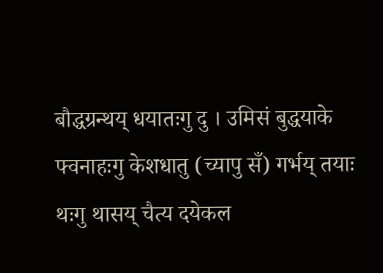बौद्धग्रन्थय् धयातःगु दु । उमिसं बुद्धयाके फ्वनाहःगु केशधातु (च्यापु सँ) गर्भय् तयाः थःगु थासय् चैत्य दयेकल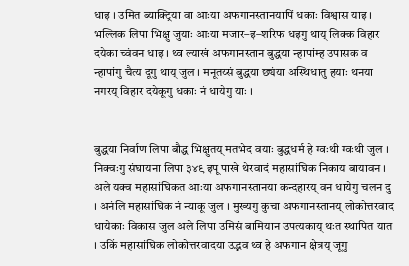धाइ । उमित ब्याक्ट्रिया वा आःया अफगानस्तानयापिं धकाः विश्वास याइ । भल्लिक लिपा भिक्षु जुयाः आःया मजार–इ–शरिफ धइगु थाय् लिक्क विहार दयेका च्वंवन धाइ । थ्व ल्याखं अफगानस्तान बुद्धया न्हापांम्ह उपासक व न्हापांगु चैत्य दूगु थाय् जुल । मनूतय्सं बुद्धया छ्यंया अस्थिधातु हयाः थनया नगरय् विहार दयेकूगु धकाः नं धायेगु याः ।


बुद्धया निर्वाण लिपा बौद्ध भिक्षुतय् मतभेद वयाः बुद्धधर्म हे ग्वःथी ग्वःथी जुल । निक्वःगु संघायना लिपा ३४९ इपू पाखे थेरवादं महासांघिक निकाय बायावन । अले यक्व महासांघिकत आःया अफगानस्तानया कन्दहारय् वन धायेगु चलन दु । अनंलि महासांघिक नं न्याकू जुल । मुख्यगु कुचा अफगानस्तानय् लोकोत्तरवाद धायेकाः विकास जुल अले लिपा उमिसं बामियान उपत्यकाय् थःत स्थापित यात । उकिं महासांघिक लोकोत्तरवादया उद्भव थ्व हे अफगान क्षेत्रय् जूगु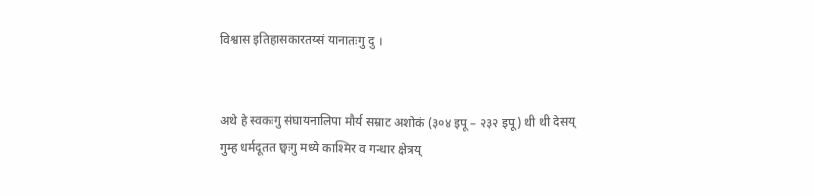विश्वास इतिहासकारतय्सं यानातःगु दु ।


अथे हे स्वकःगु संघायनालिपा मौर्य सम्राट अशोकं (३०४ इपू – २३२ इपू) थी थी देसय् गुम्ह धर्मदूतत छ्वःगु मध्ये काश्मिर व गन्धार क्षेत्रय्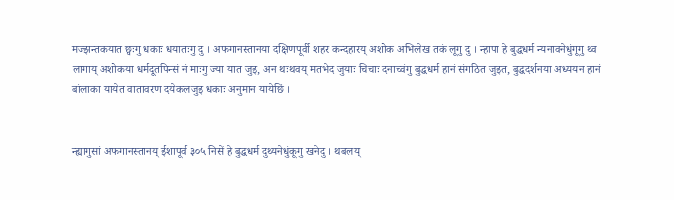मज्झन्तकयात छ्वःगु धकाः धयातःगु दु । अफगानस्तानया दक्षिणपूर्वी शहर कन्दहारय् अशोक अभिलेख तकं लूगु दु । न्हापा हे बुद्धधर्म न्यनावनेधुंगूगु थ्व लागाय् अशोकया धर्मदूतपिन्सं नं माःगु ज्या यात जुइ, अन थःथवय् मतभेद जुयाः चिचाः दनाच्वंगु बुद्धधर्म हानं संगठित जुइत, बुद्धदर्शनया अध्ययन हानं बांलाका यायेत वातावरण दयेकलजुइ धकाः अनुमान यायेछिं ।


न्ह्यागुसां अफगानस्तानय् ईशापूर्व ३०५ निसें हे बुद्धधर्म दुथ्यनेधुंकूगु खनेदु । थबलय्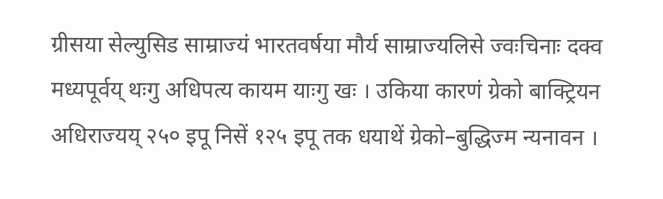ग्रीसया सेल्युसिड साम्राज्यं भारतवर्षया मौर्य साम्राज्यलिसे ज्वःचिनाः दक्व मध्यपूर्वय् थःगु अधिपत्य कायम याःगु खः । उकिया कारणं ग्रेको बाक्ट्रियन अधिराज्यय् २५० इपू निसें १२५ इपू तक धयाथें ग्रेको–बुद्धिज्म न्यनावन ।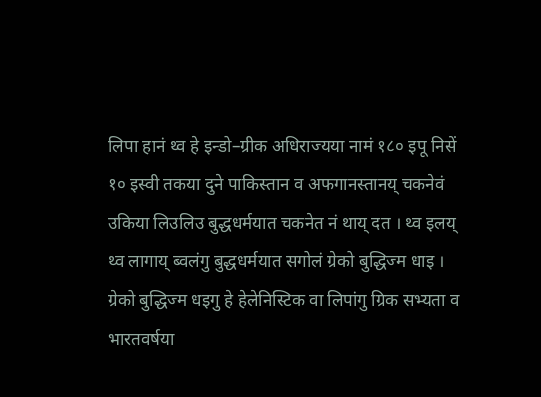लिपा हानं थ्व हे इन्डो–ग्रीक अधिराज्यया नामं १८० इपू निसें १० इस्वी तकया दुने पाकिस्तान व अफगानस्तानय् चकनेवं उकिया लिउलिउ बुद्धधर्मयात चकनेत नं थाय् दत । थ्व इलय् थ्व लागाय् ब्वलंगु बुद्धधर्मयात सगोलं ग्रेको बुद्धिज्म धाइ । ग्रेको बुद्धिज्म धइगु हे हेलेनिस्टिक वा लिपांगु ग्रिक सभ्यता व भारतवर्षया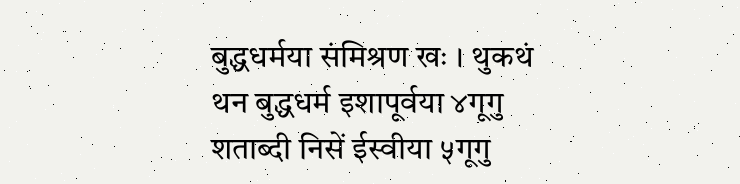बुद्धधर्मया संमिश्रण खः । थुकथं थन बुद्धधर्म इशापूर्वया ४गूगु शताब्दी निसें ईस्वीया ५गूगु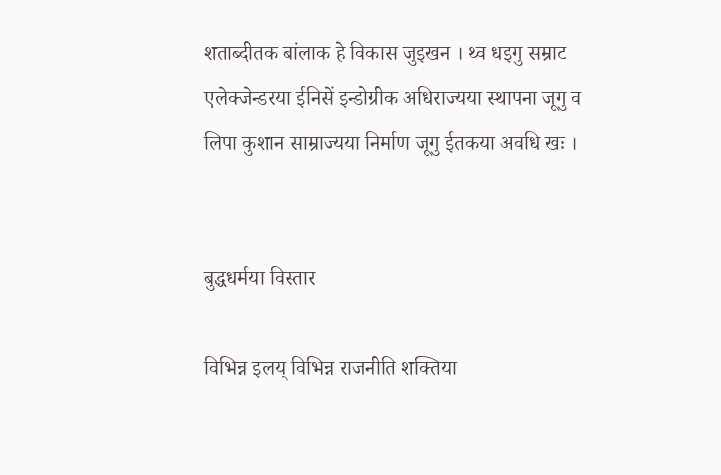शताब्दीतक बांलाक हे विकास जुइखन । थ्व धइगु सम्राट एलेक्जेन्डरया ईनिसें इन्डोग्रीक अधिराज्यया स्थापना जूगु व लिपा कुशान साम्राज्यया निर्माण जूगु ईतकया अवधि खः ।


बुद्धधर्मया विस्तार

विभिन्न इलय् विभिन्न राजनीति शक्तिया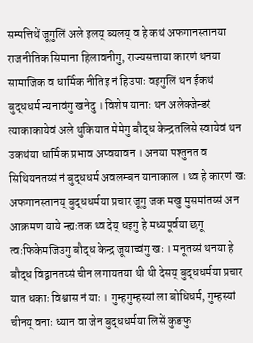सम्पत्तिथें जूगुलिं अले इलय् ब्यलय् व हे कथं अफगानस्तानया राजनीतिक सिमाना हिलावनीगु, राज्यसत्ताया कारणं थनया सामाजिक व धार्मिक नीतिइ नं हिउपाः वइगुलिं थन ईकथं बुद्धधर्म न्यनावंगु खनेदु । विशेष यानाः थन अलेक्जेन्डरं त्याकाकायेवं अले थुकियात मेमेगु बौद्ध केन्द्रतलिसे स्वायेवं थन उकथंया धार्मिक प्रभाव अप्वयावन । अनया पश्तुनत व सिथियनतय्सं नं बुद्धधर्म अवलम्बन यानाकाल । थ्व हे कारणं खः अफगानस्तानय् बुद्धधर्मया प्रचार जूगु जक मखु मुसमांतय्सं अन आक्रमण याये न्ह्यःतक थ्व देय् धइगु हे मध्यपूर्वया छगू त्वःफिकेमजिउगु बौद्ध केन्द्र जूयाच्वंगु खः । मनूतय्सं थनया हे बौद्ध विद्वानतय्सं चीन लगायतया थी थी देसय् बुद्धधर्मया प्रचार यात धकाः विश्वास नं याः । गुम्हगुम्हस्यां ला बोधिधर्म, गुम्हस्यां चीनय् वनाः ध्यान वा जेन बुद्धधर्मया लिसें कुङफु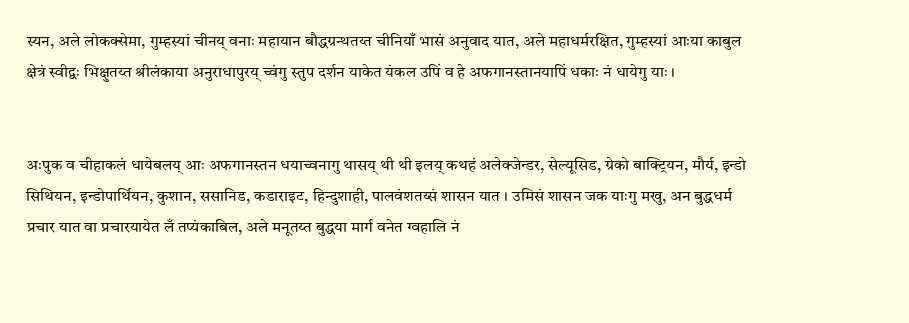स्यन, अले लोकक्सेमा, गुम्हस्यां चीनय् वनाः महायान बौद्धग्रन्थतय्त चीनियाँ भासं अनुवाद यात, अले महाधर्मरक्षित, गुम्हस्यां आःया काबुल क्षेत्रं स्वीद्वः भिक्षुतय्त श्रीलंकाया अनुराधापुरय् च्वंगु स्तुप दर्शन याकेत यंकल उपिं व हे अफगानस्तानयापिं धकाः नं धायेगु याः ।


अःपुक व चीहाकलं धायेबलय् आः अफगानस्तन धयाच्वनागु थासय् थी थी इलय् कथहं अलेक्जेन्डर, सेल्यूसिड, ग्रेको बाक्ट्रियन, मौर्य, इन्डो सिथियन, इन्डोपार्थियन, कुशान, ससानिड, कडाराइट, हिन्दुशाही, पालवंशतय्सं शासन यात । उमिसं शासन जक याःगु मखु, अन बुद्धधर्म प्रचार यात वा प्रचारयायेत लँ तप्यंकाबिल, अले मनूतय्त बुद्धया मार्ग वनेत ग्वहालि नं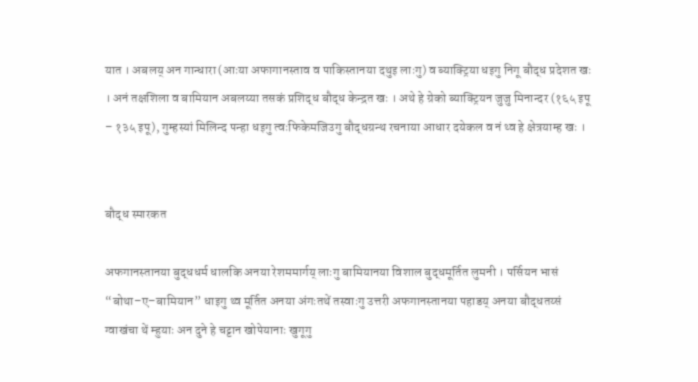यात । अबलय् अन गान्धारा (आःया अफागानस्ताव व पाकिस्तानया दथुइ लाःगु) व ब्याक्ट्रिया धइगु निगू बौद्ध प्रदेशत खः । अनं तक्षशिला व बामियान अबलय्या तसकं प्रशिद्ध बौद्ध केन्द्रत खः । अथे हे ग्रेको ब्याक्ट्रियन जुजु मिनान्दर (१६५ इपू – १३५ इपू), गुम्हस्यां मिलिन्द पन्हा धइगु त्वःफिकेमजिउगु बौद्धग्रन्थ रचनाया आधार दयेकल व नं थ्व हे क्षेत्रयाम्ह खः ।


बौद्ध स्मारकत

अफगानस्तानया बुद्धधर्म धालकि अनया रेशममार्गय् लाःगु बामियानया विशाल बुद्धमूर्तित लुमनी । पर्सियन भासं “बोथा–ए–बामियान” धाइगु थ्व मूर्तित अनया अंगःतथें तस्वाःगु उत्तरी अफगानस्तानया पहाडय् अनया बौद्धतय्सं ग्वाखंचा थें म्हुयाः अन दुने हे चट्टान खोपेयानाः खुगूगु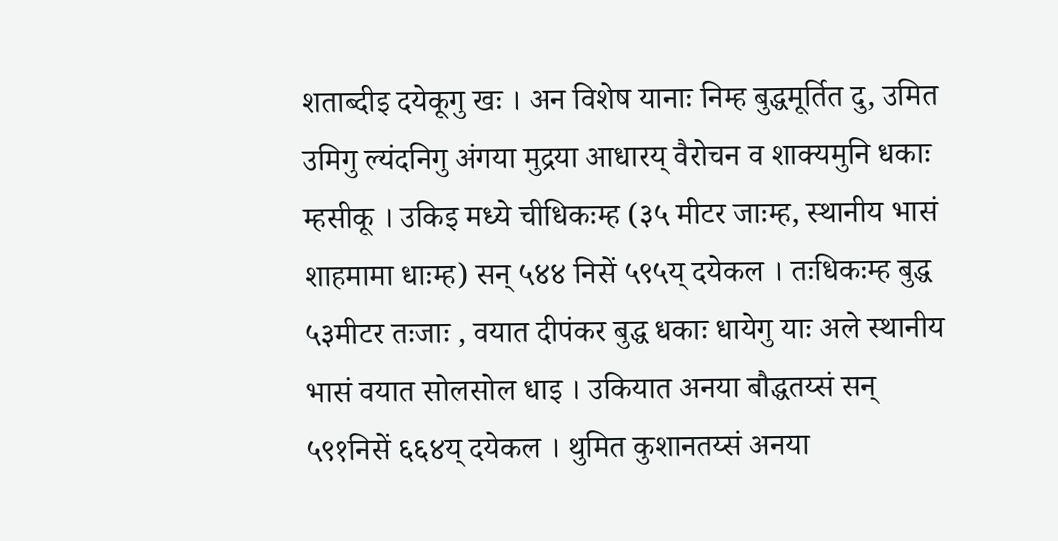शताब्दीइ दयेकूगु खः । अन विशेष यानाः निम्ह बुद्धमूर्तित दु, उमित उमिगु ल्यंदनिगु अंगया मुद्रया आधारय् वैरोचन व शाक्यमुनि धकाः म्हसीकू । उकिइ मध्ये चीधिकःम्ह (३५ मीटर जाःम्ह, स्थानीय भासं शाहमामा धाःम्ह) सन् ५४४ निसें ५९५य् दयेकल । तःधिकःम्ह बुद्ध ५३मीटर तःजाः , वयात दीपंकर बुद्ध धकाः धायेगु याः अले स्थानीय भासं वयात सोलसोल धाइ । उकियात अनया बौद्धतय्सं सन् ५९१निसें ६६४य् दयेकल । थुमित कुशानतय्सं अनया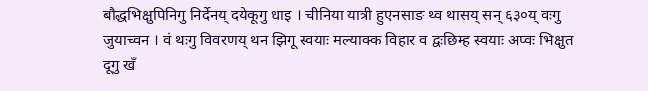बौद्धभिक्षुपिनिगु निर्देनय् दयेकूगु धाइ । चीनिया यात्री हुएनसाङ थ्व थासय् सन् ६३०य् वःगु जुयाच्वन । वं थःगु विवरणय् थन झिगू स्वयाः मल्याक्क विहार व द्वःछिम्ह स्वयाः अप्वः भिक्षुत दूगु खँ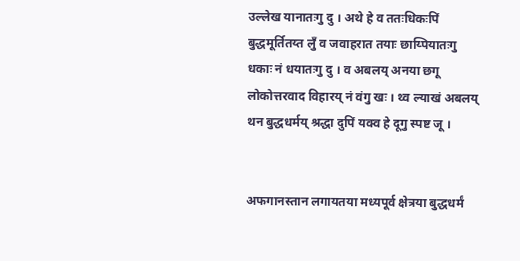उल्लेख यानातःगु दु । अथे हे व ततःधिकःपिं बुद्धमूर्तितय्त लुँ व जवाहरात तयाः छाय्पियातःगु धकाः नं धयातःगु दु । व अबलय् अनया छगू लोकोत्तरवाद विहारय् नं वंगु खः । थ्व ल्याखं अबलय् थन बुद्धधर्मय् श्रद्धा दुपिं यक्व हे दूगु स्पष्ट जू ।


अफगानस्तान लगायतया मध्यपूर्व क्षेत्रया बुद्धधर्मं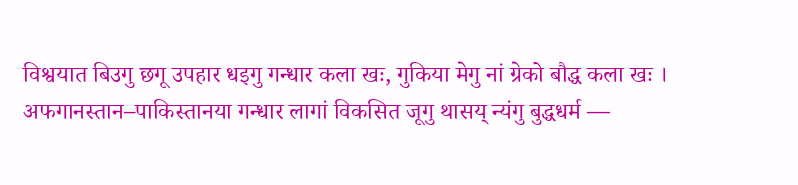विश्वयात बिउगु छगू उपहार धइगु गन्धार कला खः, गुकिया मेगु नां ग्रेको बौद्ध कला खः । अफगानस्तान–पाकिस्तानया गन्धार लागां विकसित जूगु थासय् न्यंगु बुद्धधर्म —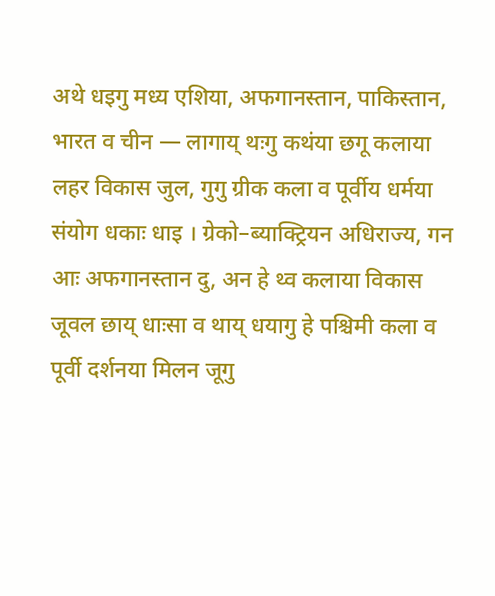अथे धइगु मध्य एशिया, अफगानस्तान, पाकिस्तान, भारत व चीन — लागाय् थःगु कथंया छगू कलाया लहर विकास जुल, गुगु ग्रीक कला व पूर्वीय धर्मया संयोग धकाः धाइ । ग्रेको–ब्याक्ट्रियन अधिराज्य, गन आः अफगानस्तान दु, अन हे थ्व कलाया विकास जूवल छाय् धाःसा व थाय् धयागु हे पश्चिमी कला व पूर्वी दर्शनया मिलन जूगु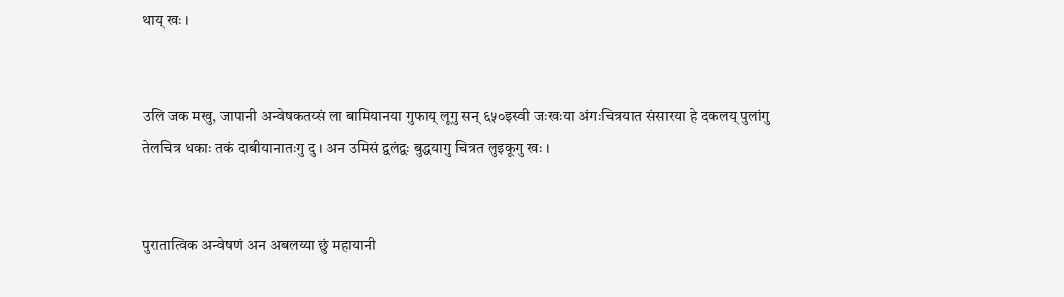थाय् खः ।


उलि जक मखु, जापानी अन्वेषकतय्सं ला बामियानया गुफाय् लूगु सन् ६५०इस्वी जःखःया अंगःचित्रयात संसारया हे दकलय् पुलांगु तेलचित्र धकाः तकं दाबीयानातःगु दु । अन उमिसं द्वलंद्वः बुद्धयागु चित्रत लुइकूगु खः ।


पुरातात्विक अन्वेषणं अन अबलय्या छुं महायानी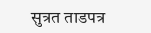सुत्रत ताडपत्र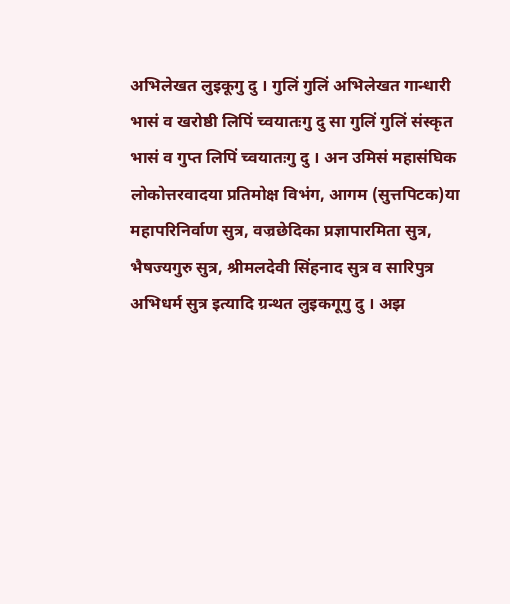अभिलेखत लुइकूगु दु । गुलिं गुलिं अभिलेखत गान्धारी भासं व खरोष्ठी लिपिं च्वयातःगु दु सा गुलिं गुलिं संस्कृत भासं व गुप्त लिपिं च्वयातःगु दु । अन उमिसं महासंघिक लोकोत्तरवादया प्रतिमोक्ष विभंग, आगम (सुत्तपिटक)या महापरिनिर्वाण सुत्र, वज्रछेदिका प्रज्ञापारमिता सुत्र, भैषज्यगुरु सुत्र, श्रीमलदेवी सिंहनाद सुत्र व सारिपुत्र अभिधर्म सुत्र इत्यादि ग्रन्थत लुइकगूगु दु । अझ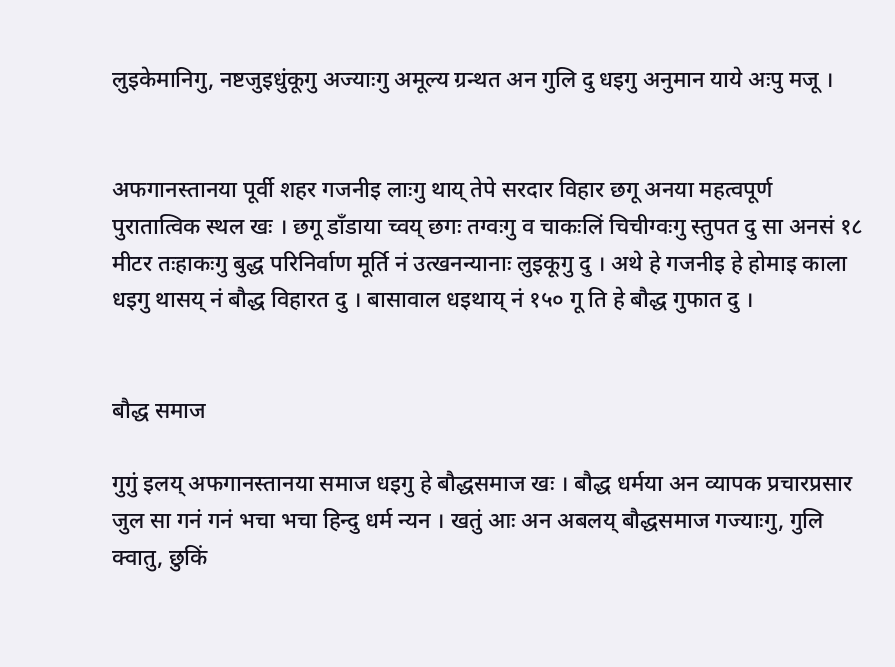लुइकेमानिगु, नष्टजुइधुंकूगु अज्याःगु अमूल्य ग्रन्थत अन गुलि दु धइगु अनुमान याये अःपु मजू ।


अफगानस्तानया पूर्वी शहर गजनीइ लाःगु थाय् तेपे सरदार विहार छगू अनया महत्वपूर्ण पुरातात्विक स्थल खः । छगू डाँडाया च्वय् छगः तग्वःगु व चाकःलिं चिचीग्वःगु स्तुपत दु सा अनसं १८ मीटर तःहाकःगु बुद्ध परिनिर्वाण मूर्ति नं उत्खनन्यानाः लुइकूगु दु । अथे हे गजनीइ हे होमाइ काला धइगु थासय् नं बौद्ध विहारत दु । बासावाल धइथाय् नं १५० गू ति हे बौद्ध गुफात दु ।


बौद्ध समाज

गुगुं इलय् अफगानस्तानया समाज धइगु हे बौद्धसमाज खः । बौद्ध धर्मया अन व्यापक प्रचारप्रसार जुल सा गनं गनं भचा भचा हिन्दु धर्म न्यन । खतुं आः अन अबलय् बौद्धसमाज गज्याःगु, गुलि क्वातु, छुकिं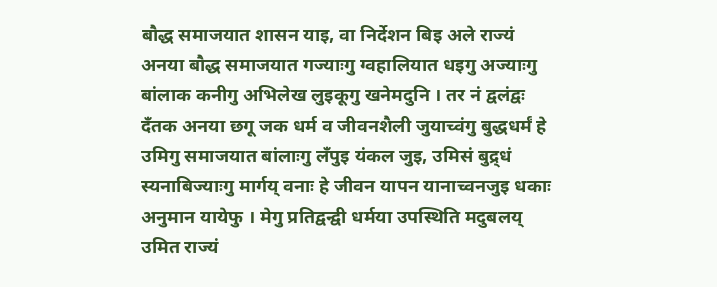बौद्ध समाजयात शासन याइ, वा निर्देशन बिइ अले राज्यं अनया बौद्ध समाजयात गज्याःगु ग्वहालियात धइगु अज्याःगु बांलाक कनीगु अभिलेख लुइकूगु खनेमदुनि । तर नं द्वलंद्वः दँतक अनया छगू जक धर्म व जीवनशैली जुयाच्वंगु बुद्धधर्मं हे उमिगु समाजयात बांलाःगु लँपुइ यंकल जुइ, उमिसं बुद्र्धं स्यनाबिज्याःगु मार्गय् वनाः हे जीवन यापन यानाच्वनजुइ धकाः अनुमान यायेफु । मेगु प्रतिद्वन्द्वी धर्मया उपस्थिति मदुबलय् उमित राज्यं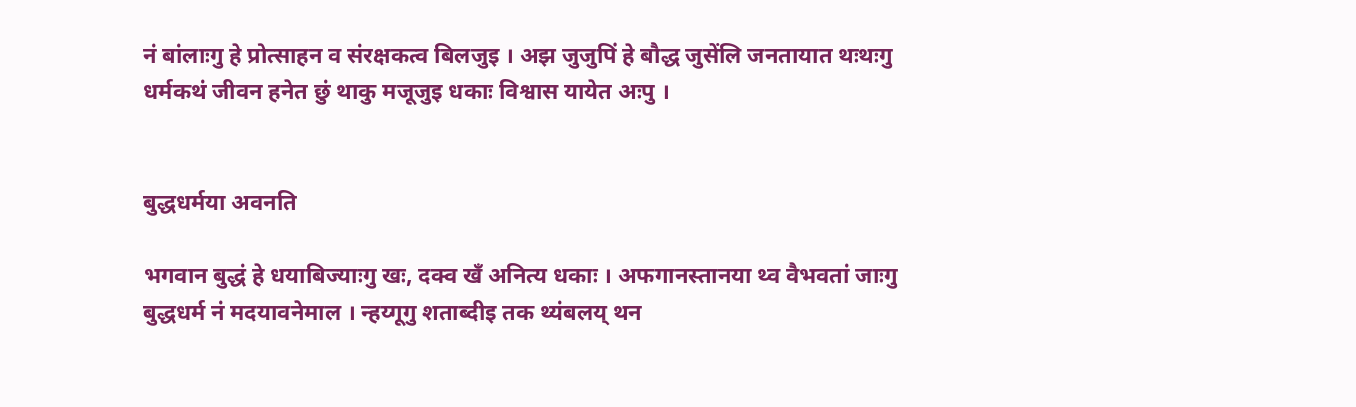नं बांलाःगु हे प्रोत्साहन व संरक्षकत्व बिलजुइ । अझ जुजुपिं हे बौद्ध जुसेंलि जनतायात थःथःगु धर्मकथं जीवन हनेत छुं थाकु मजूजुइ धकाः विश्वास यायेत अःपु ।


बुद्धधर्मया अवनति

भगवान बुद्धं हे धयाबिज्याःगु खः, दक्व खँ अनित्य धकाः । अफगानस्तानया थ्व वैभवतां जाःगु बुद्धधर्म नं मदयावनेमाल । न्हय्गूगु शताब्दीइ तक थ्यंबलय् थन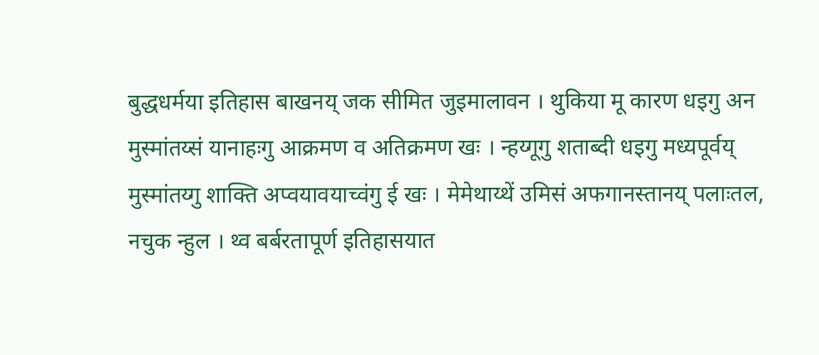बुद्धधर्मया इतिहास बाखनय् जक सीमित जुइमालावन । थुकिया मू कारण धइगु अन मुस्मांतय्सं यानाहःगु आक्रमण व अतिक्रमण खः । न्हय्गूगु शताब्दी धइगु मध्यपूर्वय् मुस्मांतय्गु शाक्ति अप्वयावयाच्वंगु ई खः । मेमेथाय्थें उमिसं अफगानस्तानय् पलाःतल, नचुक न्हुल । थ्व बर्बरतापूर्ण इतिहासयात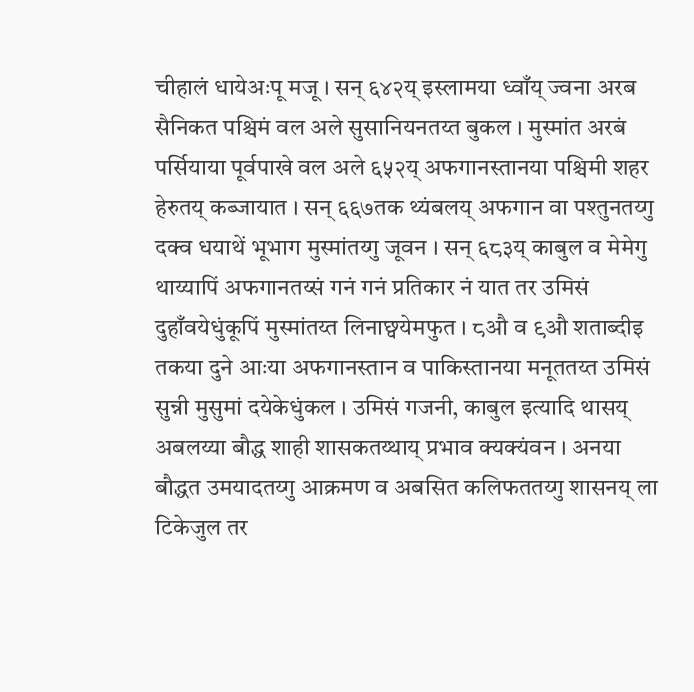चीहालं धायेअःपू मजू । सन् ६४२य् इस्लामया ध्वाँय् ज्वना अरब सैनिकत पश्चिमं वल अले सुसानियनतय्त बुकल । मुस्मांत अरबं पर्सियाया पूर्वपाखे वल अले ६५२य् अफगानस्तानया पश्चिमी शहर हेरुतय् कब्जायात । सन् ६६७तक थ्यंबलय् अफगान वा पश्तुनतय्गु दक्व धयाथें भूभाग मुस्मांतय्गु जूवन । सन् ६८३य् काबुल व मेमेगु थाय्यापिं अफगानतय्सं गनं गनं प्रतिकार नं यात तर उमिसं दुहाँवयेधुंकूपिं मुस्मांतय्त लिनाछ्वयेमफुत । ८औ व ९औ शताब्दीइ तकया दुने आःया अफगानस्तान व पाकिस्तानया मनूततय्त उमिसं सुन्नी मुसुमां दयेकेधुंकल । उमिसं गजनी, काबुल इत्यादि थासय् अबलय्या बौद्ध शाही शासकतय्थाय् प्रभाव क्यक्यंवन । अनया बौद्धत उमयादतय्गु आक्रमण व अबसित कलिफततय्गु शासनय् ला टिकेजुल तर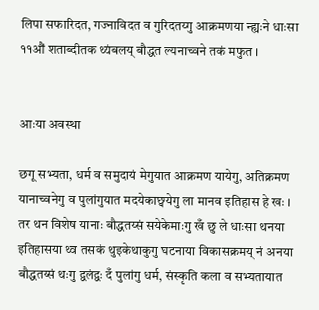लिपा सफारिदत, गज्नाविदत व गुरिदतय्गु आक्रमणया न्ह्यःने धाःसा ११औं शताब्दीतक थ्यंबलय् बौद्धत ल्यनाच्वने तकं मफुत ।


आःया अवस्था

छगू सभ्यता, धर्म व समुदायं मेगुयात आक्रमण यायेगु, अतिक्रमण यानाच्वनेगु व पुलांगुयात मदयेकाछ्वयेगु ला मानव इतिहास हे खः । तर थन विशेष यानाः बौद्धतय्सं सयेकेमाःगु खँ छु ले धाःसा थनया इतिहासया थ्व तसकं थुइकेथाकुगु घटनाया विकासक्रमय् नं अनया बौद्धतय्सं थःगु द्वलंद्वः दँ पुलांगु धर्म, संस्कृति कला व सभ्यतायात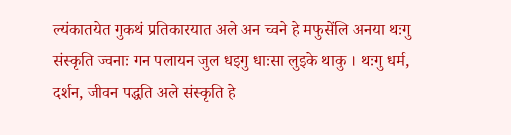ल्यंकातयेत गुकथं प्रतिकारयात अले अन च्वने हे मफुसेंलि अनया थःगु संस्कृति ज्वनाः गन पलायन जुल धइगु धाःसा लुइके थाकु । थःगु धर्म, दर्शन, जीवन पद्धति अले संस्कृति हे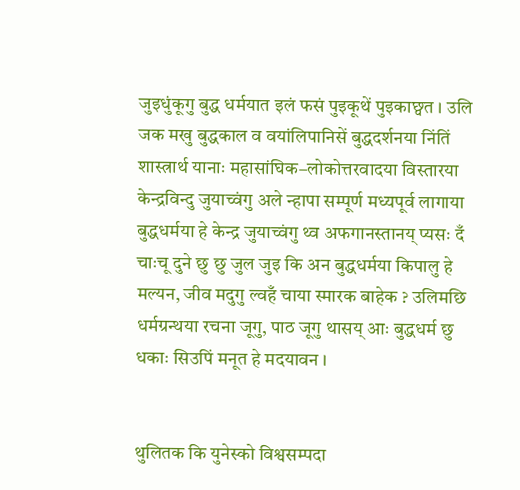जुइधुंकूगु बुद्ध धर्मयात इलं फसं पुइकूथें पुइकाछ्वत । उलि जक मखु बुद्धकाल व वयांलिपानिसें बुद्धदर्शनया निंतिं शास्त्रार्थ यानाः महासांघिक–लोकोत्तरवादया विस्तारया केन्द्रविन्दु जुयाच्वंगु अले न्हापा सम्पूर्ण मध्यपूर्व लागाया बुद्धधर्मया हे केन्द्र जुयाच्वंगु थ्व अफगानस्तानय् प्यसः दँ चाःचू दुने छु छु जुल जुइ कि अन बुद्धधर्मया किपालु हे मल्यन, जीव मदुगु ल्वहँ चाया स्मारक बाहेक ? उलिमछि धर्मग्रन्थया रचना जूगु, पाठ जूगु थासय् आः बुद्धधर्म छु धकाः सिउपिं मनूत हे मदयावन ।


थुलितक कि युनेस्को विश्वसम्पदा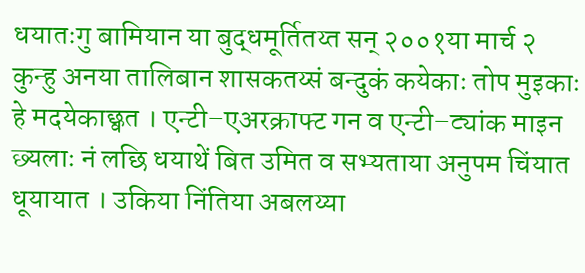धयातःगु बामियान या बुद्धमूर्तितय्त सन् २००१या मार्च २ कुन्हु अनया तालिबान शासकतय्सं बन्दुकं कयेकाः तोप मुइकाः हे मदयेकाछ्वत । एन्टी–एअरक्राफ्ट गन व एन्टी–ट्यांक माइन छ्यलाः नं लछि धयाथें बित उमित व सभ्यताया अनुपम चिंयात धूयायात । उकिया निंतिया अबलय्या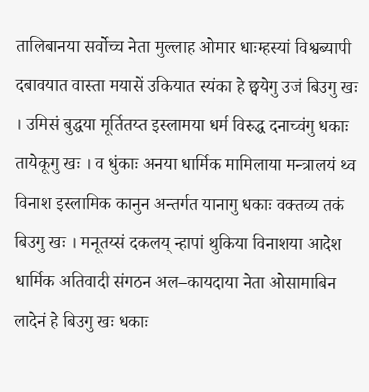तालिबानया सर्वोच्च नेता मुल्लाह ओमार धाःम्हस्यां विश्वब्यापी दबावयात वास्ता मयासें उकियात स्यंका हे छ्वयेगु उजं बिउगु खः । उमिसं बुद्धया मूर्तितय्त इस्लामया धर्म विरुद्ध दनाच्वंगु धकाः तायेकूगु खः । व धुंकाः अनया धार्मिक मामिलाया मन्त्रालयं थ्व विनाश इस्लामिक कानुन अन्तर्गत यानागु धकाः वक्तव्य तकं बिउगु खः । मनूतय्सं दकलय् न्हापां थुकिया विनाशया आदेश धार्मिक अतिवादी संगठन अल–कायदाया नेता ओसामाबिन लादेनं हे बिउगु खः धकाः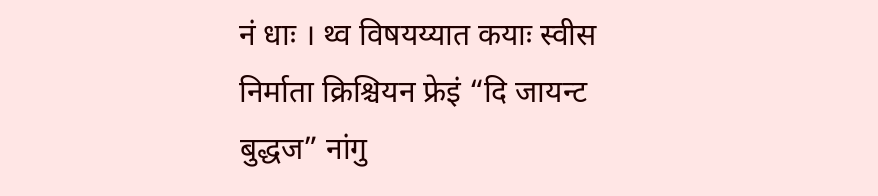नं धाः । थ्व विषयय्यात कयाः स्वीस निर्माता क्रिश्चियन फ्रेइं “दि जायन्ट बुद्धज” नांगु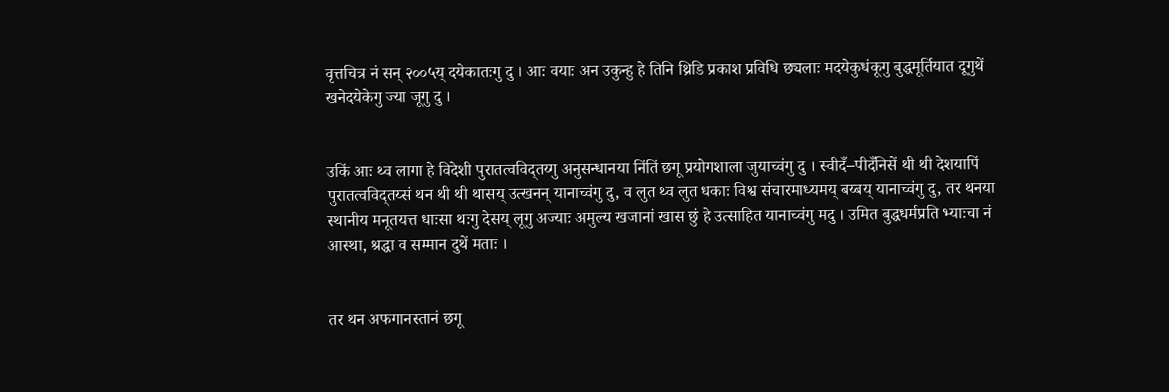वृत्तचित्र नं सन् २००५य् दयेकातःगु दु । आः वयाः अन उकुन्हु हे तिनि थ्रिडि प्रकाश प्रविधि छ्यलाः मदयेकुधंकूगु बुद्धमूर्तियात दूगुथें खनेदयेकेगु ज्या जूगु दु ।


उकिं आः थ्व लागा हे विदेशी पुरातत्वविद्तय्गु अनुसन्धानया निंतिं छगू प्रयोगशाला जुयाच्वंगु दु । स्वीदँ–पीदँनिसें थी थी देशयापिं पुरातत्वविद्तय्सं थन थी थी थासय् उत्खनन् यानाच्वंगु दु, व लुत थ्व लुत धकाः विश्व संचारमाध्यमय् बय्बय् यानाच्वंगु दु, तर थनया स्थानीय मनूतयत्त धाःसा थःगु देसय् लूगु अज्याः अमुल्य खजानां खास छुं हे उत्साहित यानाच्वंगु मदु । उमित बुद्धधर्मप्रति भ्याःचा नं आस्था, श्रद्धा व सम्मान दुथें मताः ।


तर थन अफगानस्तानं छगू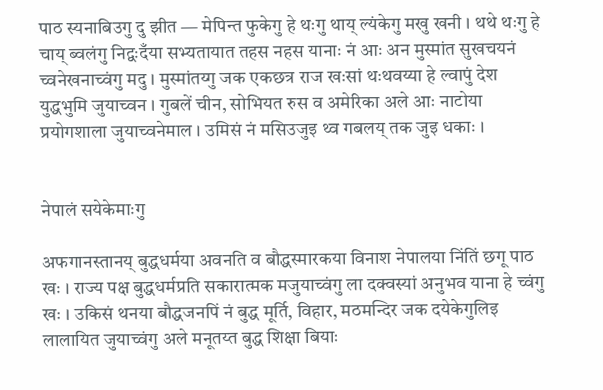पाठ स्यनाबिउगु दु झीत — मेपिन्त फुकेगु हे थःगु थाय् ल्यंकेगु मखु खनी । थथे थःगु हे चाय् ब्वलंगु निद्वःदँया सभ्यतायात तहस नहस यानाः नं आः अन मुस्मांत सुखचयनं च्वनेखनाच्वंगु मदु । मुस्मांतय्गु जक एकछत्र राज खःसां थःथवय्या हे ल्वापुं देश युद्धभुमि जुयाच्वन । गुबलें चीन, सोभियत रुस व अमेरिका अले आः नाटोया प्रयोगशाला जुयाच्वनेमाल । उमिसं नं मसिउजुइ थ्व गबलय् तक जुइ धकाः ।


नेपालं सयेकेमाःगु

अफगानस्तानय् बुद्धधर्मया अवनति व बौद्धस्मारकया विनाश नेपालया निंतिं छगू पाठ खः । राज्य पक्ष बुद्धधर्मप्रति सकारात्मक मजुयाच्वंगु ला दक्वस्यां अनुभव याना हे च्वंगु खः । उकिसं थनया बौद्धजनपिं नं बुद्ध मूर्ति, विहार, मठमन्दिर जक दयेकेगुलिइ लालायित जुयाच्वंगु अले मनूतय्त बुद्ध शिक्षा बियाः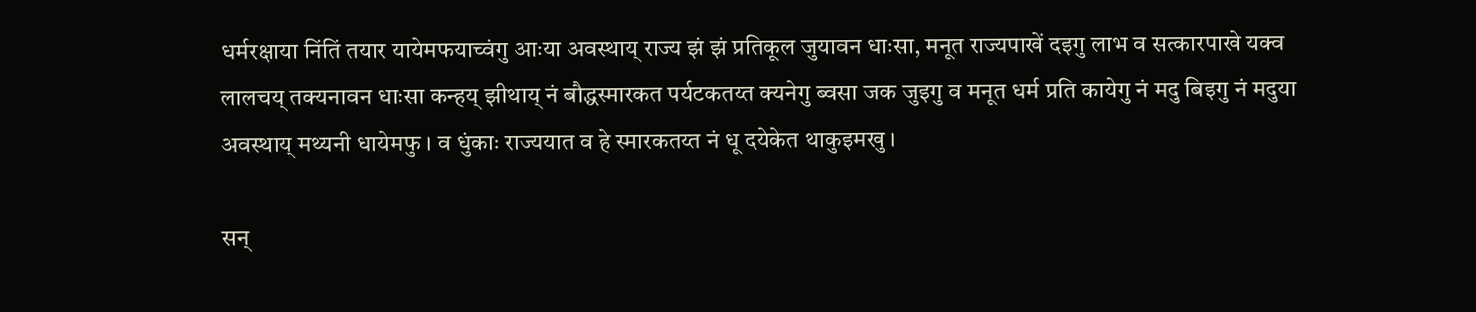धर्मरक्षाया निंतिं तयार यायेमफयाच्वंगु आःया अवस्थाय् राज्य झं झं प्रतिकूल जुयावन धाःसा, मनूत राज्यपाखें दइगु लाभ व सत्कारपाखे यक्व लालचय् तक्यनावन धाःसा कन्हय् झीथाय् नं बौद्धस्मारकत पर्यटकतय्त क्यनेगु ब्वसा जक जुइगु व मनूत धर्म प्रति कायेगु नं मदु बिइगु नं मदुया अवस्थाय् मथ्यनी धायेमफु । व धुंकाः राज्ययात व हे स्मारकतय्त नं धू दयेकेत थाकुइमखु ।

सन्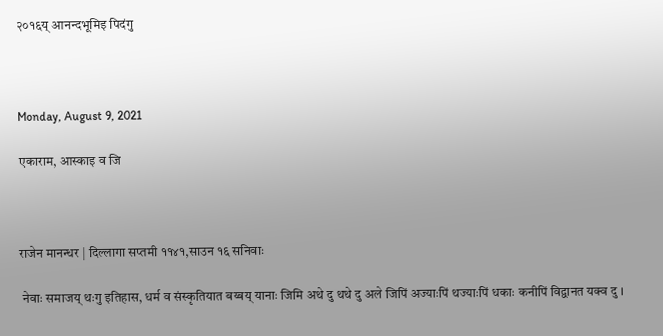२०१६य् आनन्दभूमिइ पिदंगु



Monday, August 9, 2021

एकाराम, आस्काइ व जि



राजेन मानन्धर | दिल्लागा सप्तमी ११४१,साउन १६ सनिवाः

 नेवाः समाजय् थःगु इतिहास, धर्म व संस्कृतियात बय्बय् यानाः जिमि अथे दु थथे दु अले जिपिं अज्याःपिं थज्याःपिं धकाः कनीपिं विद्वानत यक्व दु ।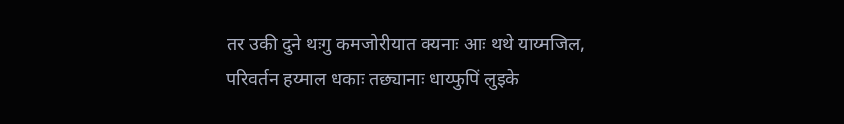तर उकी दुने थःगु कमजोरीयात क्यनाः आः थथे याय्मजिल, परिवर्तन हय्माल धकाः तछ्यानाः धाय्फुपिं लुइके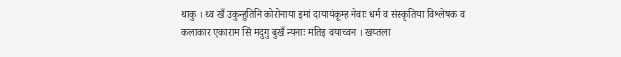थाकु । थ्व खँ उकुन्हुतिनि कोरोनाया इमां दायायंकूम्ह नेवाः धर्म व संस्कृतिया विश्लेषक व कलाकार एकाराम सिं मदुगु बुखँ न्यनाः मतिइ वयाच्वन । खय्तला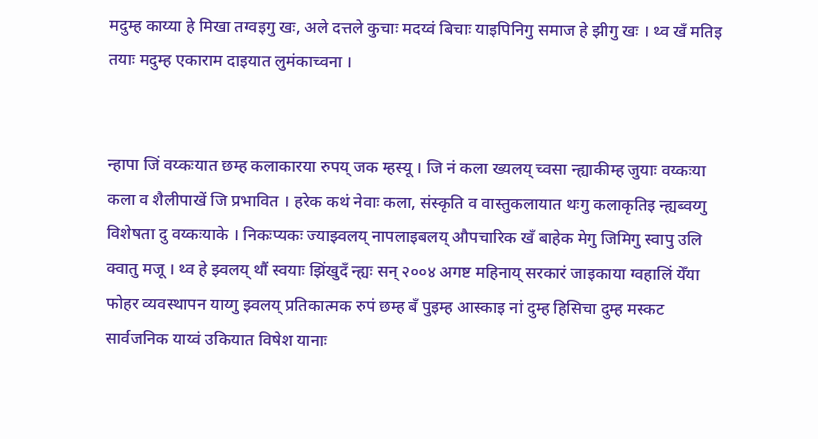मदुम्ह काय्या हे मिखा तग्वइगु खः, अले दत्तले कुचाः मदय्वं बिचाः याइपिनिगु समाज हे झीगु खः । थ्व खँ मतिइ तयाः मदुम्ह एकाराम दाइयात लुमंकाच्वना ।


न्हापा जिं वय्कःयात छम्ह कलाकारया रुपय् जक म्हस्यू । जि नं कला ख्यलय् च्वसा न्ह्याकीम्ह जुयाः वय्कःया कला व शैलीपाखें जि प्रभावित । हरेक कथं नेवाः कला, संस्कृति व वास्तुकलायात थःगु कलाकृतिइ न्ह्यब्वय्गु विशेषता दु वय्कःयाके । निकःप्यकः ज्याझ्वलय् नापलाइबलय् औपचारिक खँ बाहेक मेगु जिमिगु स्वापु उलि क्वातु मजू । थ्व हे झ्वलय् थौं स्वयाः झिंखुदँ न्ह्यः सन् २००४ अगष्ट महिनाय् सरकारं जाइकाया ग्वहालिं येँया फोहर व्यवस्थापन याय्गु झ्वलय् प्रतिकात्मक रुपं छम्ह बँ पुइम्ह आस्काइ नां दुम्ह हिसिचा दुम्ह मस्कट सार्वजनिक याय्वं उकियात विषेश यानाः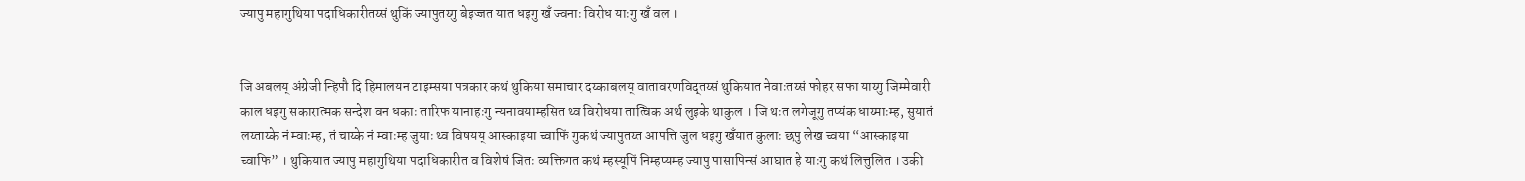ज्यापु महागुथिया पदाधिकारीतय्सं थुकिं ज्यापुतय्गु बेइज्जत यात धइगु खँ ज्वनाः विरोध याःगु खँ वल ।


जि अबलय् अंग्रेजी न्हिपौ दि हिमालयन टाइम्सया पत्रकार कथं थुकिया समाचार दय्काबलय् वातावरणविद्तय्सं थुकियात नेवाःतय्सं फोहर सफा याय्गु जिम्मेवारी काल धइगु सकारात्मक सन्देश वन धकाः तारिफ यानाहःगु न्यनावयाम्हसित थ्व विरोधया तात्विक अर्थ लुइके थाकुल । जि थःत लगेजूगु तप्यंक धाय्माःम्ह, सुयातं लय्ताय्के नं म्वाःम्ह, तं चाय्के नं म्वाःम्ह जुयाः थ्व विषयय् आस्काइया च्वाफिं गुकथं ज्यापुतय्त आपत्ति जुल धइगु खँयात कुलाः छपु लेख च्वया “आस्काइया च्वाफि” । थुकियात ज्यापु महागुथिया पदाधिकारीत व विशेषं जितः व्यक्तिगत कथं म्हस्यूपिं निम्हप्यम्ह ज्यापु पासापिन्सं आघात हे याःगु कथं लित्तुलित । उकी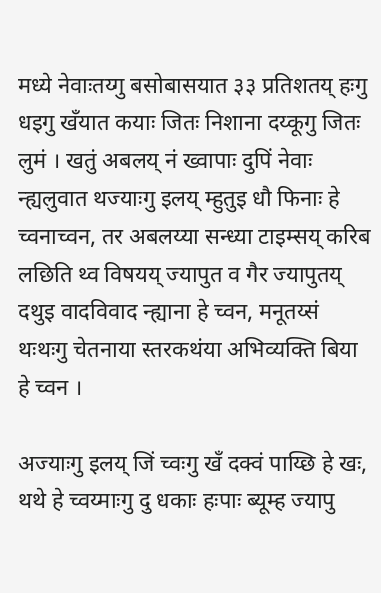मध्ये नेवाःतय्गु बसोबासयात ३३ प्रतिशतय् हःगु धइगु खँयात कयाः जितः निशाना दय्कूगु जितः लुमं । खतुं अबलय् नं ख्वापाः दुपिं नेवाः न्ह्यलुवात थज्याःगु इलय् म्हुतुइ धौ फिनाः हे च्वनाच्वन, तर अबलय्या सन्ध्या टाइम्सय् करिब लछिति थ्व विषयय् ज्यापुत व गैर ज्यापुतय् दथुइ वादविवाद न्ह्याना हे च्वन, मनूतय्सं थःथःगु चेतनाया स्तरकथंया अभिव्यक्ति बिया हे च्वन ।

अज्याःगु इलय् जिं च्वःगु खँ दक्वं पाय्छि हे खः, थथे हे च्वय्माःगु दु धकाः हःपाः ब्यूम्ह ज्यापु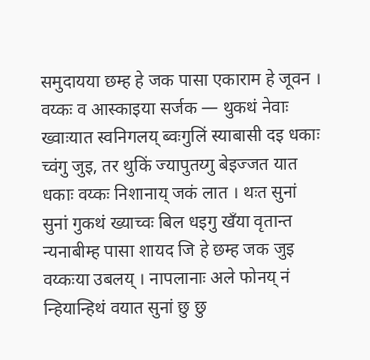समुदायया छम्ह हे जक पासा एकाराम हे जूवन । वय्कः व आस्काइया सर्जक — थुकथं नेवाः ख्वाःयात स्वनिगलय् ब्वःगुलिं स्याबासी दइ धकाः च्वंगु जुइ, तर थुकिं ज्यापुतय्गु बेइज्जत यात धकाः वय्कः निशानाय् जकं लात । थःत सुनां सुनां गुकथं ख्याच्वः बिल धइगु खँया वृतान्त न्यनाबीम्ह पासा शायद जि हे छम्ह जक जुइ वय्कःया उबलय् । नापलानाः अले फोनय् नं न्हियान्हिथं वयात सुनां छु छु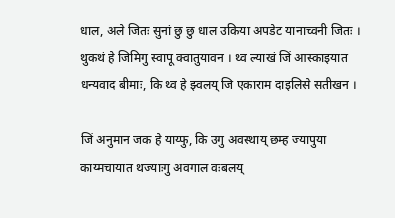धाल, अले जितः सुनां छु छु धाल उकिया अपडेट यानाच्वनी जितः । थुकथं हे जिमिगु स्वापू क्वातुयावन । थ्व ल्याखं जिं आस्काइयात धन्यवाद बीमाः, कि थ्व हे झ्वलय् जि एकाराम दाइलिसे सतीखन ।

जिं अनुमान जक हे याय्फु, कि उगु अवस्थाय् छम्ह ज्यापुया काय्मचायात थज्याःगु अवगाल वःबलय्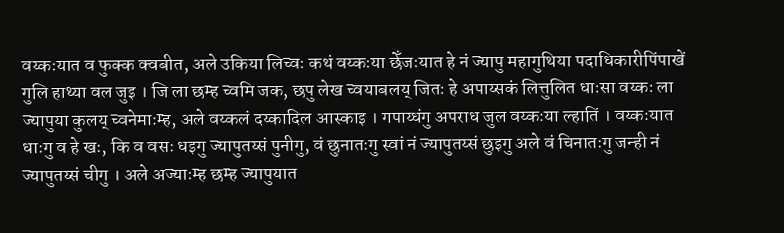वय्कःयात व फुक्क क्वबीत, अले उकिया लिच्वः कथं वय्कःया छेँजःयात हे नं ज्यापु महागुथिया पदाधिकारीपिंपाखें गुलि हाथ्या वल जुइ । जि ला छम्ह च्वमि जक, छपु लेख च्वयाबलय् जितः हे अपाय्सकं लित्तुलित धाःसा वय्कः ला ज्यापुया कुलय् च्वनेमाःम्ह, अले वय्कलं दय्कादिल आस्काइ । गपाय्धंगु अपराध जुल वय्कःया ल्हातिं । वय्कःयात धाःगु व हे खः, कि व वसः धइगु ज्यापुतय्सं पुनीगु, वं छुनातःगु स्वां नं ज्यापुतय्सं छुइगु अले वं चिनातःगु जन्ही नं ज्यापुतय्सं चीगु । अले अज्याःम्ह छम्ह ज्यापुयात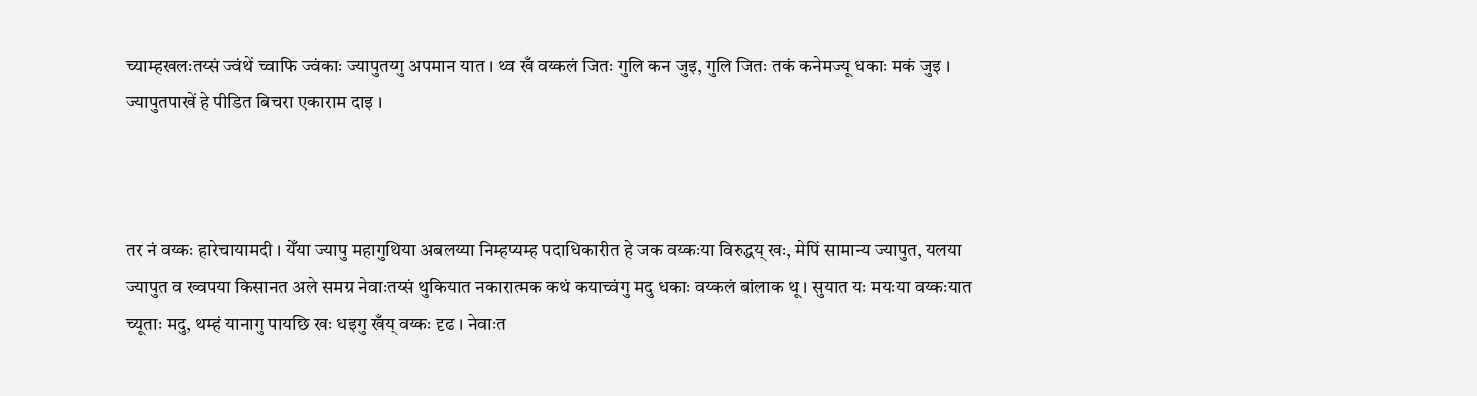च्याम्हखलःतय्सं ज्वंथें च्वाफि ज्वंकाः ज्यापुतय्गु अपमान यात । थ्व खँ वय्कलं जितः गुलि कन जुइ, गुलि जितः तकं कनेमज्यू धकाः मकं जुइ । ज्यापुतपाखें हे पीडित बिचरा एकाराम दाइ ।



तर नं वय्कः हारेचायामदी । येँया ज्यापु महागुथिया अबलय्या निम्हप्यम्ह पदाधिकारीत हे जक वय्कःया विरुद्धय् खः, मेपिं सामान्य ज्यापुत, यलया ज्यापुत व ख्वपया किसानत अले समग्र नेवाःतय्सं थुकियात नकारात्मक कथं कयाच्वंगु मदु धकाः वय्कलं बांलाक थू । सुयात यः मयःया वय्कःयात च्यूताः मदु, थम्हं यानागु पायछि खः धइगु खँय् वय्कः दृढ । नेवाःत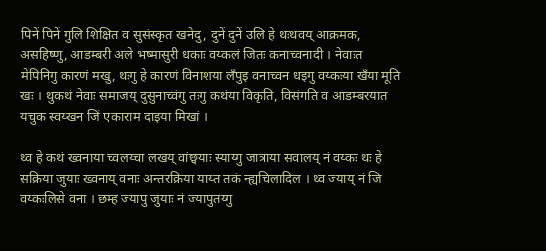पिनें पिनें गुलि शिक्षित व सुसंस्कृत खनेदु, दुनें दुनें उलि हे थःथवय् आक्रमक, असहिष्णु, आडम्बरी अले भष्मासुरी धकाः वय्कलं जितः कनाच्वनादी । नेवाःत मेपिनिगु कारणं मखु, थःगु हे कारणं विनाशया लँपुइ वनाच्वन धइगु वय्कःया खँया मूति खः । थुकथं नेवाः समाजय् दुसुनाच्वंगु तःगु कथंया विकृति, विसंगति व आडम्बरयात यचुक स्वय्खन जिं एकाराम दाइया मिखां ।

थ्व हे कथं ख्वनाया च्वलय्चा लखय् वांछ्वयाः स्याय्गु जात्राया सवालय् नं वय्कः थः हे सक्रिया जुयाः ख्वनाय् वनाः अन्तरक्रिया याय्त तकं न्ह्यचिलादिल । थ्व ज्याय् नं जि वय्कःलिसे वना । छम्ह ज्यापु जुयाः नं ज्यापुतय्गु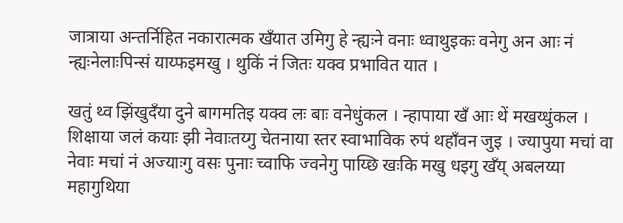जात्राया अन्तर्निहित नकारात्मक खँयात उमिगु हे न्ह्यःने वनाः ध्वाथुइकः वनेगु अन आः नं न्ह्यःनेलाःपिन्सं याय्फइमखु । थुकिं नं जितः यक्व प्रभावित यात ।

खतुं थ्व झिंखुदँया दुने बागमतिइ यक्व लः बाः वनेधुंकल । न्हापाया खँ आः थें मखय्धुंकल । शिक्षाया जलं कयाः झी नेवाःतय्गु चेतनाया स्तर स्वाभाविक रुपं थहाँवन जुइ । ज्यापुया मचां वा नेवाः मचां नं अज्याःगु वसः पुनाः च्वाफि ज्वनेगु पाय्छि खःकि मखु धइगु खँय् अबलय्या महागुथिया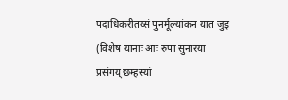पदाधिकरीतय्सं पुनर्मूल्यांकन यात जुइ  (विशेष यानाः आः रुपा सुनारया प्रसंगय् छम्हस्यां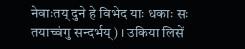नेवाःतय् दुने हे विभेद याः धकाः सः तयाच्वंगु सन्दर्भय्) । उकिया लिसें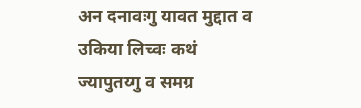अन दनावःगु यावत मुद्दात व उकिया लिच्वः कथं ज्यापुतय्गु व समग्र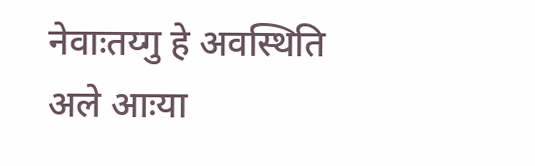नेवाःतय्गु हे अवस्थिति अले आःया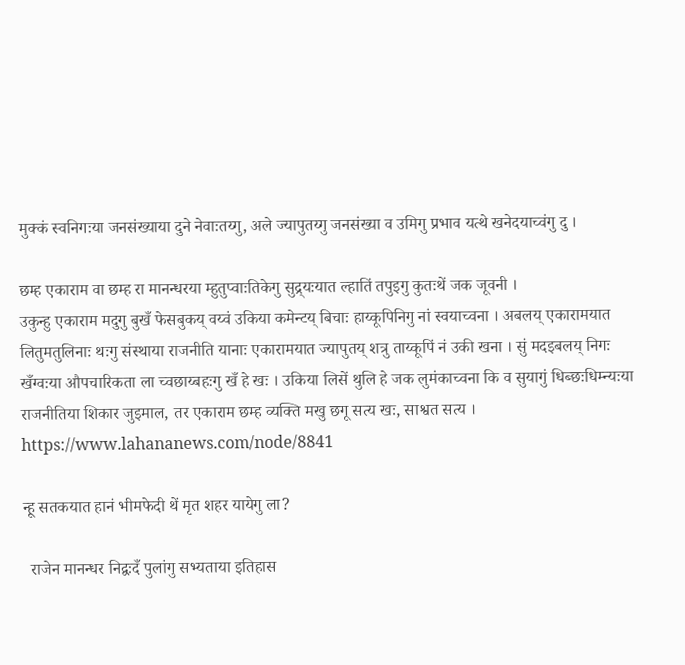मुक्कं स्वनिगःया जनसंख्याया दुने नेवाःतय्गु, अले ज्यापुतय्गु जनसंख्या व उमिगु प्रभाव यत्थे खनेदयाच्वंगु दु ।

छम्ह एकाराम वा छम्ह रा मानन्धरया म्हुतुप्वाःतिकेगु सुद्र्यःयात ल्हातिं तपुइगु कुतःथें जक जूवनी ।
उकुन्हु एकाराम मदुगु बुखँ फेसबुकय् वय्वं उकिया कमेन्टय् बिचाः हाय्कूपिनिगु नां स्वयाच्वना । अबलय् एकारामयात लितुमतुलिनाः थःगु संस्थाया राजनीति यानाः एकारामयात ज्यापुतय् शत्रु ताय्कूपिं नं उकी खना । सुं मदइबलय् निगः खँग्वःया औपचारिकता ला च्वछाय्बहःगु खँ हे खः । उकिया लिसें थुलि हे जक लुमंकाच्वना कि व सुयागुं धिब्छःधिम्न्यःया राजनीतिया शिकार जुइमाल, तर एकाराम छम्ह व्यक्ति मखु छगू सत्य खः, साश्वत सत्य ।
https://www.lahananews.com/node/8841

न्हू सतकयात हानं भीमफेदी थें मृत शहर यायेगु ला?

  राजेन मानन्धर निद्वःदँ पुलांगु सभ्यताया इतिहास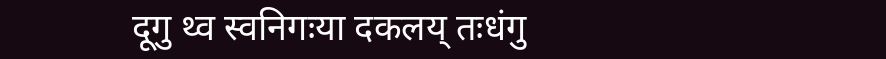दूगु थ्व स्वनिगःया दकलय् तःधंगु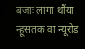बजाः लागा थौंया न्हूसतक वा न्यूरोड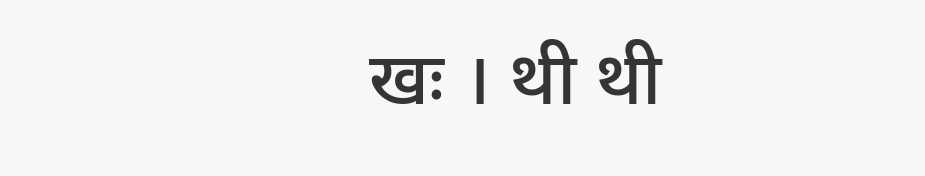खः । थी थी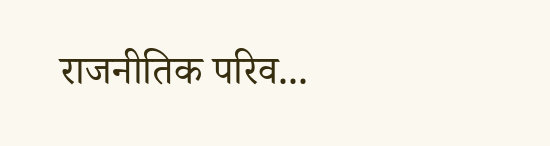राजनीतिक परिव...